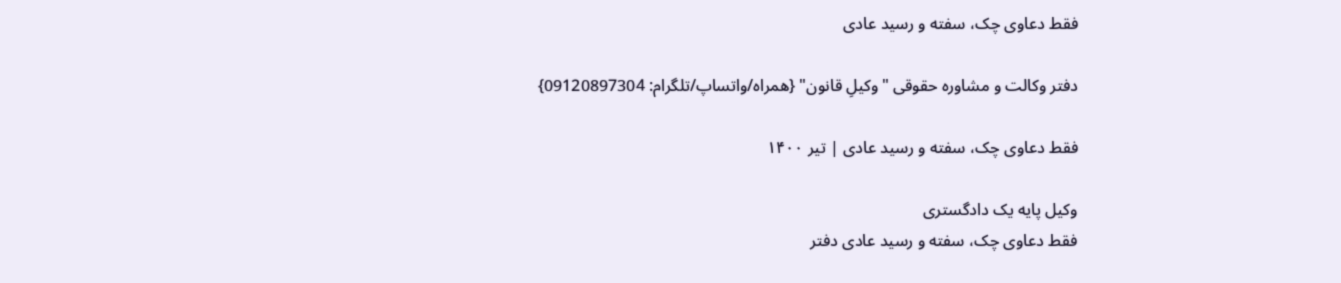فقط دعاوی چک، سفته و رسید عادی

دفتر وکالت و مشاوره حقوقی "وکیلِ قانون" {همراه/واتساپ/تلگرام: 09120897304}

فقط دعاوی چک، سفته و رسید عادی | تیر ۱۴۰۰

وکیل پایه یک دادگستری
فقط دعاوی چک، سفته و رسید عادی دفتر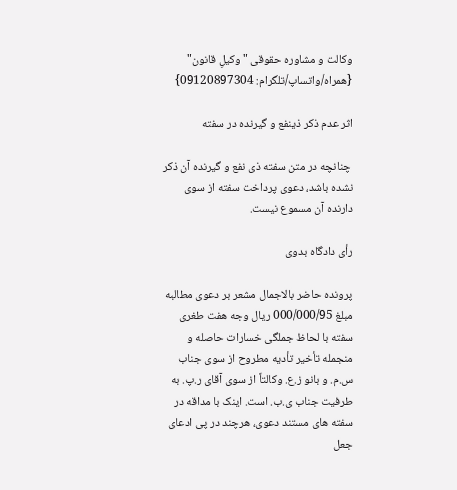وکالت و مشاوره حقوقی "وکیلِ قانون" {همراه/واتساپ/تلگرام: 09120897304}

اثر عدم ذکر ذینفع و گیرنده در سفته

 چنانچه در متن سفته ذی نفع و گیرنده آن ذکر نشده باشد، دعوی پرداخت سفته از سوی دارنده آن مسموع نیست.

رأی دادگاه بدوی

پرونده حاضر بالاجمال مشعر بر دعوی مطالبه مبلغ 000/000/95 ریال وجه هفت طغری سفته با لحاظ جملگی خسارات حاصله و منجمله تأخیر تأدیه مطروح از سوی جناب س.م. و بانو ز.ع. وکالتاً از سوی آقای ر.پ. به طرفیت جناب ی.ب. است. اینک با مداقه در سفته های مستند دعوی، هرچند در پی ادعای جعل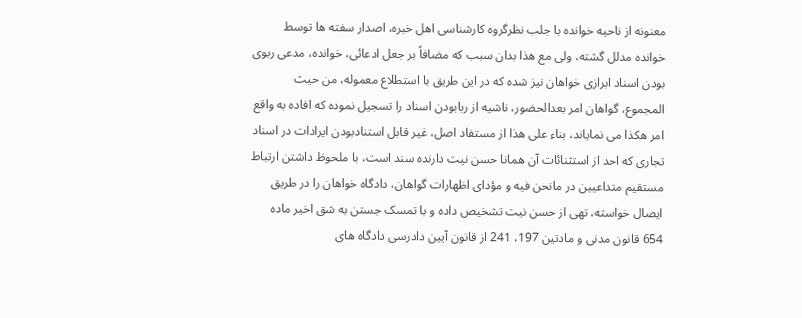معنونه از ناحیه خوانده با جلب نظرگروه کارشناسی اهل خبره، اصدار سفته ها توسط خوانده مدلل گشته، ولی مع هذا بدان سبب که مضافاً بر جعل ادعائی، خوانده، مدعی ربوی بودن اسناد ابرازی خواهان نیز شده که در این طریق با استطلاع معموله، من حیث المجموع، گواهان امر بعدالحضور، ناشیه از ربابودن اسناد را تسجیل نموده که افاده به واقع امر هکذا می نمایاند، بناء علی هذا از مستفاد اصل، غیر قابل استنادبودن ایرادات در اسناد تجاری که احد از استثنائات آن همانا حسن نیت دارنده سند است، با ملحوظ داشتن ارتباط مستقیم متداعیین در مانحن فیه و مؤدای اظهارات گواهان، دادگاه خواهان را در طریق ایصال خواسته، تهی از حسن نیت تشخیص داده و با تمسک جستن به شق اخیر ماده 654 قانون مدنی و مادتین 197، 241 از قانون آیین دادرسی دادگاه های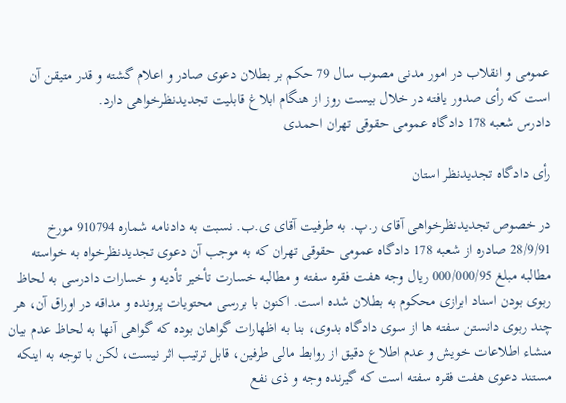عمومی و انقلاب در امور مدنی مصوب سال 79 حکم بر بطلان دعوی صادر و اعلام گشته و قدر متیقن آن است که رأی صدور یافته در خلال بیست روز از هنگام ابلاغ قابلیت تجدیدنظرخواهی دارد.
دادرس شعبه 178 دادگاه عمومی حقوقی تهران احمدی

رأی دادگاه تجدیدنظر استان

در خصوص تجدیدنظرخواهی آقای ر.پ. به طرفیت آقای ی.ب. نسبت به دادنامه شماره 910794 مورخ 28/9/91 صادره از شعبه 178 دادگاه عمومی حقوقی تهران که به موجب آن دعوی تجدیدنظرخواه به خواسته مطالبه مبلغ 000/000/95 ریال وجه هفت فقره سفته و مطالبه خسارت تأخیر تأدیه و خسارات دادرسی به لحاظ ربوی بودن اسناد ابرازی محکوم به بطلان شده است. اکنون با بررسی محتویات پرونده و مداقه در اوراق آن، هر چند ربوی دانستن سفته ها از سوی دادگاه بدوی، بنا به اظهارات گواهان بوده که گواهی آنها به لحاظ عدم بیان منشاء اطلاعات خویش و عدم اطلاع دقیق از روابط مالی طرفین، قابل ترتیب اثر نیست، لکن با توجه به اینکه مستند دعوی هفت فقره سفته است که گیرنده وجه و ذی نفع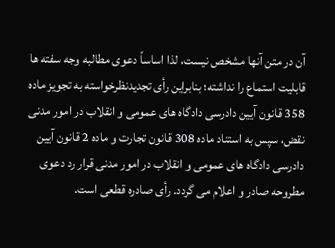آن در متن آنها مشخص نیست، لذا اساساً دعوی مطالبه وجه سفته ها قابلیت استماع را نداشته؛ بنابراین رأی تجدیدنظرخواسته به تجویز ماده 358 قانون آیین دادرسی دادگاه های عمومی و انقلاب در امور مدنی نقض، سپس به استناد ماده 308 قانون تجارت و ماده 2 قانون آیین دادرسی دادگاه های عمومی و انقلاب در امور مدنی قرار رد دعوی مطروحه صادر و اعلام می گردد. رأی صادره قطعی است.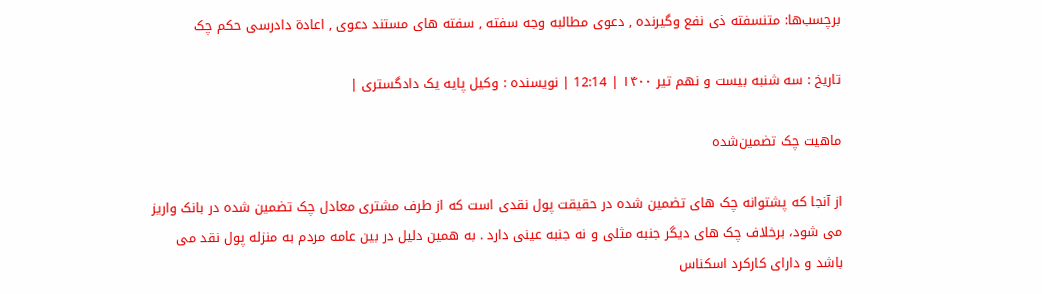برچسب‌ها: متنسفته ذی نفع وگیرنده , دعوی مطالبه وجه سفته , سفته های مستند دعوی , اعادة دادرسی حکم چک

تاريخ : سه شنبه بیست و نهم تیر ۱۴۰۰ | 12:14 | نویسنده : وکیل پایه یک دادگستری |

ماهیت چک تضمین‌شده

از آنجا که پشتوانه چک های تضمین شده در حقیقت پول نقدی است که از طرف مشتری معادل چک تضمین شده در بانک واریز می شود، برخلاف چک های دیگر جنبه مثلی و نه جنبه عینی دارد . به همین دلیل در بین عامه مردم به منزله پول نقد می باشد و دارای کارکرد اسکناس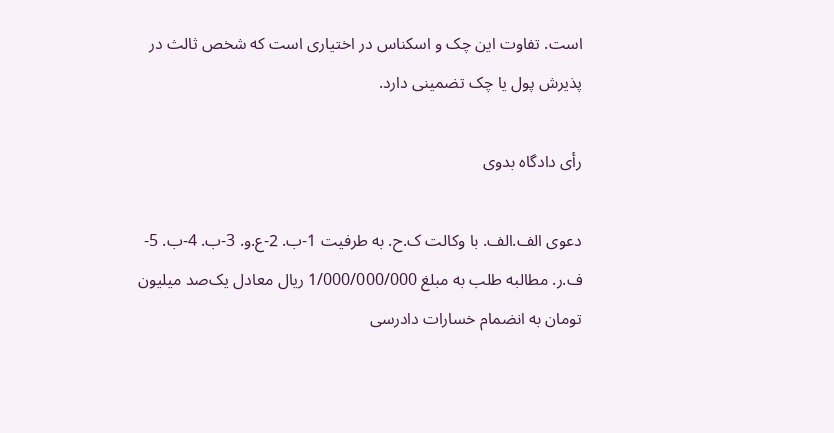است. تفاوت این چک و اسکناس در اختیاری است که شخص ثالث در پذیرش پول یا چک تضمینی دارد.

رأی دادگاه بدوی

دعوی الف.الف. با وکالت ک.ح. به طرفیت 1-ب. 2-ع.و. 3-ب. 4-ب. 5- ف.ر. مطالبه طلب به مبلغ 1/000/000/000 ریال معادل یک‌صد میلیون تومان به انضمام خسارات دادرسی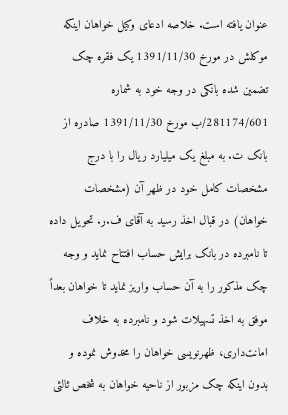عنوان یافته است. خلاصه ادعای وکیل خواهان اینکه موکلش در مورخ 1391/11/30 یک فقره چک تضمین‌ شده بانکی در وجه خود به شماره 281174/601/ب مورخ 1391/11/30 صادره از بانک ت. به مبلغ یک میلیارد ریال را با درج مشخصات کامل خود در ظهر آن (مشخصات خواهان) در قبال اخذ رسید به آقای ف.ر. تحویل داده تا نامبرده در بانک برایش حساب افتتاح نماید و وجه چک مذکور را به آن حساب واریز نماید تا خواهان بعداً موفق به اخذ تسهیلات شود و نامبرده به خلاف امانت‌داری، ظهرنویسی خواهان را مخدوش نموده و بدون اینکه چک مزبور از ناحیه خواهان به شخص ثالثی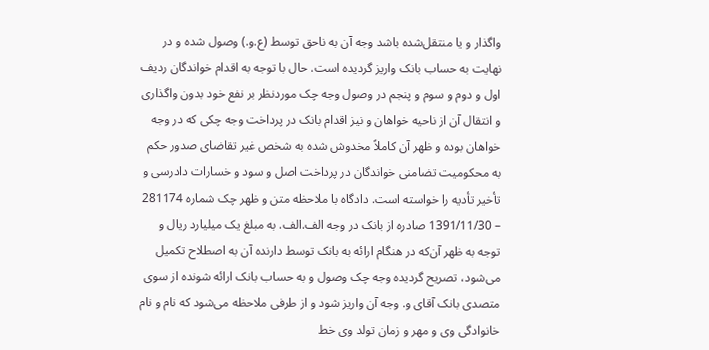واگذار و یا منتقل‌شده باشد وجه آن به ناحق توسط (ع.و.) وصول ‌شده و در نهایت به‌ حساب بانک واریز گردیده است. حال با توجه به اقدام خواندگان ردیف اول و دوم و سوم و پنجم در وصول وجه چک موردنظر بر نفع خود بدون واگذاری و انتقال آن از ناحیه خواهان و نیز اقدام بانک در پرداخت وجه چکی که در وجه خواهان بوده و ظهر آن کاملاً مخدوش شده به شخص غیر تقاضای صدور حکم به محکومیت تضامنی خواندگان در پرداخت اصل و سود و خسارات دادرسی و تأخیر تأدیه را خواسته است. دادگاه با ملاحظه متن و ظهر چک شماره 281174 – 1391/11/30 صادره از بانک در وجه الف.الف. به مبلغ یک میلیارد ریال و توجه به ظهر آن‌که در هنگام ارائه به بانک توسط دارنده آن به‌ اصطلاح تکمیل می‌شود، تصریح گردیده وجه چک وصول و به‌ حساب بانک ارائه شونده از سوی متصدی بانک آقای و. وجه آن واریز شود و از طرفی ملاحظه می‌شود که نام و نام خانوادگی وی و مهر و زمان تولد وی خط‌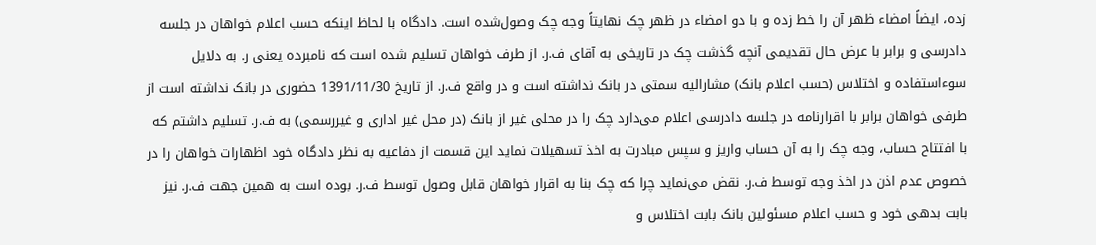زده، ایضاً امضاء ظهر آن را خط‌ زده و با دو امضاء در ظهر چک نهایتاً وجه چک وصول‌شده است. دادگاه با لحاظ اینکه حسب اعلام خواهان در جلسه دادرسی و برابر با عرض حال تقدیمی آنچه گذشت چک در تاریخی به آقای ف.ر. از طرف خواهان تسلیم شده است که نامبرده یعنی ر. به دلایل سوءاستفاده و اختلاس (حسب اعلام بانک) مشارالیه سمتی در بانک نداشته است و در واقع ف.ر. از تاریخ 1391/11/30 حضوری در بانک نداشته است از طرفی خواهان برابر با اقرارنامه در جلسه دادرسی اعلام می‌دارد چک را در محلی غیر از بانک (در محل غیر اداری و غیررسمی) به ف.ر. تسلیم داشتم که با افتتاح حساب، وجه چک را به آن حساب واریز و سپس مبادرت به اخذ تسهیلات نماید این قسمت از دفاعیه به نظر دادگاه خود اظهارات خواهان را در خصوص عدم اذن در اخذ وجه توسط ف.ر. نقض می‌نماید چرا که چک بنا به اقرار خواهان قابل وصول توسط ف.ر. بوده است به همین جهت ف.ر. نیز بابت بدهی خود و حسب اعلام مسئولین بانک بابت اختلاس و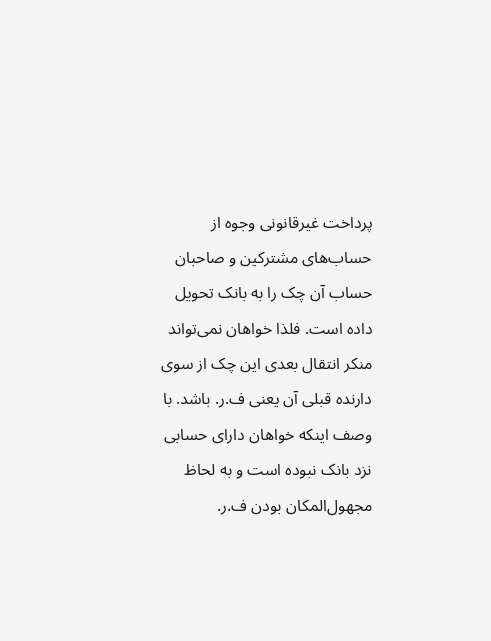پرداخت غیرقانونی وجوه از حساب‌های مشترکین و صاحبان حساب آن چک را به بانک تحویل داده است. فلذا خواهان نمی‌تواند منکر انتقال بعدی این چک از سوی دارنده قبلی آن یعنی ف.ر. باشد. با وصف اینکه خواهان دارای حسابی نزد بانک نبوده است و به لحاظ مجهول‌المکان بودن ف.ر.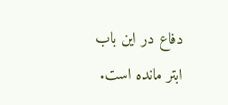دفاع در این باب ابتر مانده است.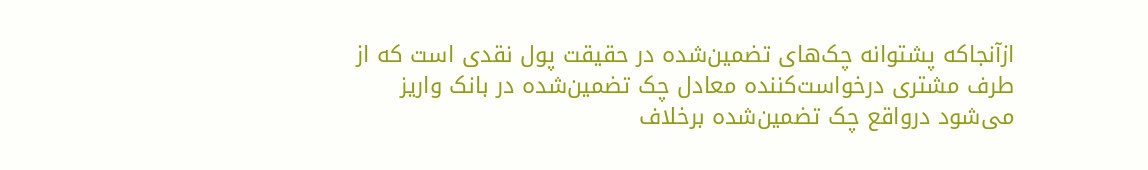ازآنجاکه پشتوانه چک‌های تضمین‌شده در حقیقت پول نقدی است که از طرف مشتری درخواست‌کننده معادل چک تضمین‌شده در بانک واریز می‌شود درواقع چک تضمین‌شده برخلاف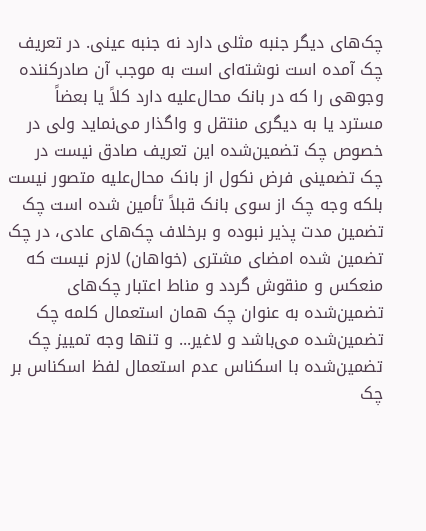چک‌های دیگر جنبه مثلی دارد نه جنبه عینی. در تعریف چک آمده است نوشته‌ای است به ‌موجب آن صادرکننده وجوهی را که در بانک محال‌علیه دارد کلاً یا بعضاً مسترد یا به دیگری منتقل و واگذار می‌نماید ولی در خصوص چک تضمین‌شده این تعریف صادق نیست در چک تضمینی فرض نکول از بانک محال‌علیه متصور نیست بلکه وجه چک از سوی بانک قبلاً تأمین ‌شده است چک تضمین مدت پذیر نبوده و برخلاف چک‌های عادی، در چک تضمین ‌شده امضای مشتری (خواهان) لازم نیست که منعکس و منقوش گردد و مناط اعتبار چک‌های تضمین‌شده به ‌عنوان چک همان استعمال کلمه چک تضمین‌شده می‌باشد و لاغیر... و تنها وجه تمییز چک تضمین‌شده با اسکناس عدم استعمال لفظ اسکناس بر چک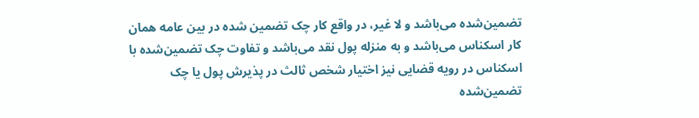تضمین‌شده می‌باشد و لا غیر، در واقع کار چک تضمین ‌شده در بین عامه همان کار اسکناس می‌باشد و به ‌منزله پول نقد می‌باشد و تفاوت چک تضمین‌شده با اسکناس در رویه قضایی نیز اختیار شخص ثالث در پذیرش پول یا چک تضمین‌شده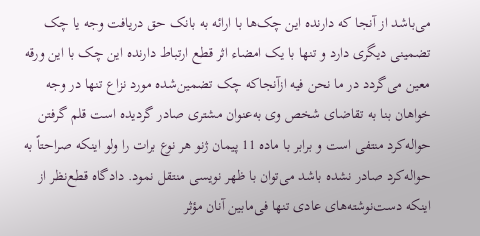می‌باشد از آنجا که دارنده این چک‌ها با ارائه به بانک حق دریافت وجه یا چک تضمینی دیگری دارد و تنها با یک امضاء اثر قطع ارتباط دارنده این چک با این ورقه معین می‌گردد در ما نحن فیه ازآنجاکه چک تضمین‌شده مورد نزاع تنها در وجه خواهان بنا به تقاضای شخص وی به‌عنوان مشتری صادر گردیده است قلم گرفتن حواله‌کرد منتفی است و برابر با ماده 11 پیمان ژنو هر نوع برات را ولو اینکه صراحتاً به حواله‌کرد صادر نشده باشد می‌توان با ظهر نویسی منتقل نمود. دادگاه قطع‌نظر از اینکه دست‌نوشته‌های عادی تنها فی‌مابین آنان مؤثر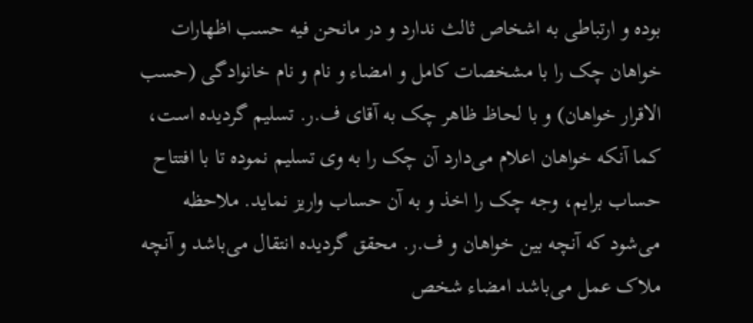بوده و ارتباطی به اشخاص ثالث ندارد و در مانحن فیه حسب اظهارات خواهان چک را با مشخصات کامل و امضاء و نام و نام خانوادگی (حسب الاقرار خواهان) و با لحاظ ظاهر چک به آقای ف.ر. تسلیم گردیده است، کما آنکه خواهان اعلام می‌دارد آن چک را به وی تسلیم نموده تا با افتتاح حساب برایم، وجه چک را اخذ و به آن حساب واریز نماید. ملاحظه می‌شود که آنچه بین خواهان و ف.ر. محقق گردیده انتقال می‌باشد و آنچه ملاک عمل می‌باشد امضاء شخص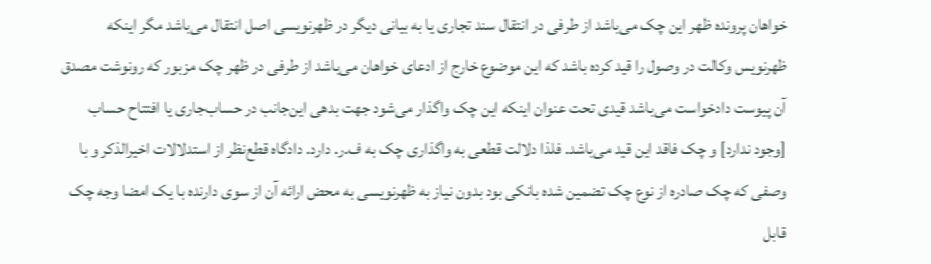خواهان پرونده ظهر این چک می‌باشد از طرفی در انتقال سند تجاری یا به بیانی دیگر در ظهرنویسی اصل انتقال می‌باشد مگر اینکه ظهرنویس وکالت در وصول را قید کرده باشد که این موضوع خارج از ادعای خواهان می‌باشد از طرفی در ظهر چک مزبور که رونوشت مصدق آن پیوست دادخواست می‌باشد قیدی تحت عنوان اینکه این چک واگذار می‌شود جهت بدهی این‌جانب در حساب‌جاری یا افتتاح حساب [وجود ندارد] و چک فاقد این قید می‌باشد. فلذا دلالت قطعی به واگذاری چک به ف.ر. دارد. دادگاه قطع‌نظر از استدلالات اخیرالذکر و با وصفی که چک صادره از نوع چک تضمین‌ شده بانکی بود بدون نیاز به ظهرنویسی به ‌محض ارائه آن از سوی دارنده با یک امضا وجه چک قابل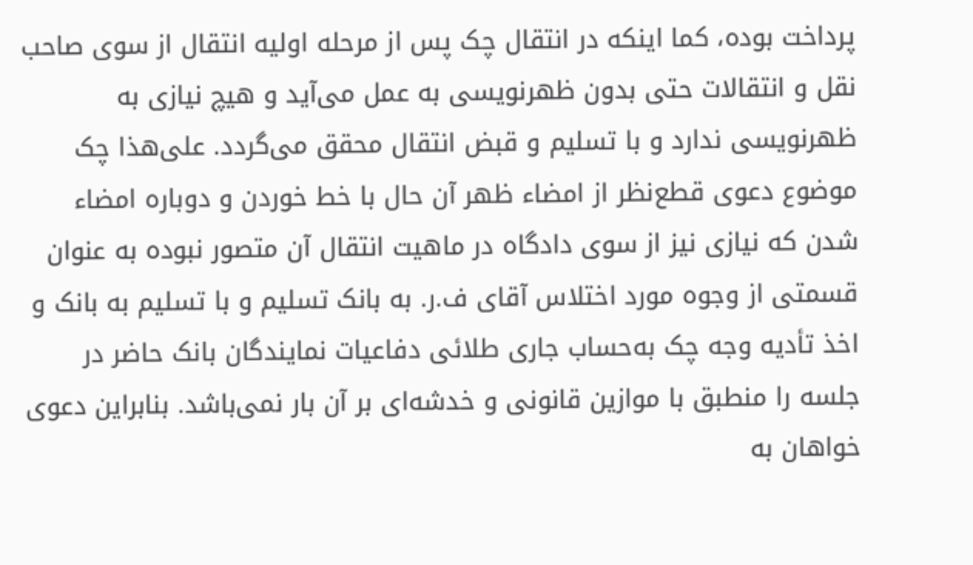پرداخت بوده، کما اینکه در انتقال چک پس از مرحله اولیه انتقال از سوی صاحب نقل و انتقالات حتی بدون ظهرنویسی به عمل می‌آید و هیچ نیازی به ظهرنویسی ندارد و با تسلیم و قبض انتقال محقق می‌گردد. علی‌هذا چک موضوع دعوی قطع‌نظر از امضاء ظهر آن حال با خط خوردن و دوباره امضاء شدن که نیازی نیز از سوی دادگاه در ماهیت انتقال آن متصور نبوده به‌ عنوان قسمتی از وجوه مورد اختلاس آقای ف.ر. به بانک تسلیم و با تسلیم به بانک و اخذ تأدیه وجه چک به‌حساب جاری طلائی دفاعیات نمایندگان بانک حاضر در جلسه را منطبق با موازین قانونی و خدشه‌ای بر آن بار نمی‌باشد. بنابراین دعوی خواهان به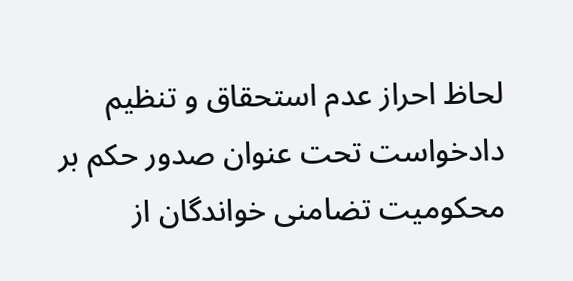لحاظ احراز عدم استحقاق و تنظیم دادخواست تحت عنوان صدور حکم بر محکومیت تضامنی خواندگان از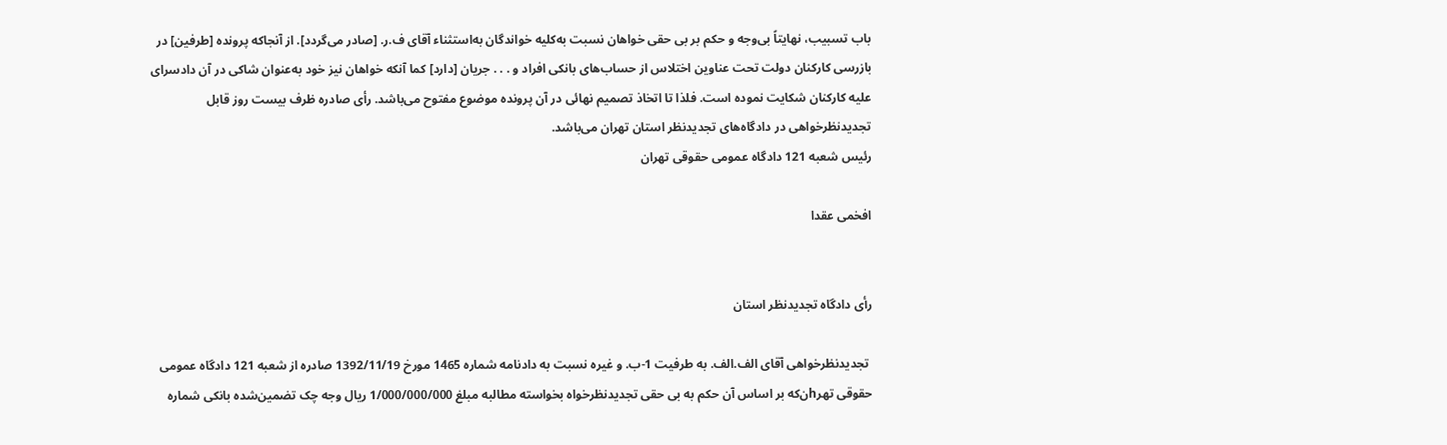باب تسبیب، نهایتاً بی‌وجه و حکم بر بی حقی خواهان نسبت به‌کلیه خواندگان به‌استثناء آقای ف.ر. [صادر می‌گردد]. از آنجاکه پرونده [طرفین] در بازرسی کارکنان دولت تحت عناوین اختلاس از حساب‌های بانکی افراد و . . . جریان [دارد] کما آنکه خواهان نیز خود به‌عنوان شاکی در آن دادسرای علیه کارکنان شکایت نموده است. فلذا تا اتخاذ تصمیم نهائی در آن پرونده موضوع مفتوح می‌باشد. رأی صادره ظرف بیست روز قابل تجدیدنظرخواهی در دادگاه‌های تجدیدنظر استان تهران می‌باشد.
رئیس شعبه 121 دادگاه عمومی حقوقی تهران

افخمی عقدا


رأی دادگاه تجدیدنظر استان

 تجدیدنظرخواهی آقای الف.الف. به‌ طرفیت 1-ب. و غیره نسبت به دادنامه شماره 1465 مورخ 1392/11/19 صادره از شعبه 121 دادگاه عمومی حقوقی تهرhن‌که بر اساس آن حکم به بی حقی تجدیدنظرخواه بخواسته مطالبه مبلغ 1/000/000/000 ریال وجه چک تضمین‌شده بانکی شماره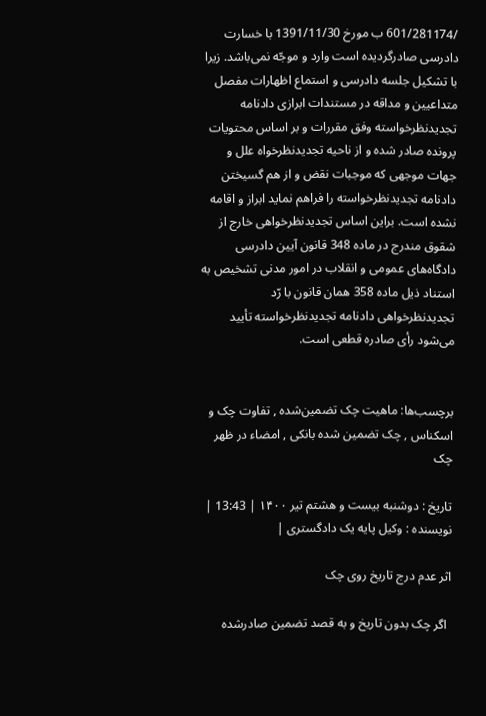/601/281174 ب مورخ 1391/11/30 با خسارت دادرسی صادرگردیده است وارد و موجّه نمی‌باشد. زیرا با تشکیل جلسه دادرسی و استماع اظهارات مفصل متداعیین و مداقه در مستندات ابرازی دادنامه تجدیدنظرخواسته وفق مقررات و بر اساس محتویات پرونده صادر شده و از ناحیه تجدیدنظرخواه علل و جهات موجهی که موجبات نقض و از هم گسیختن دادنامه تجدیدنظرخواسته را فراهم نماید ابراز و اقامه نشده است. براین اساس تجدیدنظرخواهی خارج از شقوق مندرج در ماده 348 قانون آیین دادرسی دادگاه‌های عمومی و انقلاب در امور مدنی تشخیص به استناد ذیل ماده 358 همان قانون با رّد تجدیدنظرخواهی دادنامه تجدیدنظرخواسته تأیید می‌شود رأی صادره قطعی است.


برچسب‌ها: ماهیت چک تضمین‌شده , تفاوت چک و اسکناس , چک تضمین‌ شده بانکی , امضاء در ظهر چک

تاريخ : دوشنبه بیست و هشتم تیر ۱۴۰۰ | 13:43 | نویسنده : وکیل پایه یک دادگستری |

اثر عدم درج تاریخ روی چک

 اگر چک بدون تاریخ و به قصد تضمین صادرشده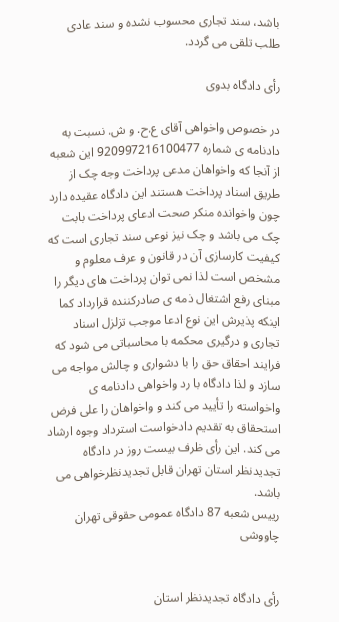باشد، سند تجاری محسوب نشده و سند عادی طلب تلقی می گردد.

رأی دادگاه بدوی

در خصوص واخواهی آقای ع.ح. و ش. نسبت به دادنامه ی شماره 920997216100477 این شعبه از آنجا که واخواهان مدعی پرداخت وجه چک از طریق اسناد پرداخت هستند این دادگاه عقیده دارد چون واخوانده منکر صحت ادعای پرداخت بابت چک می باشد و چک نیز نوعی سند تجاری است که کیفیت کارسازی آن در قانون و عرف معلوم و مشخص است لذا نمی توان پرداخت های دیگر را مبنای رفع اشتغال ذمه ی صادرکننده قرارداد کما اینکه پذیرش این نوع ادعا موجب تزلزل اسناد تجاری و درگیری محکمه با محاسباتی می شود که فرایند احقاق حق را با دشواری و چالش مواجه می سازد و لذا دادگاه با رد واخواهی دادنامه ی واخواسته را تأیید می کند و واخواهان را علی فرض استحقاق به تقدیم دادخواست استرداد وجوه ارشاد می کند. این رأی ظرف بیست روز در دادگاه تجدیدنظر استان تهران قابل تجدیدنظرخواهی می باشد.
رییس شعبه 87 دادگاه عمومی حقوقی تهران چاووشی


رأی دادگاه تجدیدنظر استان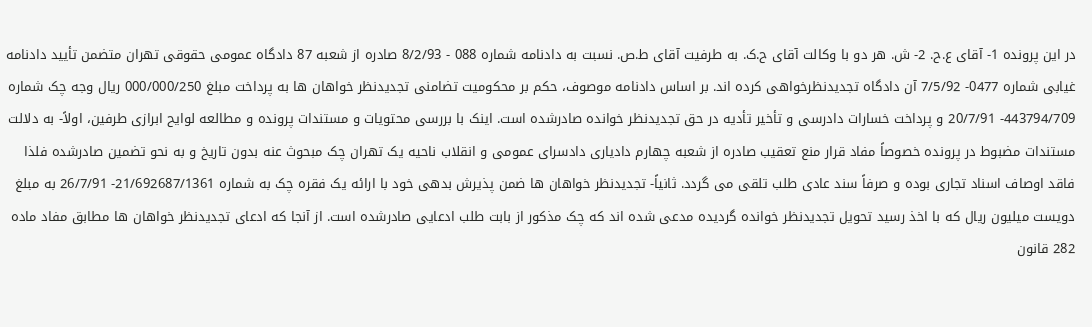در این پرونده 1- آقای ع.ح. 2- ش. هر دو با وکالت آقای ح.ک. به طرفیت آقای ط.ص. نسبت به دادنامه شماره 088 - 8/2/93 صادره از شعبه 87 دادگاه عمومی حقوقی تهران متضمن تأیید دادنامه غیابی شماره 0477- 7/5/92 آن دادگاه تجدیدنظرخواهی کرده اند. بر اساس دادنامه موصوف، حکم بر محکومیت تضامنی تجدیدنظر خواهان ها به پرداخت مبلغ 000/000/250 ریال وجه چک شماره 443794/709- 20/7/91 و پرداخت خسارات دادرسی و تأخیر تأدیه در حق تجدیدنظر خوانده صادرشده است. اینک با بررسی محتویات و مستندات پرونده و مطالعه لوایح ابرازی طرفین، اولاً- به دلالت مستندات مضبوط در پرونده خصوصاً مفاد قرار منع تعقیب صادره از شعبه چهارم دادیاری دادسرای عمومی و انقلاب ناحیه یک تهران چک مبحوث عنه بدون تاریخ و به نحو تضمین صادرشده فلذا فاقد اوصاف اسناد تجاری بوده و صرفاً سند عادی طلب تلقی می گردد. ثانیاً- تجدیدنظر خواهان ها ضمن پذیرش بدهی خود با ارائه یک فقره چک به شماره 21/692687/1361- 26/7/91 به مبلغ دویست میلیون ریال که با اخذ رسید تحویل تجدیدنظر خوانده گردیده مدعی شده اند که چک مذکور از بابت طلب ادعایی صادرشده است. از آنجا که ادعای تجدیدنظر خواهان ها مطابق مفاد ماده 282 قانون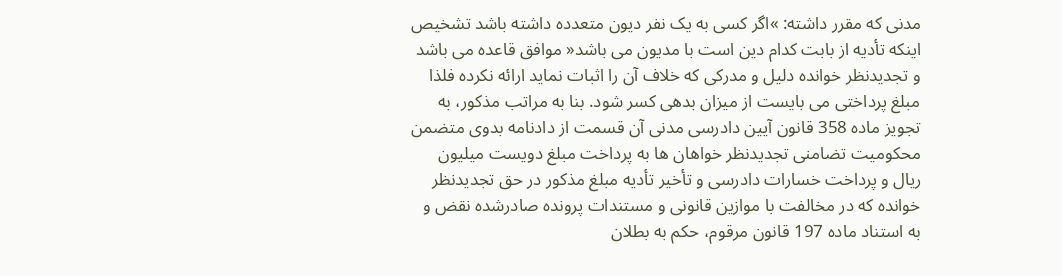مدنی که مقرر داشته: »اگر کسی به یک نفر دیون متعدده داشته باشد تشخیص اینکه تأدیه از بابت کدام دین است با مدیون می باشد« موافق قاعده می باشد و تجدیدنظر خوانده دلیل و مدرکی که خلاف آن را اثبات نماید ارائه نکرده فلذا مبلغ پرداختی می بایست از میزان بدهی کسر شود. بنا به مراتب مذکور، به تجویز ماده 358 قانون آیین دادرسی مدنی آن قسمت از دادنامه بدوی متضمن محکومیت تضامنی تجدیدنظر خواهان ها به پرداخت مبلغ دویست میلیون ریال و پرداخت خسارات دادرسی و تأخیر تأدیه مبلغ مذکور در حق تجدیدنظر خوانده که در مخالفت با موازین قانونی و مستندات پرونده صادرشده نقض و به استناد ماده 197 قانون مرقوم، حکم به بطلان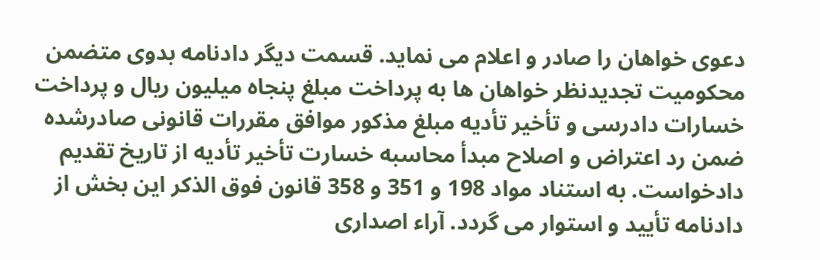دعوی خواهان را صادر و اعلام می نماید. قسمت دیگر دادنامه بدوی متضمن محکومیت تجدیدنظر خواهان ها به پرداخت مبلغ پنجاه میلیون ریال و پرداخت خسارات دادرسی و تأخیر تأدیه مبلغ مذکور موافق مقررات قانونی صادرشده ضمن رد اعتراض و اصلاح مبدأ محاسبه خسارت تأخیر تأدیه از تاریخ تقدیم دادخواست. به استناد مواد 198 و 351 و 358 قانون فوق الذکر این بخش از دادنامه تأیید و استوار می گردد. آراء اصداری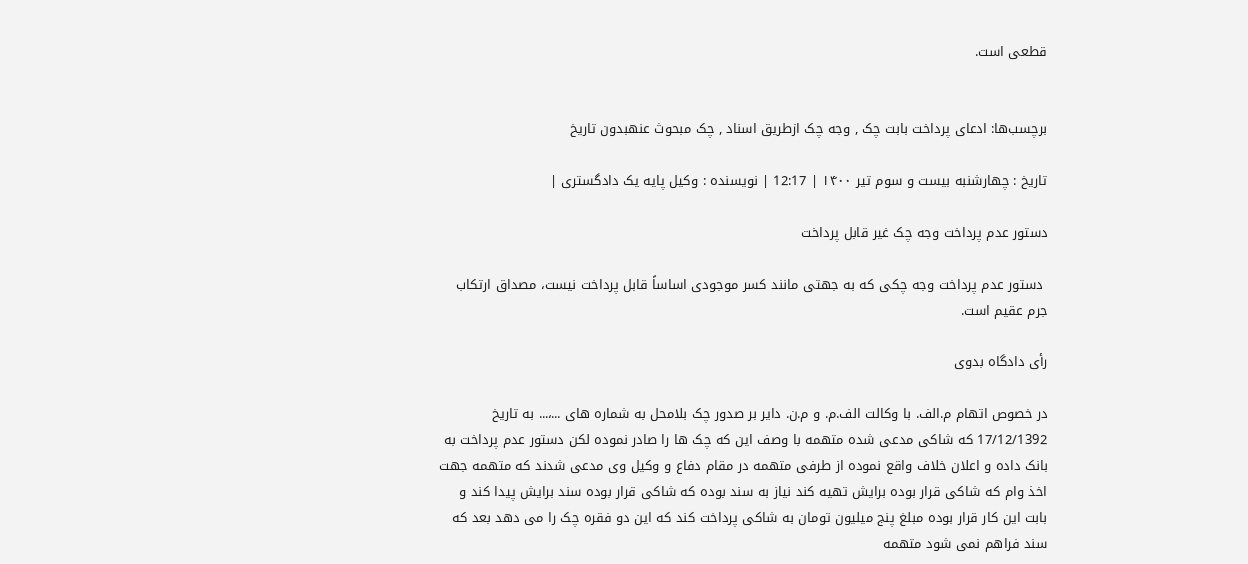قطعی است.


برچسب‌ها: ادعای پرداخت بابت چک , وجه چک ازطریق اسناد , چک مبحوث عنهبدون تاریخ

تاريخ : چهارشنبه بیست و سوم تیر ۱۴۰۰ | 12:17 | نویسنده : وکیل پایه یک دادگستری |

دستور عدم پرداخت وجه چک غیر قابل پرداخت

 دستور عدم پرداخت وجه چکی که به جهتی مانند کسر موجودی اساساً قابل پرداخت نیست، مصداق ارتکاب جرم عقیم است.

رأی دادگاه بدوی

در خصوص اتهام م.الف. با وکالت الف.م. و م.ن. دایر بر صدور چک بلامحل به شماره های ...،... به تاریخ 17/12/1392 که شاکی مدعی شده متهمه با وصف این که چک ها را صادر نموده لکن دستور عدم پرداخت به بانک داده و اعلان خلاف واقع نموده از طرفی متهمه در مقام دفاع و وکیل وی مدعی شدند که متهمه جهت اخذ وام که شاکی قرار بوده برایش تهیه کند نیاز به سند بوده که شاکی قرار بوده سند برایش پیدا کند و بابت این کار قرار بوده مبلغ پنج میلیون تومان به شاکی پرداخت کند که این دو فقره چک را می دهد بعد که سند فراهم نمی شود متهمه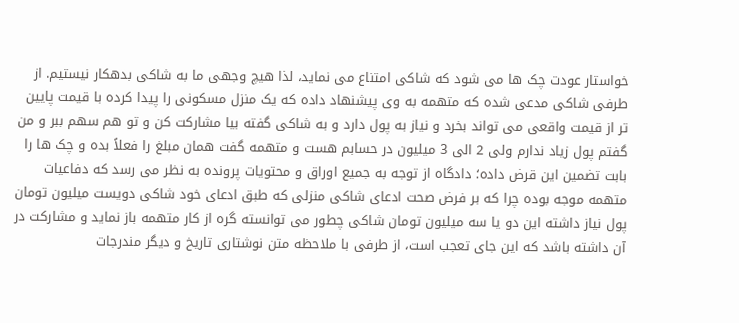خواستار عودت چک ها می شود که شاکی امتناع می نماید، لذا هیچ وجهی ما به شاکی بدهکار نیستیم. از طرفی شاکی مدعی شده که متهمه به وی پیشنهاد داده که یک منزل مسکونی را پیدا کرده با قیمت پایین تر از قیمت واقعی می تواند بخرد و نیاز به پول دارد و به شاکی گفته بیا مشارکت کن و تو هم سهم ببر و من گفتم پول زیاد ندارم ولی 2 الی 3 میلیون در حسابم هست و متهمه گفت همان مبلغ را فعلاً بده و چک ها را بابت تضمین این قرض داده؛ دادگاه از توجه به جمیع اوراق و محتویات پرونده به نظر می رسد که دفاعیات متهمه موجه بوده چرا که بر فرض صحت ادعای شاکی منزلی که طبق ادعای خود شاکی دویست میلیون تومان پول نیاز داشته این دو یا سه میلیون تومان شاکی چطور می توانسته گره از کار متهمه باز نماید و مشارکت در آن داشته باشد که این جای تعجب است، از طرفی با ملاحظه متن نوشتاری تاریخ و دیگر مندرجات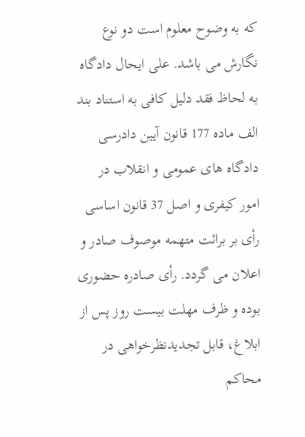که به وضوح معلوم است دو نوع نگارش می باشد. علی ایحال دادگاه به لحاظ فقد دلیل کافی به استناد بند الف ماده 177 قانون آیین دادرسی دادگاه های عمومی و انقلاب در امور کیفری و اصل 37 قانون اساسی رأی بر برائت متهمه موصوف صادر و اعلان می گردد. رأی صادره حضوری بوده و ظرف مهلت بیست روز پس از ابلاغ، قابل تجدیدنظرخواهی در محاکم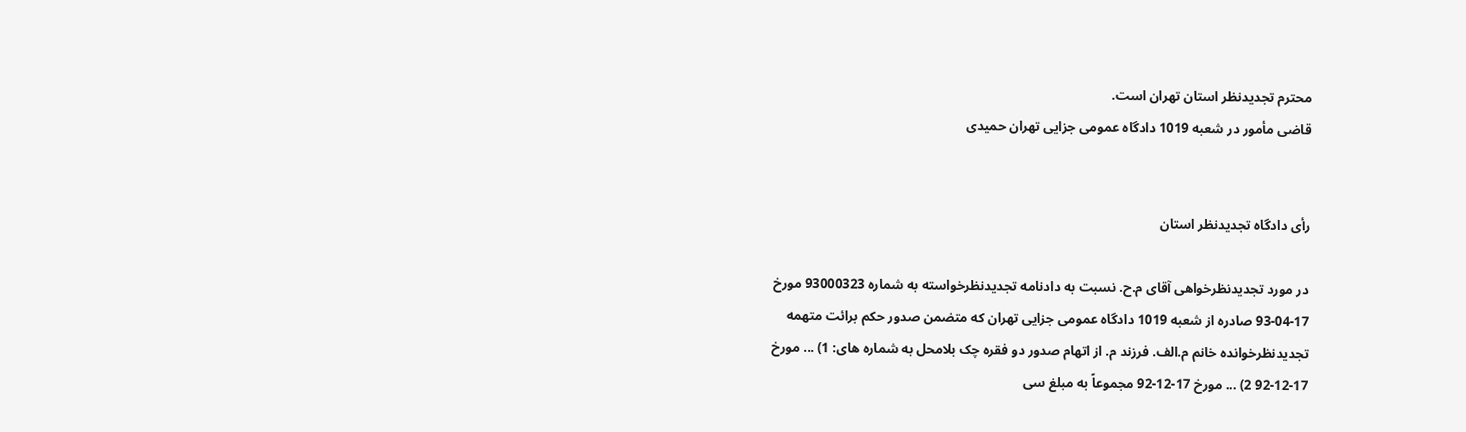محترم تجدیدنظر استان تهران است.
قاضی مأمور در شعبه 1019 دادگاه عمومی جزایی تهران حمیدی


رأی دادگاه تجدیدنظر استان

در مورد تجدیدنظرخواهی آقای م.ح. نسبت به دادنامه تجدیدنظرخواسته به شماره 93000323 مورخ 17-04-93 صادره از شعبه 1019 دادگاه عمومی جزایی تهران که متضمن صدور حکم برائت متهمه تجدیدنظرخوانده خانم م.الف. فرزند م. از اتهام صدور دو فقره چک بلامحل به شماره های: 1) ... مورخ 17-12-92 2) ... مورخ 17-12-92 مجموعاً به مبلغ سی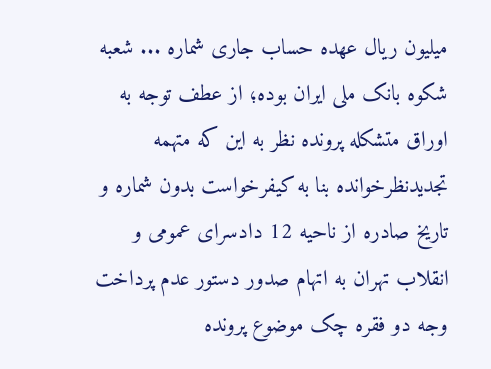میلیون ریال عهده حساب جاری شماره ... شعبه شکوه بانک ملی ایران بوده؛ از عطف توجه به اوراق متشکله پرونده نظر به این که متهمه تجدیدنظرخوانده بنا به کیفرخواست بدون شماره و تاریخ صادره از ناحیه 12 دادسرای عمومی و انقلاب تهران به اتهام صدور دستور عدم پرداخت وجه دو فقره چک موضوع پرونده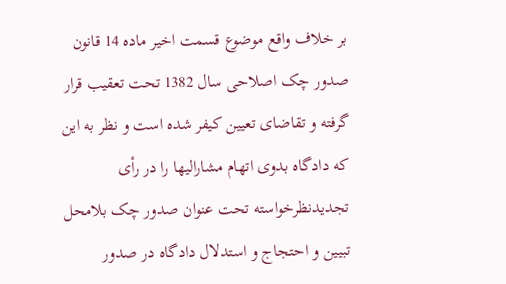بر خلاف واقع موضوع قسمت اخیر ماده 14 قانون صدور چک اصلاحی سال 1382 تحت تعقیب قرار گرفته و تقاضای تعیین کیفر شده است و نظر به این که دادگاه بدوی اتهام مشارالیها را در رأی تجدیدنظرخواسته تحت عنوان صدور چک بلامحل تبیین و احتجاج و استدلال دادگاه در صدور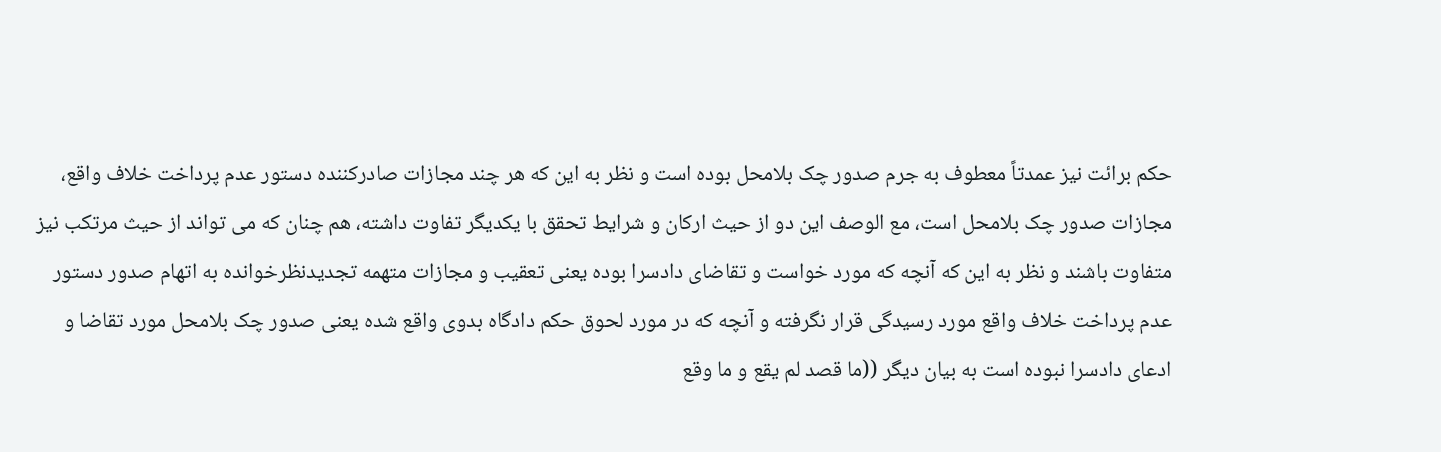حکم برائت نیز عمدتاً معطوف به جرم صدور چک بلامحل بوده است و نظر به این که هر چند مجازات صادرکننده دستور عدم پرداخت خلاف واقع، مجازات صدور چک بلامحل است، مع الوصف این دو از حیث ارکان و شرایط تحقق با یکدیگر تفاوت داشته، هم چنان که می تواند از حیث مرتکب نیز متفاوت باشند و نظر به این که آنچه که مورد خواست و تقاضای دادسرا بوده یعنی تعقیب و مجازات متهمه تجدیدنظرخوانده به اتهام صدور دستور عدم پرداخت خلاف واقع مورد رسیدگی قرار نگرفته و آنچه که در مورد لحوق حکم دادگاه بدوی واقع شده یعنی صدور چک بلامحل مورد تقاضا و ادعای دادسرا نبوده است به بیان دیگر ((ما قصد لم یقع و ما وقع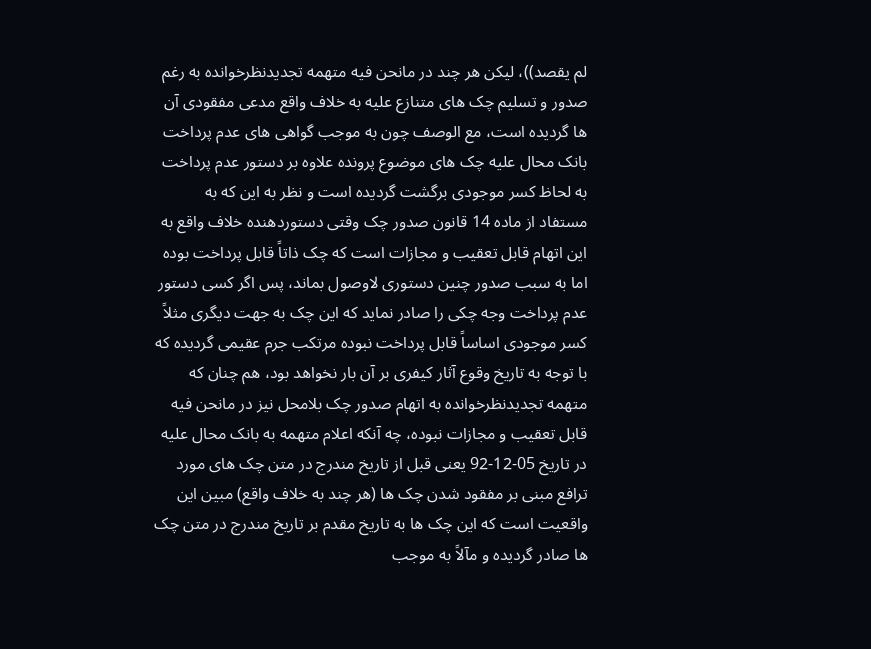لم یقصد))، لیکن هر چند در مانحن فیه متهمه تجدیدنظرخوانده به رغم صدور و تسلیم چک های متنازع علیه به خلاف واقع مدعی مفقودی آن ها گردیده است، مع الوصف چون به موجب گواهی های عدم پرداخت بانک محال علیه چک های موضوع پرونده علاوه بر دستور عدم پرداخت به لحاظ کسر موجودی برگشت گردیده است و نظر به این که به مستفاد از ماده 14 قانون صدور چک وقتی دستوردهنده خلاف واقع به این اتهام قابل تعقیب و مجازات است که چک ذاتاً قابل پرداخت بوده اما به سبب صدور چنین دستوری لاوصول بماند، پس اگر کسی دستور عدم پرداخت وجه چکی را صادر نماید که این چک به جهت دیگری مثلاً کسر موجودی اساساً قابل پرداخت نبوده مرتکب جرم عقیمی گردیده که با توجه به تاریخ وقوع آثار کیفری بر آن بار نخواهد بود، هم چنان که متهمه تجدیدنظرخوانده به اتهام صدور چک بلامحل نیز در مانحن فیه قابل تعقیب و مجازات نبوده، چه آنکه اعلام متهمه به بانک محال علیه در تاریخ 05-12-92 یعنی قبل از تاریخ مندرج در متن چک های مورد ترافع مبنی بر مفقود شدن چک ها (هر چند به خلاف واقع) مبین این واقعیت است که این چک ها به تاریخ مقدم بر تاریخ مندرج در متن چک ها صادر گردیده و مآلاً به موجب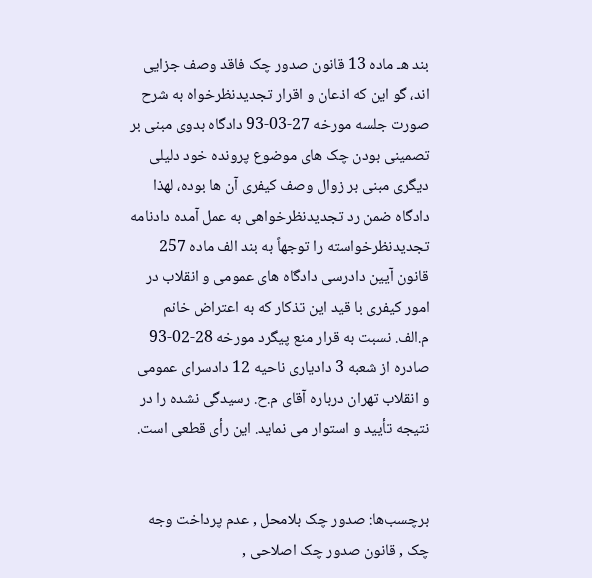بند هـ ماده 13 قانون صدور چک فاقد وصف جزایی اند، گو این که اذعان و اقرار تجدیدنظرخواه به شرح صورت جلسه مورخه 27-03-93 دادگاه بدوی مبنی بر تصمینی بودن چک های موضوع پرونده خود دلیلی دیگری مبنی بر زوال وصف کیفری آن ها بوده، لهذا دادگاه ضمن رد تجدیدنظرخواهی به عمل آمده دادنامه تجدیدنظرخواسته را توجهاً به بند الف ماده 257 قانون آیین دادرسی دادگاه های عمومی و انقلاب در امور کیفری با قید این تذکار که به اعتراض خانم م.الف. نسبت به قرار منع پیگرد مورخه 28-02-93 صادره از شعبه 3 دادیاری ناحیه 12 دادسرای عمومی و انقلاب تهران درباره آقای م.ح. رسیدگی نشده را در نتیجه تأیید و استوار می نماید. این رأی قطعی است.


برچسب‌ها: صدور چک بلامحل , عدم پرداخت وجه چک , قانون صدور چک اصلاحی ,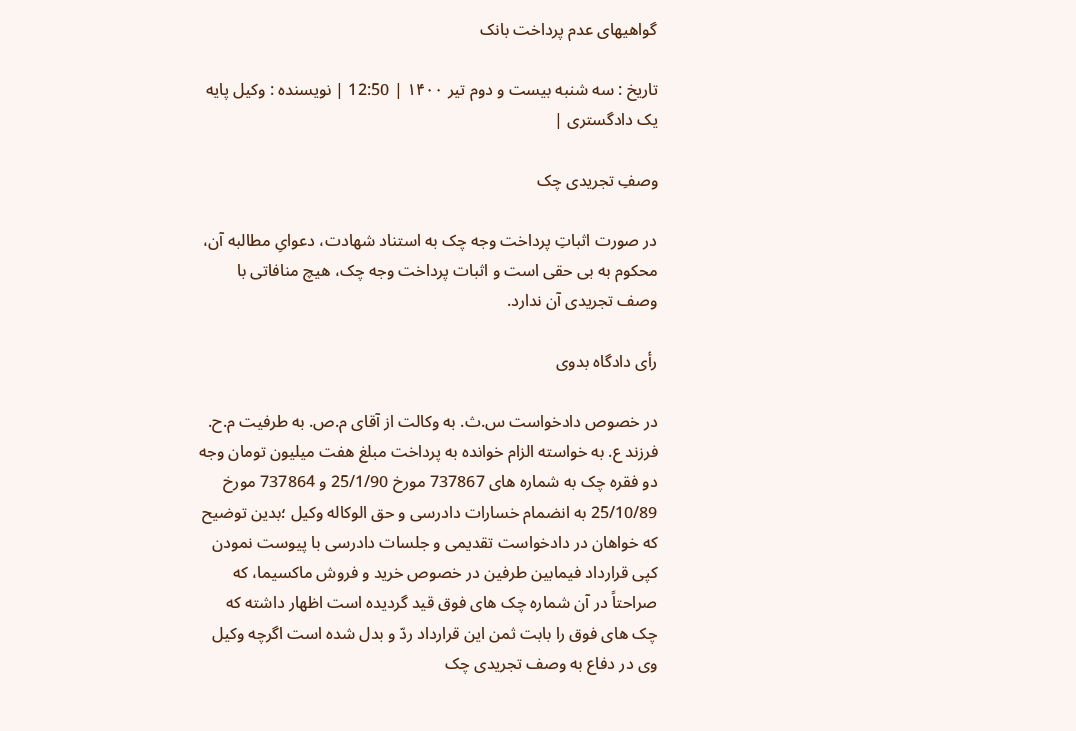گواهیهای عدم پرداخت بانک

تاريخ : سه شنبه بیست و دوم تیر ۱۴۰۰ | 12:50 | نویسنده : وکیل پایه یک دادگستری |

وصفِ تجریدی چک

در صورت اثباتِ پرداخت وجه چک به استناد شهادت، دعوایِ مطالبه آن، محکوم به بی حقی است و اثبات پرداخت وجه چک، هیچ منافاتی با وصف تجریدی آن ندارد.

رأی دادگاه بدوی

در خصوص دادخواست س.ث. به وکالت از آقای م.ص. به طرفیت م.ح. فرزند ع. به خواسته الزام خوانده به پرداخت مبلغ هفت میلیون تومان وجه دو فقره چک به شماره های 737867 مورخ 25/1/90 و 737864 مورخ 25/10/89 به انضمام خسارات دادرسی و حق الوکاله وکیل ؛بدین توضیح که خواهان در دادخواست تقدیمی و جلسات دادرسی با پیوست نمودن کپی قرارداد فیمابین طرفین در خصوص خرید و فروش ماکسیما، که صراحتاً در آن شماره چک های فوق قید گردیده است اظهار داشته که چک های فوق را بابت ثمن این قرارداد ردّ و بدل شده است اگرچه وکیل وی در دفاع به وصف تجریدی چک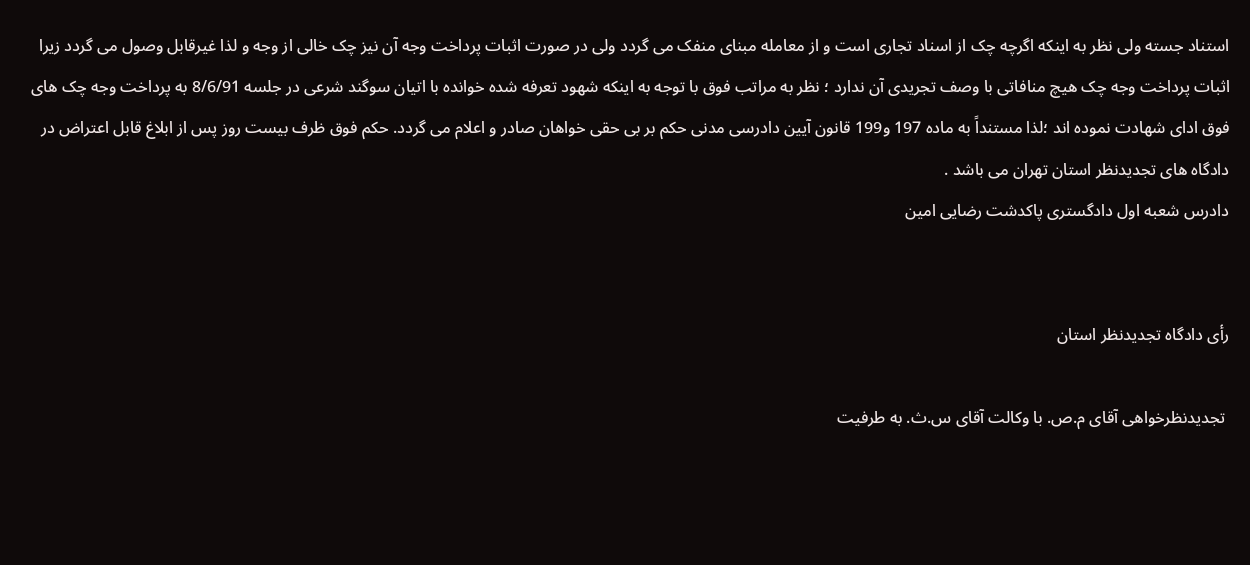استناد جسته ولی نظر به اینکه اگرچه چک از اسناد تجاری است و از معامله مبنای منفک می گردد ولی در صورت اثبات پرداخت وجه آن نیز چک خالی از وجه و لذا غیرقابل وصول می گردد زیرا اثبات پرداخت وجه چک هیچ منافاتی با وصف تجریدی آن ندارد ؛ نظر به مراتب فوق با توجه به اینکه شهود تعرفه شده خوانده با اتیان سوگند شرعی در جلسه 8/6/91 به پرداخت وجه چک های فوق ادای شهادت نموده اند ؛لذا مستنداً به ماده 197 و199 قانون آیین دادرسی مدنی حکم بر بی حقی خواهان صادر و اعلام می گردد. حکم فوق ظرف بیست روز پس از ابلاغ قابل اعتراض در دادگاه های تجدیدنظر استان تهران می باشد .
دادرس شعبه اول دادگستری پاکدشت رضایی امین


رأی دادگاه تجدیدنظر استان

 تجدیدنظرخواهی آقای م.ص. با وکالت آقای س.ث. به طرفیت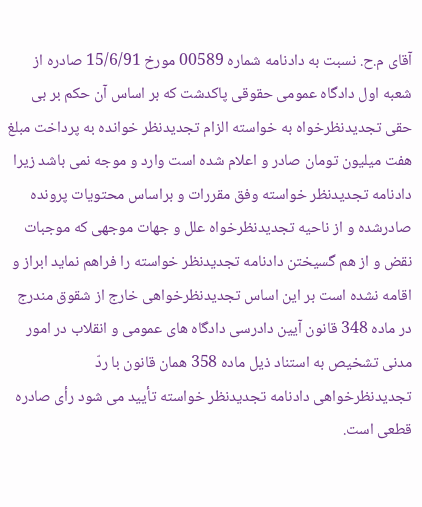آقای م.ح. نسبت به دادنامه شماره 00589 مورخ 15/6/91 صادره از شعبه اول دادگاه عمومی حقوقی پاکدشت که بر اساس آن حکم بر بی حقی تجدیدنظرخواه به خواسته الزام تجدیدنظر خوانده به پرداخت مبلغ هفت میلیون تومان صادر و اعلام شده است وارد و موجه نمی باشد زیرا دادنامه تجدیدنظر خواسته وفق مقررات و براساس محتویات پرونده صادرشده و از ناحیه تجدیدنظرخواه علل و جهات موجهی که موجبات نقض و از هم گسیختن دادنامه تجدیدنظر خواسته را فراهم نماید ابراز و اقامه نشده است بر این اساس تجدیدنظرخواهی خارج از شقوق مندرج در ماده 348 قانون آیین دادرسی دادگاه های عمومی و انقلاب در امور مدنی تشخیص به استناد ذیل ماده 358 همان قانون با ردّ تجدیدنظرخواهی دادنامه تجدیدنظر خواسته تأیید می شود رأی صادره قطعی است.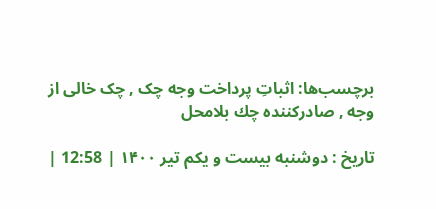برچسب‌ها: اثباتِ پرداخت وجه چک , چک خالی از وجه , صادركننده چك بلامحل

تاريخ : دوشنبه بیست و یکم تیر ۱۴۰۰ | 12:58 |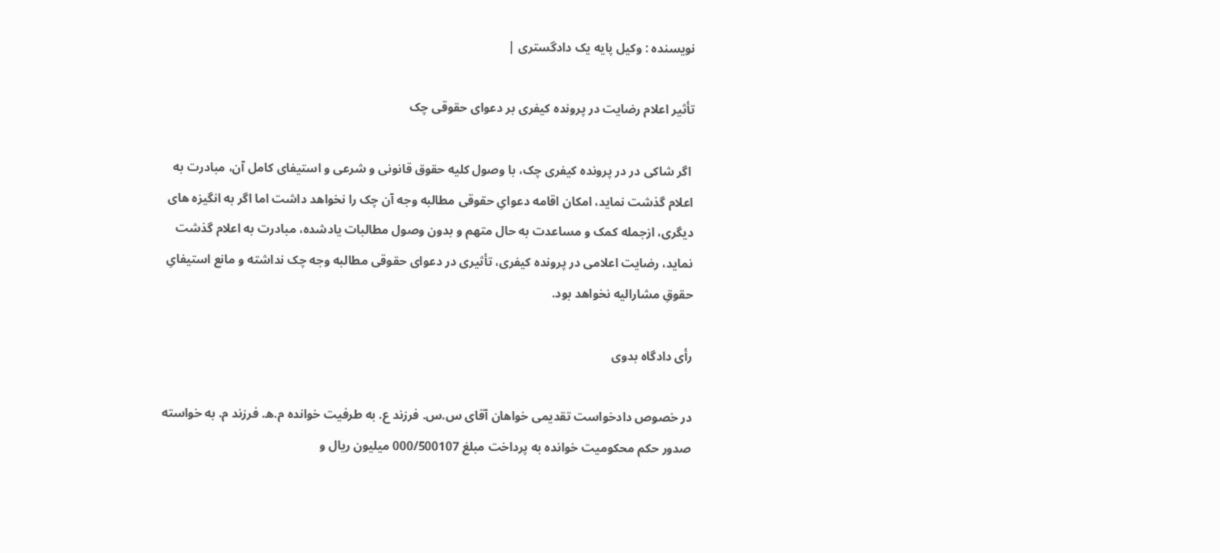نویسنده : وکیل پایه یک دادگستری |

تأثیر اعلام رضایت در پرونده کیفری بر دعوای حقوقی چک

 اگر شاکی در در پرونده کیفری چک، با وصول کلیه حقوق قانونی و شرعی و استیفای کامل آن، مبادرت به اعلام گذشت نماید، امکان اقامه دعوایِ حقوقی مطالبه وجه آن چک را نخواهد داشت اما اگر به انگیزه های دیگری، ازجمله کمک و مساعدت به حال متهم و بدون وصول مطالبات یادشده، مبادرت به اعلام گذشت نماید، رضایت اعلامی در پرونده کیفری، تأثیری در دعوای حقوقی مطالبه وجه چک نداشته و مانع استیفایِ حقوقِ مشارالیه نخواهد بود.

رأی دادگاه بدوی

در خصوص دادخواست تقدیمی خواهان آقای س.س. فرزند ع. به طرفیت خوانده م.ه. فرزند م. به خواسته صدور حکم محکومیت خوانده به پرداخت مبلغ 000/500107 میلیون ریال و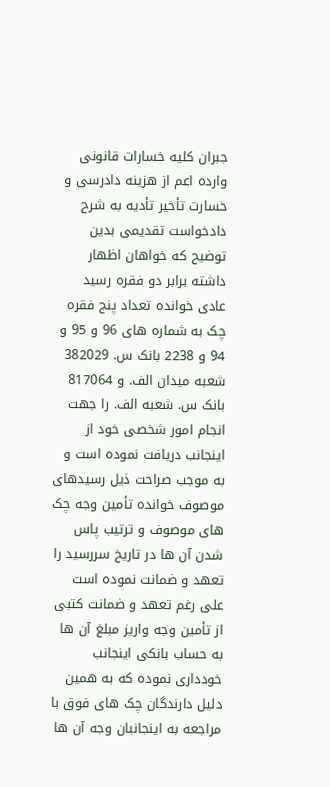جبران کلیه خسارات قانونی وارده اعم از هزینه دادرسی و خسارت تأخیر تأدیه به شرح دادخواست تقدیمی بدین توضیح که خواهان اظهار داشته برابر دو فقره رسید عادی خوانده تعداد پنج فقره چک به شماره های 96 و 95 و 94 و 2238 بانک س. 382029 شعبه میدان الف. و 817064 بانک س. شعبه الف. را جهت انجام امور شخصی خود از اینجانب دریافت نموده است و به موجب صراحت ذیل رسیدهای موصوف خوانده تأمین وجه چک های موصوف و ترتیب پاس شدن آن ها در تاریخ سررسید را تعهد و ضمانت نموده است علی رغم تعهد و ضمانت کتبی از تأمین وجه واریز مبلغ آن ها به حساب بانکی اینجانب خودداری نموده که به همین دلیل دارندگان چک های فوق با مراجعه به اینجانبان وجه آن ها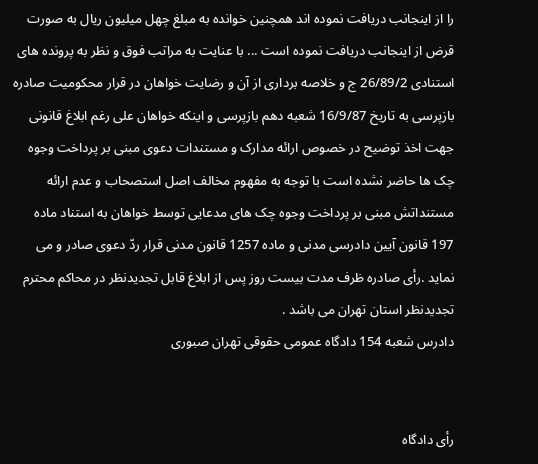را از اینجانب دریافت نموده اند همچنین خوانده به مبلغ چهل میلیون ریال به صورت قرض از اینجانب دریافت نموده است ... با عنایت به مراتب فوق و نظر به پرونده های استنادی 26/89/2 ج و خلاصه برداری از آن و رضایت خواهان در قرار محکومیت صادره بازپرسی به تاریخ 16/9/87 شعبه دهم بازپرسی و اینکه خواهان علی رغم ابلاغ قانونی جهت اخذ توضیح در خصوص ارائه مدارک و مستندات دعوی مبنی بر پرداخت وجوه چک ها حاضر نشده است با توجه به مفهوم مخالف اصل استصحاب و عدم ارائه مستنداتش مبنی بر پرداخت وجوه چک های مدعایی توسط خواهان به استناد ماده 197 قانون آیین دادرسی مدنی و ماده 1257 قانون مدنی قرار ردّ دعوی صادر و می نماید .رأی صادره ظرف مدت بیست روز پس از ابلاغ قابل تجدیدنظر در محاکم محترم تجدیدنظر استان تهران می باشد .
دادرس شعبه 154 دادگاه عمومی حقوقی تهران صبوری


رأی دادگاه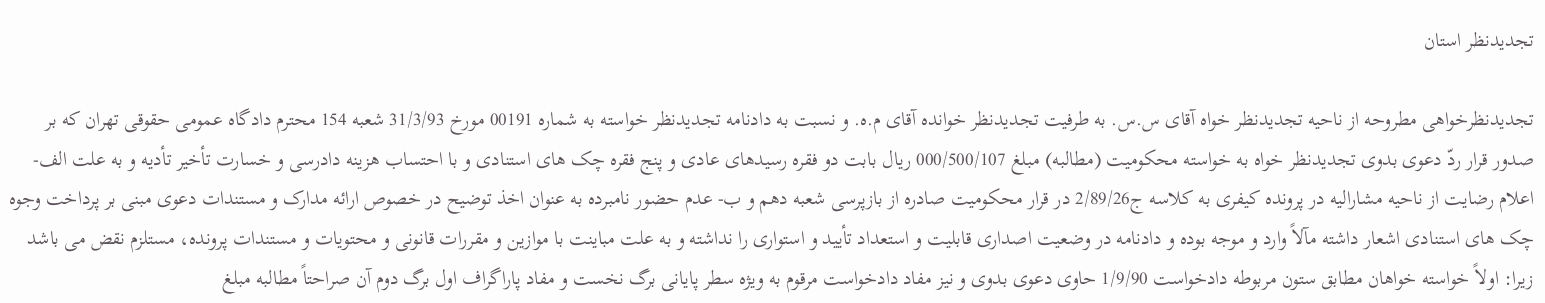تجدیدنظر استان

تجدیدنظرخواهی مطروحه از ناحیه تجدیدنظر خواه آقای س.س. به طرفیت تجدیدنظر خوانده آقای م.ه. و نسبت به دادنامه تجدیدنظر خواسته به شماره 00191 مورخ 31/3/93 شعبه 154 محترم دادگاه عمومی حقوقی تهران که بر صدور قرار ردّ دعوی بدوی تجدیدنظر خواه به خواسته محکومیت (مطالبه) مبلغ 000/500/107 ریال بابت دو فقره رسیدهای عادی و پنج فقره چک های استنادی و با احتساب هزینه دادرسی و خسارت تأخیر تأدیه و به علت الف- اعلام رضایت از ناحیه مشارالیه در پرونده کیفری به کلاسه ج2/89/26 در قرار محکومیت صادره از بازپرسی شعبه دهم و ب- عدم حضور نامبرده به عنوان اخذ توضیح در خصوص ارائه مدارک و مستندات دعوی مبنی بر پرداخت وجوه چک های استنادی اشعار داشته مآلاً وارد و موجه بوده و دادنامه در وضعیت اصداری قابلیت و استعداد تأیید و استواری را نداشته و به علت مباینت با موازین و مقررات قانونی و محتویات و مستندات پرونده، مستلزم نقض می باشد زیرا: اولاً خواسته خواهان مطابق ستون مربوطه دادخواست 1/9/90 حاوی دعوی بدوی و نیز مفاد دادخواست مرقوم به ویژه سطر پایانی برگ نخست و مفاد پاراگراف اول برگ دوم آن صراحتاً مطالبه مبلغ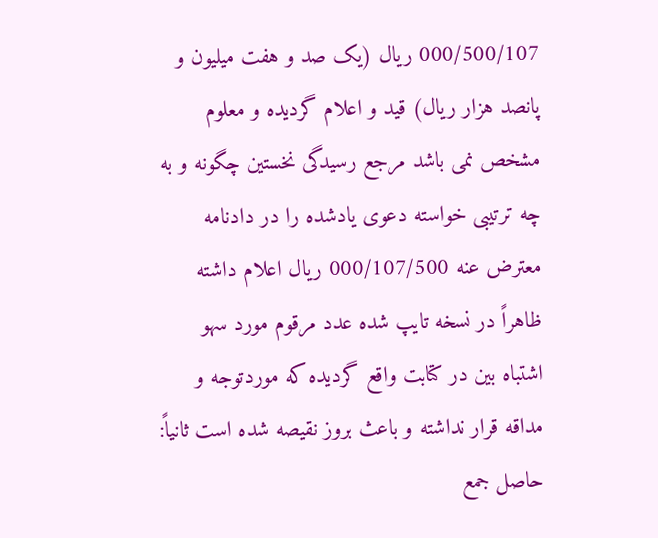000/500/107 ریال (یک صد و هفت میلیون و پانصد هزار ریال) قید و اعلام گردیده و معلوم مشخص نمی باشد مرجع رسیدگی نخستین چگونه و به چه ترتیبی خواسته دعوی یادشده را در دادنامه معترض عنه 000/107/500 ریال اعلام داشته ظاهراً در نسخه تایپ شده عدد مرقوم مورد سهو اشتباه بین در کتابت واقع گردیده که موردتوجه و مداقه قرار نداشته و باعث بروز نقیصه شده است ثانیاً: حاصل جمع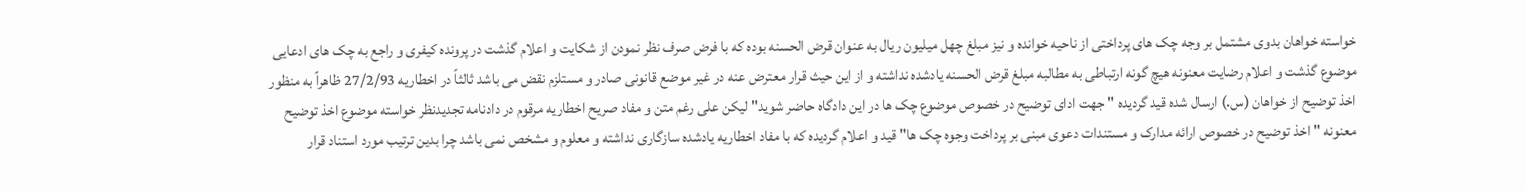خواسته خواهان بدوی مشتمل بر وجه چک های پرداختی از ناحیه خوانده و نیز مبلغ چهل میلیون ریال به عنوان قرض الحسنه بوده که با فرض صرف نظر نمودن از شکایت و اعلام گذشت در پرونده کیفری و راجع به چک های ادعایی موضوع گذشت و اعلام رضایت معنونه هیچ گونه ارتباطی به مطالبه مبلغ قرض الحسنه یادشده نداشته و از این حیث قرار معترض عنه در غیر موضع قانونی صادر و مستلزم نقض می باشد ثالثاً در اخطاریه 27/2/93 ظاهراً به منظور اخذ توضیح از خواهان (س.) ارسال شده قید گردیده " جهت ادای توضیح در خصوص موضوع چک ها در این دادگاه حاضر شوید" لیکن علی رغم متن و مفاد صریح اخطاریه مرقوم در دادنامه تجدیدنظر خواسته موضوع اخذ توضیح معنونه " اخذ توضیح در خصوص ارائه مدارک و مستندات دعوی مبنی بر پرداخت وجوه چک ها" قید و اعلام گردیده که با مفاد اخطاریه یادشده سازگاری نداشته و معلوم و مشخص نمی باشد چرا بدین ترتیب مورد استناد قرار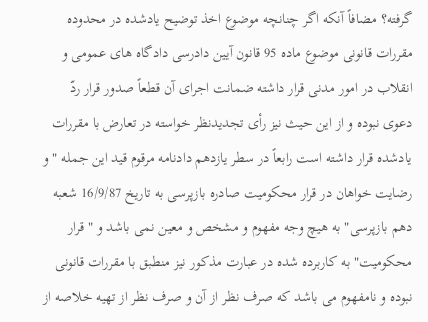گرفته؟ مضافاً آنکه اگر چنانچه موضوع اخذ توضیح یادشده در محدوده مقررات قانونی موضوع ماده 95 قانون آیین دادرسی دادگاه های عمومی و انقلاب در امور مدنی قرار داشته ضمانت اجرای آن قطعاً صدور قرار ردّ دعوی نبوده و از این حیث نیز رأی تجدیدنظر خواسته در تعارض با مقررات یادشده قرار داشته است رابعاً در سطر یازدهم دادنامه مرقوم قید این جمله " و رضایت خواهان در قرار محکومیت صادره بازپرسی به تاریخ 16/9/87 شعبه دهم بازپرسی" به هیچ وجه مفهوم و مشخص و معین نمی باشد و " قرار محکومیت" به کاربرده شده در عبارت مذکور نیز منطبق با مقررات قانونی نبوده و نامفهوم می باشد که صرف نظر از آن و صرف نظر از تهیه خلاصه از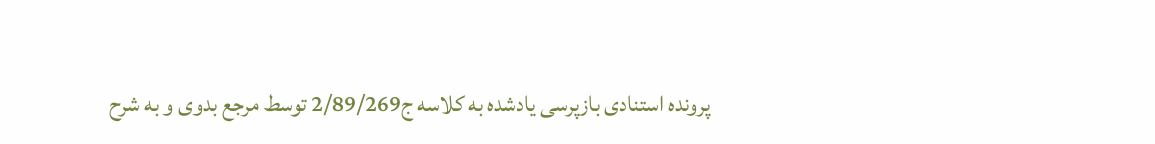پرونده استنادی بازپرسی یادشده به کلاسه ج2/89/269 توسط مرجع بدوی و به شرح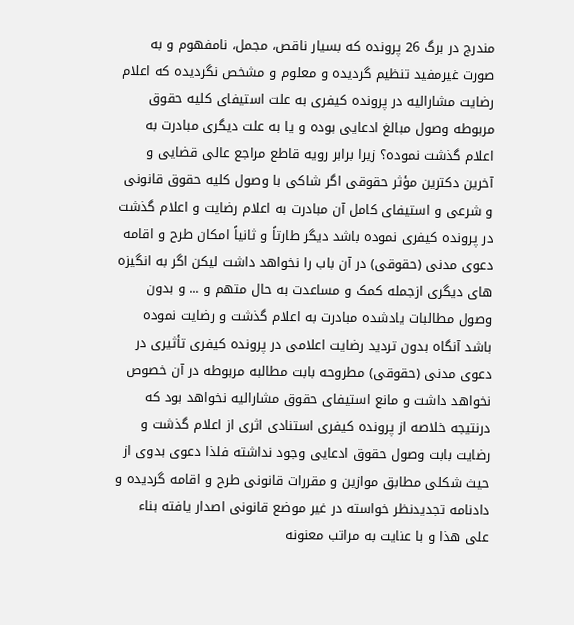مندرج در برگ 26 پرونده که بسیار ناقص، مجمل، نامفهوم و به صورت غیرمفید تنظیم گردیده و معلوم و مشخص نگردیده که اعلام رضایت مشارالیه در پرونده کیفری به علت استیفای کلیه حقوق مربوطه وصول مبالغ ادعایی بوده و یا به علت دیگری مبادرت به اعلام گذشت نموده؟ زیرا برابر رویه قاطع مراجع عالی قضایی و آخرین دکترین مؤثر حقوقی اگر شاکی با وصول کلیه حقوق قانونی و شرعی و استیفای کامل آن مبادرت به اعلام رضایت و اعلام گذشت در پرونده کیفری نموده باشد دیگر طارتاً و ثانیاً امکان طرح و اقامه دعوی مدنی (حقوقی) در آن باب را نخواهد داشت لیکن اگر به انگیزه های دیگری ازجمله کمک و مساعدت به حال متهم و ... و بدون وصول مطالبات یادشده مبادرت به اعلام گذشت و رضایت نموده باشد آنگاه بدون تردید رضایت اعلامی در پرونده کیفری تأثیری در دعوی مدنی (حقوقی) مطروحه بابت مطالبه مربوطه در آن خصوص نخواهد داشت و مانع استیفای حقوق مشارالیه نخواهد بود که درنتیجه خلاصه از پرونده کیفری استنادی اثری از اعلام گذشت و رضایت بابت وصول حقوق ادعایی وجود نداشته فلذا دعوی بدوی از حیث شکلی مطابق موازین و مقررات قانونی طرح و اقامه گردیده و دادنامه تجدیدنظر خواسته در غیر موضع قانونی اصدار یافته بناء علی هذا و با عنایت به مراتب معنونه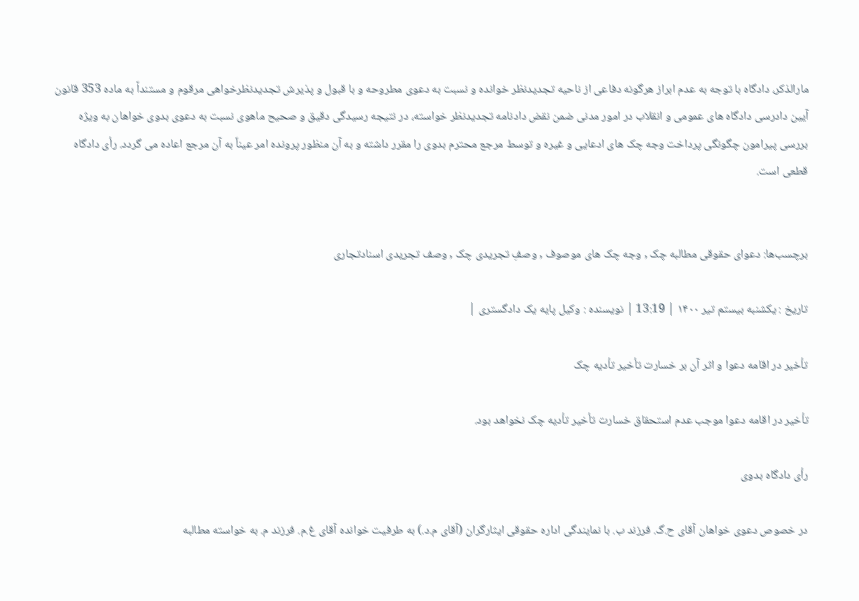مارالذکر، دادگاه با توجه به عدم ابراز هرگونه دفاعی از ناحیه تجدیدنظر خوانده و نسبت به دعوی مطروحه و با قبول و پذیرش تجدیدنظرخواهی مرقوم و مستنداً به ماده 353 قانون آیین دادرسی دادگاه های عمومی و انقلاب در امور مدنی ضمن نقض دادنامه تجدیدنظر خواسته، در نتیجه رسیدگی دقیق و صحیح ماهوی نسبت به دعوی بدوی خواهان به ویژه بررسی پیرامون چگونگی پرداخت وجه چک های ادعایی و غیره و توسط مرجع محترم بدوی را مقرر داشته و به آن منظور پرونده امر عیناً به آن مرجع اعاده می گردد. رأی دادگاه قطعی است.


برچسب‌ها: دعوای حقوقی مطالبه چک , وجه چک های موصوف , وصفِ تجریدی چک , وصف تجریدی اسنادتجاری

تاريخ : یکشنبه بیستم تیر ۱۴۰۰ | 13:19 | نویسنده : وکیل پایه یک دادگستری |

تأخیر در اقامه دعوا و اثر آن بر خسارت تأخیر تأدیه چک

تأخیر در اقامه دعوا موجب عدم استحقاق خسارت تأخیر تأدیه چک نخواهد بود.

رأی دادگاه بدوی

در خصوص دعوی خواهان آقای ح.گ. فرزند ب. با نمایندگی اداره حقوقی ایثارگران (آقای م.د.) به طرفیت خوانده آقای غ.م. فرزند م. به خواسته مطالبه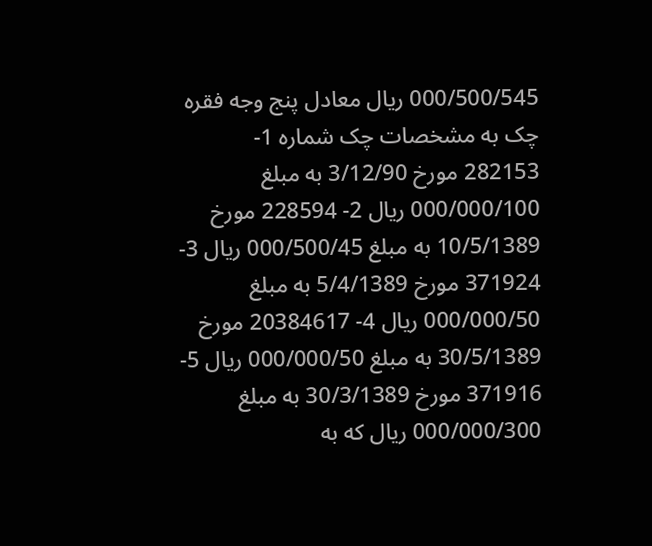000/500/545 ریال معادل پنج وجه فقره چک به مشخصات چک شماره 1- 282153 مورخ 3/12/90 به مبلغ 000/000/100 ریال 2- 228594 مورخ 10/5/1389 به مبلغ 000/500/45 ریال 3- 371924 مورخ 5/4/1389 به مبلغ 000/000/50 ریال 4- 20384617 مورخ 30/5/1389 به مبلغ 000/000/50 ریال 5- 371916 مورخ 30/3/1389 به مبلغ 000/000/300 ریال که به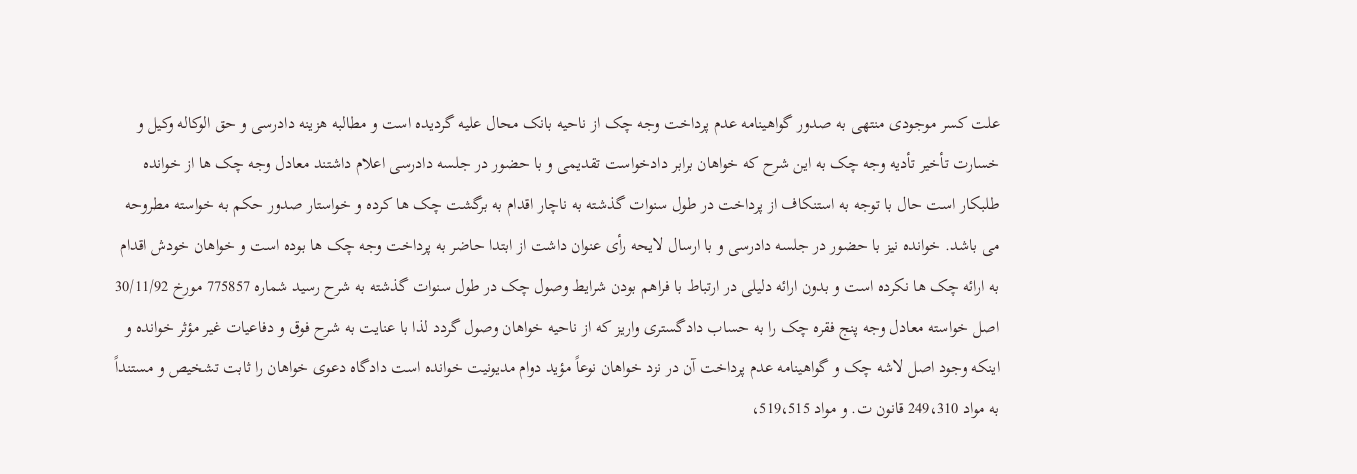علت کسر موجودی منتهی به صدور گواهینامه عدم پرداخت وجه چک از ناحیه بانک محال علیه گردیده است و مطالبه هزینه دادرسی و حق الوکاله وکیل و خسارت تأخیر تأدیه وجه چک به این شرح که خواهان برابر دادخواست تقدیمی و با حضور در جلسه دادرسی اعلام داشتند معادل وجه چک ها از خوانده طلبکار است حال با توجه به استنکاف از پرداخت در طول سنوات گذشته به ناچار اقدام به برگشت چک ها کرده و خواستار صدور حکم به خواسته مطروحه می باشد. خوانده نیز با حضور در جلسه دادرسی و با ارسال لایحه رأی عنوان داشت از ابتدا حاضر به پرداخت وجه چک ها بوده است و خواهان خودش اقدام به ارائه چک ها نکرده است و بدون ارائه دلیلی در ارتباط با فراهم بودن شرایط وصول چک در طول سنوات گذشته به شرح رسید شماره 775857 مورخ 30/11/92 اصل خواسته معادل وجه پنج فقره چک را به حساب دادگستری واریز که از ناحیه خواهان وصول گردد لذا با عنایت به شرح فوق و دفاعیات غیر مؤثر خوانده و اینکه وجود اصل لاشه چک و گواهینامه عدم پرداخت آن در نزد خواهان نوعاً مؤید دوام مدیونیت خوانده است دادگاه دعوی خواهان را ثابت تشخیص و مستنداً به مواد 249،310 قانون ت. و مواد 519،515،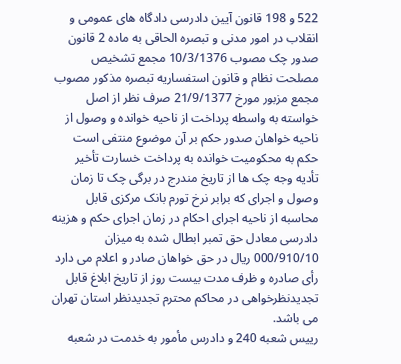522 و 198 قانون آیین دادرسی دادگاه های عمومی و انقلاب در امور مدنی و تبصره الحاقی به ماده 2 قانون صدور چک مصوب 10/3/1376 مجمع تشخیص مصلحت نظام و قانون استفساریه تبصره مذکور مصوب مجمع مزبور مورخ 21/9/1377 صرف نظر از اصل خواسته به واسطه پرداخت از ناحیه خوانده و وصول از ناحیه خواهان صدور حکم بر آن موضوع منتفی است حکم به محکومیت خوانده به پرداخت خسارت تأخیر تأدیه وجه چک ها از تاریخ مندرج در برگی چک تا زمان وصول و اجرای که برابر نرخ تورم بانک مرکزی قابل محاسبه از ناحیه اجرای احکام در زمان اجرای حکم و هزینه دادرسی معادل حق تمبر ابطال شده به میزان 000/910/10 ریال در حق خواهان صادر و اعلام می دارد رأی صادره و ظرف مدت بیست روز از تاریخ ابلاغ قابل تجدیدنظرخواهی در محاکم محترم تجدیدنظر استان تهران می باشد.
رییس شعبه 240 و دادرس مأمور به خدمت در شعبه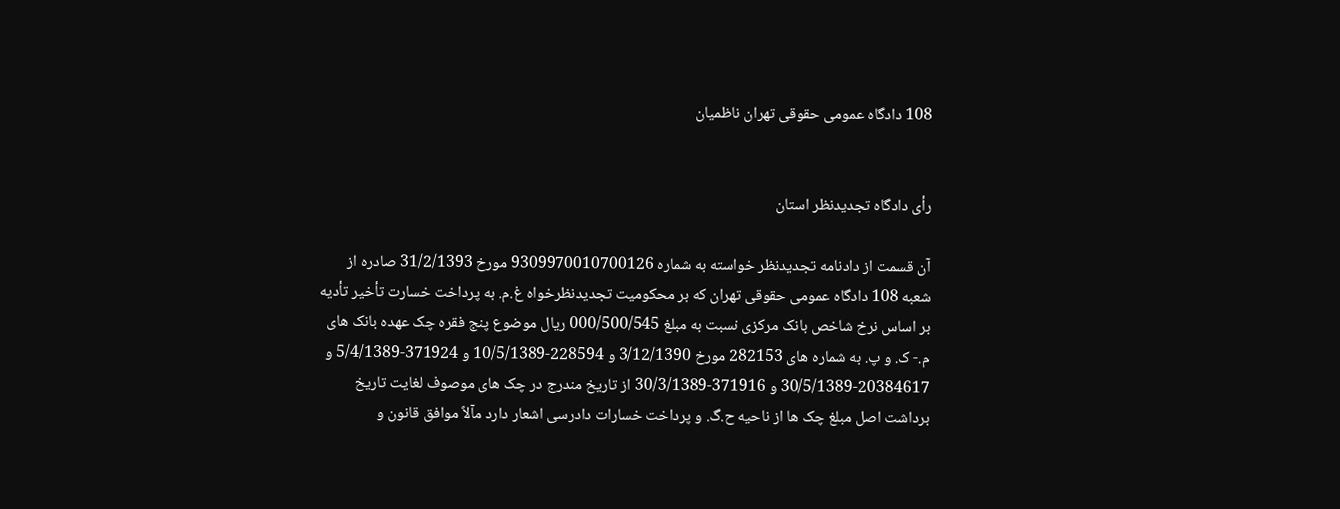108 دادگاه عمومی حقوقی تهران ناظمیان


رأی دادگاه تجدیدنظر استان

آن قسمت از دادنامه تجدیدنظر خواسته به شماره 9309970010700126 مورخ 31/2/1393 صادره از شعبه 108 دادگاه عمومی حقوقی تهران که بر محکومیت تجدیدنظرخواه غ.م. به پرداخت خسارت تأخیر تأدیه بر اساس نرخ شاخص بانک مرکزی نسبت به مبلغ 000/500/545 ریال موضوع پنج فقره چک عهده بانک های م.- ک. و پ. به شماره های 282153 مورخ 3/12/1390 و 228594-10/5/1389 و 371924-5/4/1389 و 20384617-30/5/1389 و 371916-30/3/1389 از تاریخ مندرج در چک های موصوف لغایت تاریخ برداشت اصل مبلغ چک ها از ناحیه ح.گ. و پرداخت خسارات دادرسی اشعار دارد مآلاً موافق قانون و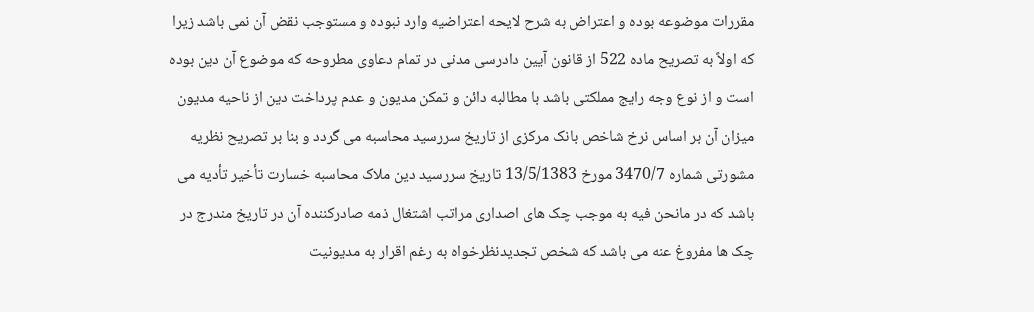مقررات موضوعه بوده و اعتراض به شرح لایحه اعتراضیه وارد نبوده و مستوجب نقض آن نمی باشد زیرا که اولاً به تصریح ماده 522 از قانون آیین دادرسی مدنی در تمام دعاوی مطروحه که موضوع آن دین بوده است و از نوع وجه رایج مملکتی باشد با مطالبه دائن و تمکن مدیون و عدم پرداخت دین از ناحیه مدیون میزان آن بر اساس نرخ شاخص بانک مرکزی از تاریخ سررسید محاسبه می گردد و بنا بر تصریح نظریه مشورتی شماره 3470/7 مورخ 13/5/1383 تاریخ سررسید دین ملاک محاسبه خسارت تأخیر تأدیه می باشد که در مانحن فیه به موجب چک های اصداری مراتب اشتغال ذمه صادرکننده آن در تاریخ مندرج در چک ها مفروغ عنه می باشد که شخص تجدیدنظرخواه به رغم اقرار به مدیونیت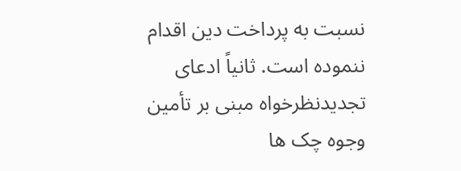نسبت به پرداخت دین اقدام ننموده است. ثانیاً ادعای تجدیدنظرخواه مبنی بر تأمین وجوه چک ها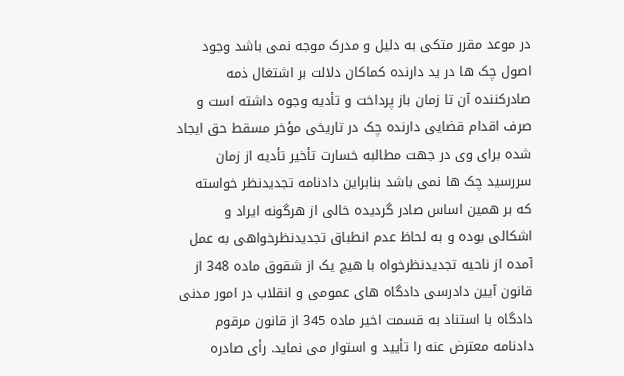در موعد مقرر متکی به دلیل و مدرک موجه نمی باشد وجود اصول چک ها در ید دارنده کماکان دلالت بر اشتغال ذمه صادرکننده آن تا زمان باز پرداخت و تأدیه وجوه داشته است و صرف اقدام قضایی دارنده چک در تاریخی مؤخر مسقط حق ایجاد شده برای وی در جهت مطالبه خسارت تأخیر تأدیه از زمان سررسید چک ها نمی باشد بنابراین دادنامه تجدیدنظر خواسته که بر همین اساس صادر گردیده خالی از هرگونه ایراد و اشکالی بوده و به لحاظ عدم انطباق تجدیدنظرخواهی به عمل آمده از ناحیه تجدیدنظرخواه با هیچ یک از شقوق ماده 348 از قانون آیین دادرسی دادگاه های عمومی و انقلاب در امور مدنی دادگاه با استناد به قسمت اخیر ماده 345 از قانون مرقوم دادنامه معترض عنه را تأیید و استوار می نماید. رأی صادره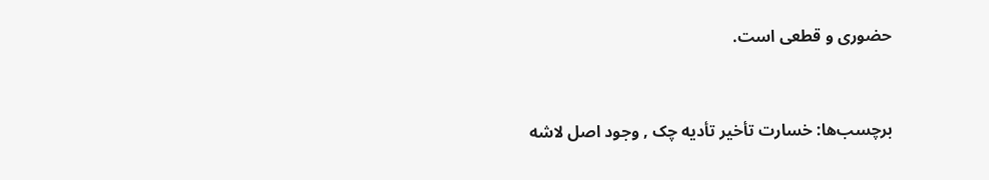حضوری و قطعی است.


برچسب‌ها: خسارت تأخیر تأدیه چک , وجود اصل لاشه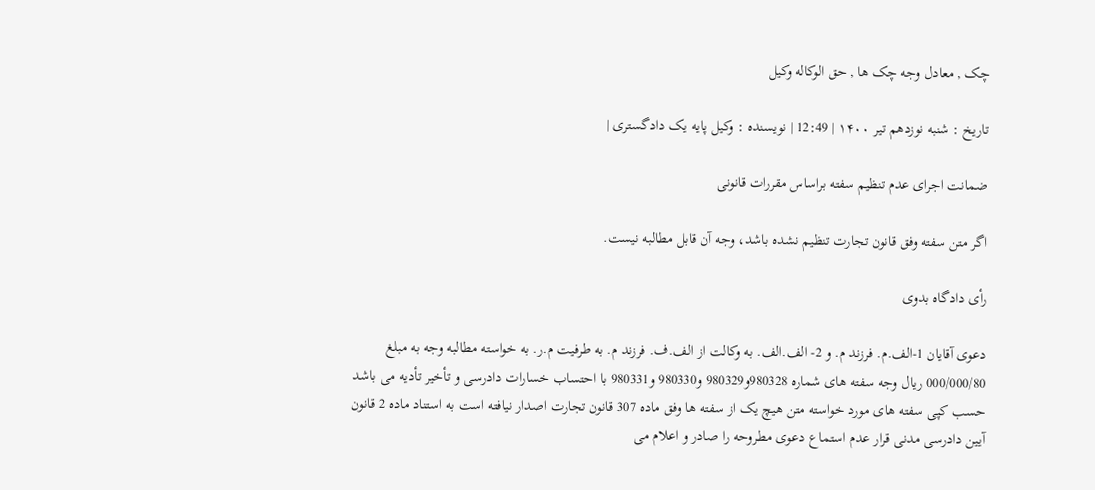چک , معادل وجه چک ها , حق الوکاله وکیل

تاريخ : شنبه نوزدهم تیر ۱۴۰۰ | 12:49 | نویسنده : وکیل پایه یک دادگستری |

ضمانت اجرای عدم تنظیم سفته براساس مقررات قانونی

اگر متن سفته وفق قانون تجارت تنظیم نشده باشد، وجه آن قابل مطالبه نیست.

رأی دادگاه بدوی

دعوی آقایان 1-الف.م. فرزند م. و 2- الف.الف. به وکالت از الف.ف. فرزند م. به طرفیت م.ر. به خواسته مطالبه وجه به مبلغ 000/000/80 ریال وجه سفته های شماره 980328و980329 و980330 و980331 با احتساب خسارات دادرسی و تأخیر تأدیه می باشد حسب کپی سفته های مورد خواسته متن هیچ یک از سفته ها وفق ماده 307 قانون تجارت اصدار نیافته است به استناد ماده 2 قانون آیین دادرسی مدنی قرار عدم استماع دعوی مطروحه را صادر و اعلام می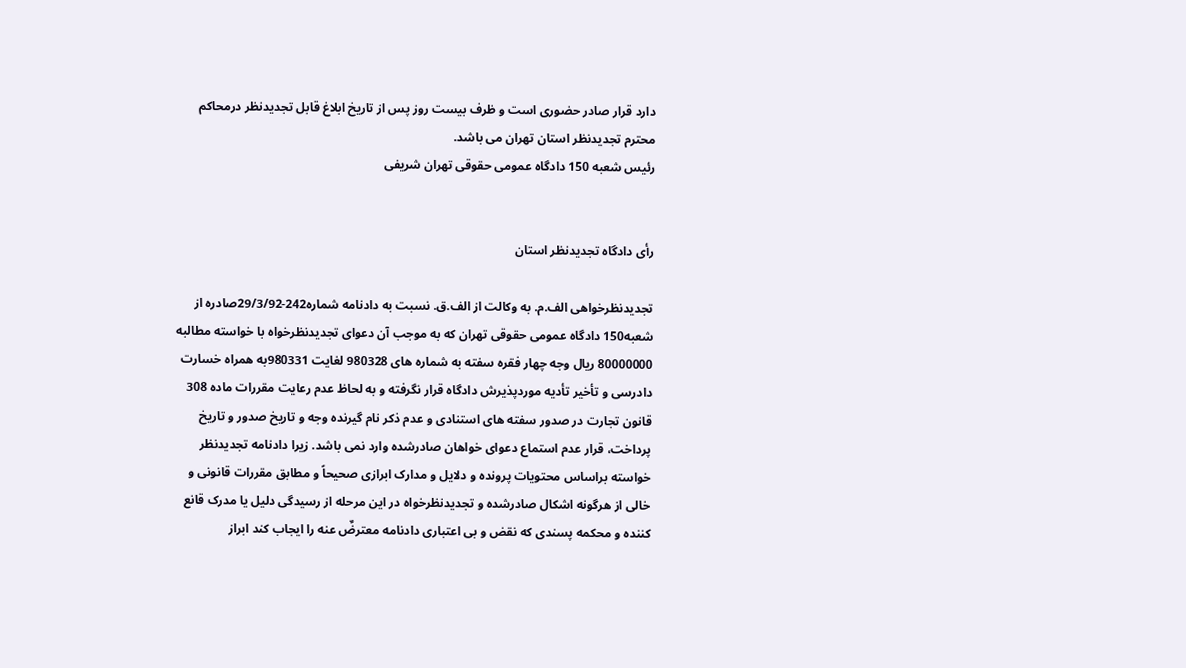دارد قرار صادر حضوری است و ظرف بیست روز پس از تاریخ ابلاغ قابل تجدیدنظر درمحاکم محترم تجدیدنظر استان تهران می باشد.
رئیس شعبه 150 دادگاه عمومی حقوقی تهران شریفی


رأی دادگاه تجدیدنظر استان

تجدیدنظرخواهی الف.م. به وکالت از الف.ق. نسبت به دادنامه شماره242-29/3/92صادره از شعبه150 دادگاه عمومی حقوقی تهران که به موجب آن دعوای تجدیدنظرخواه با خواسته مطالبه 80000000 ریال وجه چهار فقره سفته به شماره های 980328 لغایت 980331به همراه خسارت دادرسی و تأخیر تأدیه موردپذیرش دادگاه قرار نگرفته و به لحاظ عدم رعایت مقررات ماده 308 قانون تجارت در صدور سفته های استنادی و عدم ذکر نام گیرنده وجه و تاریخ صدور و تاریخ پرداخت، قرار عدم استماع دعوای خواهان صادرشده وارد نمی باشد. زیرا دادنامه تجدیدنظر خواسته براساس محتویات پرونده و دلایل و مدارک ابرازی صحیحاً و مطابق مقررات قانونی و خالی از هرگونه اشکال صادرشده و تجدیدنظرخواه در این مرحله از رسیدگی دلیل یا مدرک قانع کننده و محکمه پسندی که نقض و بی اعتباری دادنامه معترضٌ عنه را ایجاب کند ابراز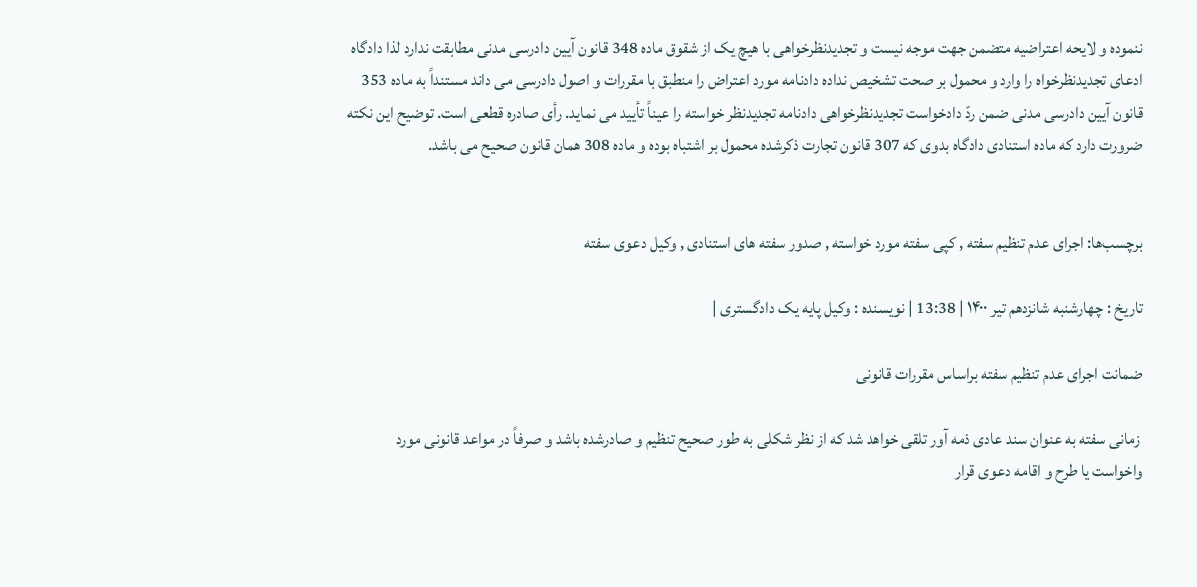ننموده و لایحه اعتراضیه متضمن جهت موجه نیست و تجدیدنظرخواهی با هیچ یک از شقوق ماده 348 قانون آیین دادرسی مدنی مطابقت ندارد لذا دادگاه ادعای تجدیدنظرخواه را وارد و محمول بر صحت تشخیص نداده دادنامه مورد اعتراض را منطبق با مقررات و اصول دادرسی می داند مستنداً به ماده 353 قانون آیین دادرسی مدنی ضمن ردّ دادخواست تجدیدنظرخواهی دادنامه تجدیدنظر خواسته را عیناً تأیید می نماید. رأی صادره قطعی است. توضیح این نکته ضرورت دارد که ماده استنادی دادگاه بدوی که 307 قانون تجارت ذکرشده محمول بر اشتباه بوده و ماده 308 همان قانون صحیح می باشد.


برچسب‌ها: اجرای عدم تنظیم سفته , کپی سفته مورد خواسته , صدور سفته های استنادی , وکیل دعوی سفته

تاريخ : چهارشنبه شانزدهم تیر ۱۴۰۰ | 13:38 | نویسنده : وکیل پایه یک دادگستری |

ضمانت اجرای عدم تنظیم سفته براساس مقررات قانونی

 زمانی سفته به عنوان سند عادی ذمه آور تلقی خواهد شد که از نظر شکلی به طور صحیح تنظیم و صادرشده باشد و صرفاً در مواعد قانونی مورد واخواست یا طرح و اقامه دعوی قرار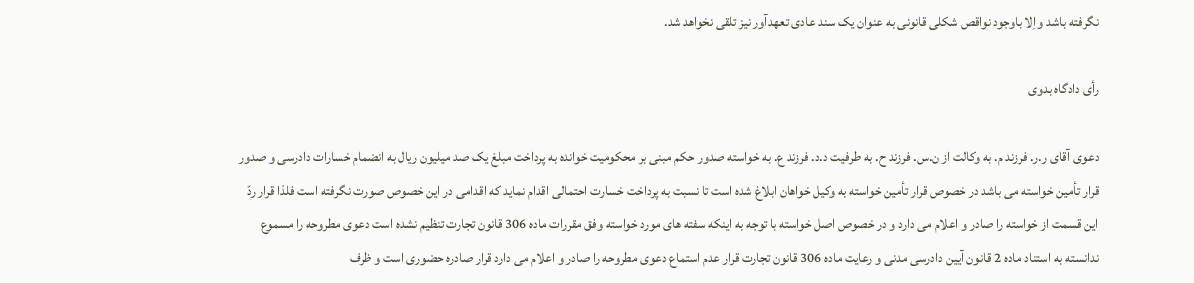نگرفته باشد واِلا باوجود نواقص شکلی قانونی به عنوان یک سند عادی تعهدآور نیز تلقی نخواهد شد.

رأی دادگاه بدوی

دعوی آقای ر.ر. فرزند م. به وکالت از ن.س. فرزند ح. به طرفیت د.د. فرزند ع. به خواسته صدور حکم مبنی بر محکومیت خوانده به پرداخت مبلغ یک صد میلیون ریال به انضمام خسارات دادرسی و صدور قرار تأمین خواسته می باشد در خصوص قرار تأمین خواسته به وکیل خواهان ابلاغ شده است تا نسبت به پرداخت خسارت احتمالی اقدام نماید که اقدامی در این خصوص صورت نگرفته است فلذا قرار ردّ این قسمت از خواسته را صادر و اعلام می دارد و در خصوص اصل خواسته با توجه به اینکه سفته های مورد خواسته وفق مقررات ماده 306 قانون تجارت تنظیم نشده است دعوی مطروحه را مسموع ندانسته به استناد ماده 2 قانون آیین دادرسی مدنی و رعایت ماده 306 قانون تجارت قرار عدم استماع دعوی مطروحه را صادر و اعلام می دارد قرار صادره حضوری است و ظرف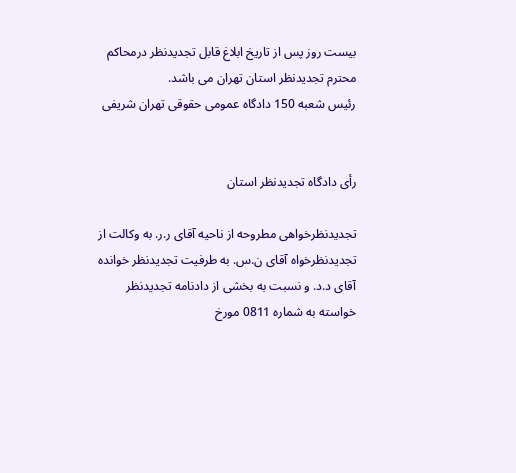بیست روز پس از تاریخ ابلاغ قابل تجدیدنظر درمحاکم محترم تجدیدنظر استان تهران می باشد.
رئیس شعبه 150 دادگاه عمومی حقوقی تهران شریفی


رأی دادگاه تجدیدنظر استان

تجدیدنظرخواهی مطروحه از ناحیه آقای ر.ر. به وکالت از تجدیدنظرخواه آقای ن.س. به طرفیت تجدیدنظر خوانده آقای د.د. و نسبت به بخشی از دادنامه تجدیدنظر خواسته به شماره 0811 مورخ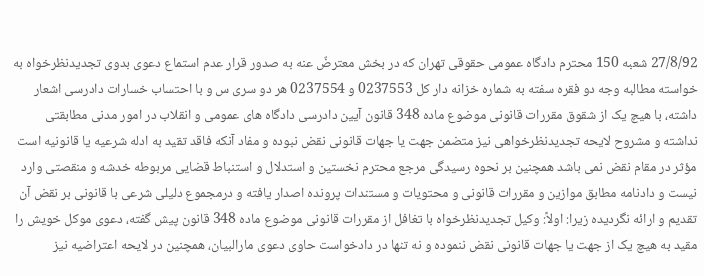27/8/92 شعبه 150 محترم دادگاه عمومی حقوقی تهران که در بخش معترضٌ عنه به صدور قرار عدم استماع دعوی بدوی تجدیدنظرخواه به خواسته مطالبه وجه دو فقره سفته به شماره خزانه دار کل 0237553 و 0237554 هر دو سری س و با احتساب خسارات دادرسی اشعار داشته، با هیچ یک از شقوق مقررات قانونی موضوع ماده 348 قانون آیین دادرسی دادگاه های عمومی و انقلاب در امور مدنی مطابقتی نداشته و مشروح لایحه تجدیدنظرخواهی نیز متضمن جهت یا جهات قانونی نقض نبوده و مفاد آنکه فاقد تقید به ادله شرعیه یا قانونیه است مؤثر در مقام نقض نمی باشد همچنین بر نحوه رسیدگی مرجع محترم نخستین و استدلال و استنباط قضایی مربوطه خدشه و منقصتی وارد نیست و دادنامه مطابق موازین و مقررات قانونی و محتویات و مستندات پرونده اصدار یافته و درمجموع دلیلی شرعی با قانونی بر نقض آن تقدیم و ارائه نگردیده زیرا: اولاً: وکیل تجدیدنظرخواه با تغافل از مقررات قانونی موضوع ماده 348 قانون پیش گفته، دعوی موکل خویش را مقید به هیچ یک از جهت یا جهات قانونی نقض ننموده و نه تنها در دادخواست حاوی دعوی مارالبیان، همچنین در لایحه اعتراضیه نیز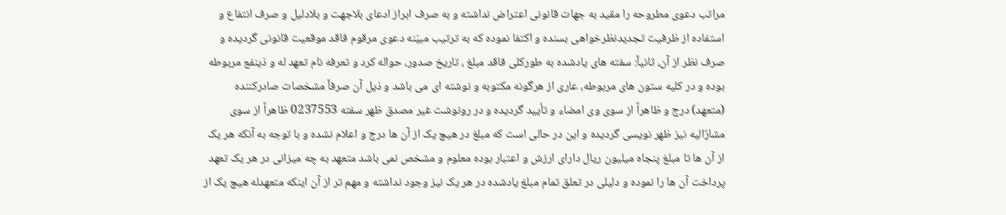مراتب دعوی مطروحه را مقید به جهات قانونی اعتراض نداشته و به صرف ابراز ادعای بلاجهت و بلادلیل و صرف انتفاع و استفاده از ظرفیت تجدیدنظرخواهی بسنده و اکتفا نموده که به ترتیب مبیّنه دعوی مرقوم فاقد موقعیت قانونی گردیده و صرف نظر از آن، ثانیاً: سفته های یادشده به طورکلی فاقد مبلغ ، تاریخ صدور، حواله کرد و تعرفه نام تعهد له و ذینفع مربوطه بوده و در کلیه ستون های مربوطه، عاری از هرگونه مکتوبه و نوشته ای می باشد و ذیل آن صرفاً مشخصات صادرکننده (متعهد) درج و ظاهراً از سوی وی امضاء و تأیید گردیده و در رونوشت غیر مصدق ظهر سفته 0237553 ظاهراً از سوی مشارٌالیه نیز ظهر نویسی گردیده و این در حالی است که مبلغ در هیچ یک از آن ها درج و اعلام نشده و با توجه به آنکه هر یک از آن ها تا مبلغ پنجاه میلیون ریال دارای ارزش و اعتبار بوده معلوم و مشخص نمی باشد متعهد به چه میزانی در هر یک تعهد پرداخت آن ها را نموده و دلیلی در تعلق تمام مبلغ یادشده در هر یک نیز وجود نداشته و مهم تر از آن اینکه متعهدله هیچ یک از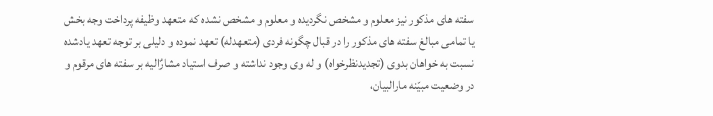سفته های مذکور نیز معلوم و مشخص نگردیده و معلوم و مشخص نشده که متعهد وظیفه پرداخت وجه بخش یا تمامی مبالغ سفته های مذکور را در قبال چگونه فردی (متعهدله) تعهد نموده و دلیلی بر توجه تعهد یادشده نسبت به خواهان بدوی (تجدیدنظرخواه) و له وی وجود نداشته و صرف استیاد مشارٌالیه بر سفته های مرقوم و در وضعیت مبیّنه مارالبیان،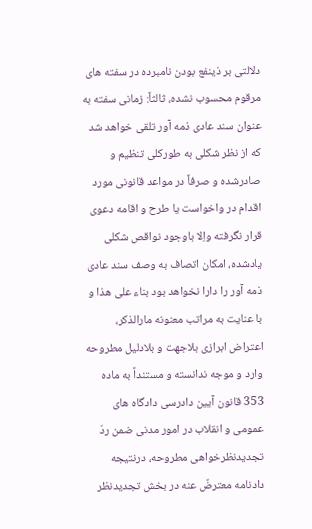دلالتی بر ذینفع بودن نامبرده در سفته های مرقوم محسوب نشده، ثالثاً: زمانی سفته به عنوان سند عادی ذمه آور تلقی خواهد شد که از نظر شکلی به طورکلی تنظیم و صادرشده و صرفاً در مواعد قانونی مورد اقدام در واخواست یا طرح و اقامه دعوی قرار نگرفته واِلا باوجود نواقص شکلی یادشده، امکان اتصاف به وصف سند عادی ذمه آور را دارا نخواهد بود بناء علی هذا و با عنایت به مراتب معنونه مارالذکر، اعتراض ابرازی بلاجهت و بلادلیل مطروحه وارد و موجه ندانسته و مستنداً به ماده 353 قانون آیین دادرسی دادگاه های عمومی و انقلاب در امور مدنی ضمن ردّ تجدیدنظرخواهی مطروحه، درنتیجه دادنامه معترضٌ عنه در بخش تجدیدنظر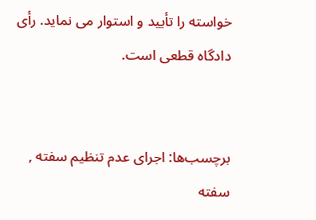خواسته را تأیید و استوار می نماید. رأی دادگاه قطعی است.


برچسب‌ها: اجرای عدم تنظیم سفته , سفته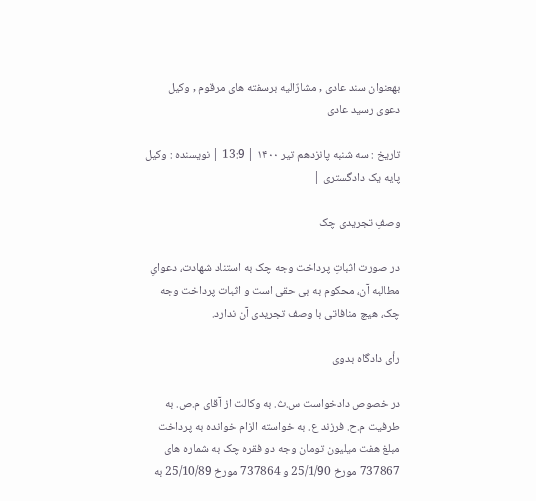بهعنوان سند عادی , مشارٌالیه برسفته های مرقوم , وکیل دعوی رسید عادی

تاريخ : سه شنبه پانزدهم تیر ۱۴۰۰ | 13:9 | نویسنده : وکیل پایه یک دادگستری |

وصفِ تجریدی چک

در صورت اثباتِ پرداخت وجه چک به استناد شهادت، دعوایِ مطالبه آن، محکوم به بی حقی است و اثبات پرداخت وجه چک، هیچ منافاتی با وصف تجریدی آن ندارد.

رأی دادگاه بدوی

در خصوص دادخواست س.ث. به وکالت از آقای م.ص. به طرفیت م.ح. فرزند ع. به خواسته الزام خوانده به پرداخت مبلغ هفت میلیون تومان وجه دو فقره چک به شماره های 737867 مورخ 25/1/90 و 737864 مورخ 25/10/89 به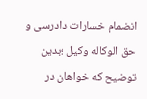انضمام خسارات دادرسی و حق الوکاله وکیل ؛بدین توضیح که خواهان در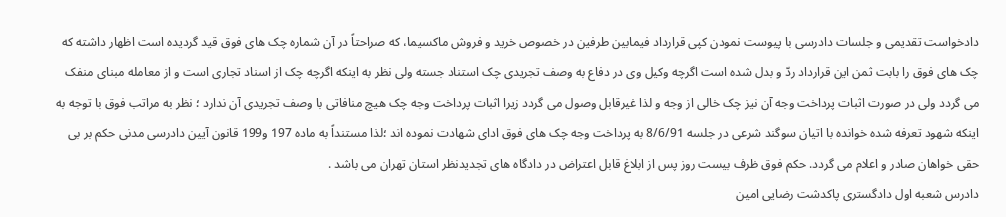دادخواست تقدیمی و جلسات دادرسی با پیوست نمودن کپی قرارداد فیمابین طرفین در خصوص خرید و فروش ماکسیما، که صراحتاً در آن شماره چک های فوق قید گردیده است اظهار داشته که چک های فوق را بابت ثمن این قرارداد ردّ و بدل شده است اگرچه وکیل وی در دفاع به وصف تجریدی چک استناد جسته ولی نظر به اینکه اگرچه چک از اسناد تجاری است و از معامله مبنای منفک می گردد ولی در صورت اثبات پرداخت وجه آن نیز چک خالی از وجه و لذا غیرقابل وصول می گردد زیرا اثبات پرداخت وجه چک هیچ منافاتی با وصف تجریدی آن ندارد ؛ نظر به مراتب فوق با توجه به اینکه شهود تعرفه شده خوانده با اتیان سوگند شرعی در جلسه 8/6/91 به پرداخت وجه چک های فوق ادای شهادت نموده اند ؛لذا مستنداً به ماده 197 و199 قانون آیین دادرسی مدنی حکم بر بی حقی خواهان صادر و اعلام می گردد. حکم فوق ظرف بیست روز پس از ابلاغ قابل اعتراض در دادگاه های تجدیدنظر استان تهران می باشد .
دادرس شعبه اول دادگستری پاکدشت رضایی امین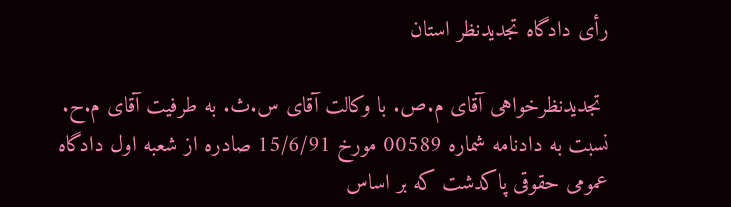رأی دادگاه تجدیدنظر استان

 تجدیدنظرخواهی آقای م.ص. با وکالت آقای س.ث. به طرفیت آقای م.ح. نسبت به دادنامه شماره 00589 مورخ 15/6/91 صادره از شعبه اول دادگاه عمومی حقوقی پاکدشت که بر اساس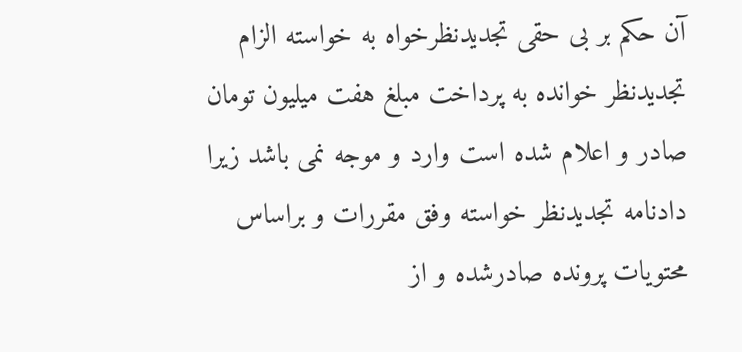آن حکم بر بی حقی تجدیدنظرخواه به خواسته الزام تجدیدنظر خوانده به پرداخت مبلغ هفت میلیون تومان صادر و اعلام شده است وارد و موجه نمی باشد زیرا دادنامه تجدیدنظر خواسته وفق مقررات و براساس محتویات پرونده صادرشده و از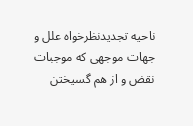ناحیه تجدیدنظرخواه علل و جهات موجهی که موجبات نقض و از هم گسیختن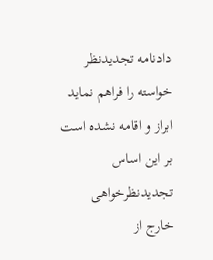دادنامه تجدیدنظر خواسته را فراهم نماید ابراز و اقامه نشده است بر این اساس تجدیدنظرخواهی خارج از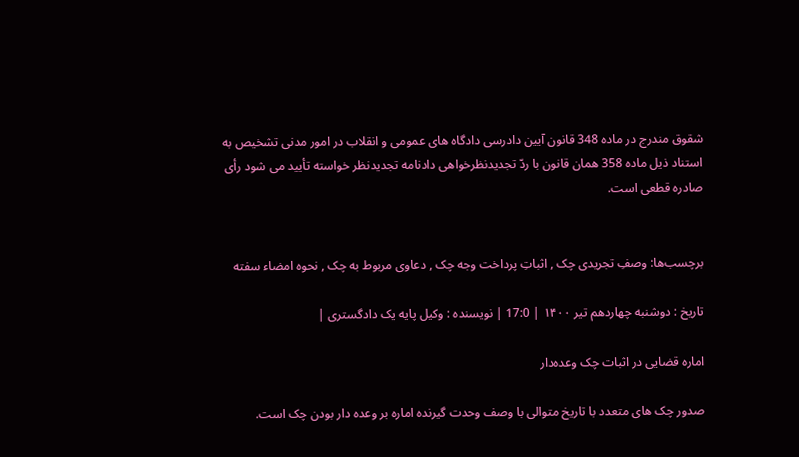شقوق مندرج در ماده 348 قانون آیین دادرسی دادگاه های عمومی و انقلاب در امور مدنی تشخیص به استناد ذیل ماده 358 همان قانون با ردّ تجدیدنظرخواهی دادنامه تجدیدنظر خواسته تأیید می شود رأی صادره قطعی است.


برچسب‌ها: وصفِ تجریدی چک , اثباتِ پرداخت وجه چک , دعاوی مربوط به چک , نحوه امضاء سفته

تاريخ : دوشنبه چهاردهم تیر ۱۴۰۰ | 17:0 | نویسنده : وکیل پایه یک دادگستری |

اماره قضایی در اثبات چک وعده‌دار

صدور چک های متعدد با تاریخ متوالی با وصف وحدت گیرنده اماره بر وعده دار بودن چک است.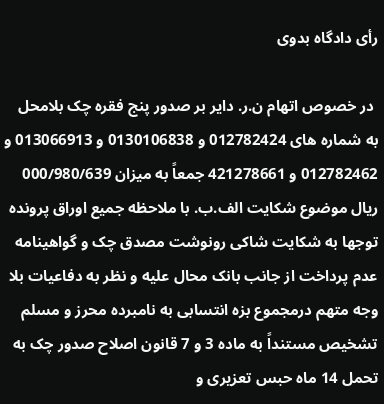رأی دادگاه بدوی

 در خصوص اتهام ن.ر. دایر بر صدور پنج فقره چک بلامحل به شماره های 012782424 و 0130106838 و 013066913 و 012782462 و 421278661 جمعاً به میزان 000/980/639 ریال موضوع شکایت الف.ب. با ملاحظه جمیع اوراق پرونده توجها به شکایت شاکی رونوشت مصدق چک و گواهینامه عدم پرداخت از جانب بانک محال علیه و نظر به دفاعیات بلا وجه متهم درمجموع بزه انتسابی به نامبرده محرز و مسلم تشخیص مستنداً به ماده 3 و 7 قانون اصلاح صدور چک به تحمل 14 ماه حبس تعزیری و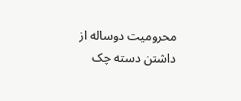محرومیت دوساله از داشتن دسته چک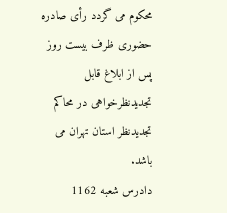محکوم می گردد رأی صادره حضوری ظرف بیست روز پس از ابلاغ قابل تجدیدنظرخواهی در محاکم تجدیدنظر استان تهران می باشد.
دادرس شعبه 1162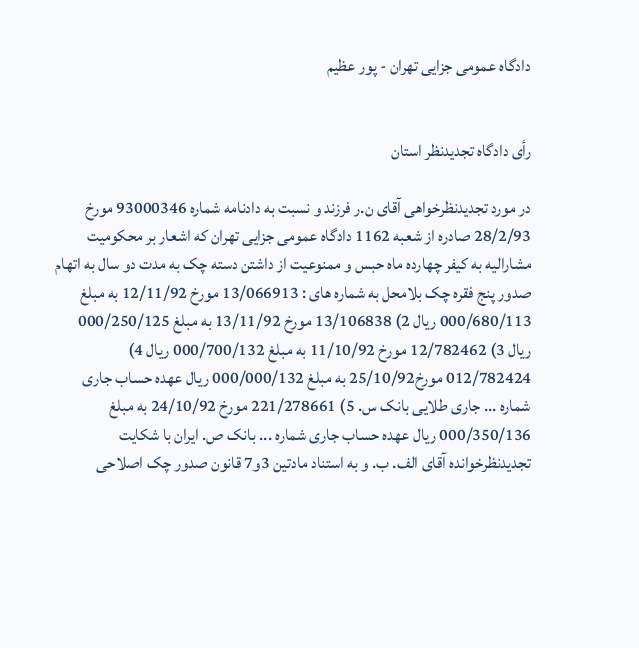دادگاه عمومی جزایی تهران - پور عظیم


رأی دادگاه تجدیدنظر استان

در مورد تجدیدنظرخواهی آقای ن.ر فرزند و نسبت به دادنامه شماره 93000346 مورخ 28/2/93 صادره از شعبه 1162 دادگاه عمومی جزایی تهران که اشعار بر محکومیت مشارالیه به کیفر چهارده ماه حبس و ممنوعیت از داشتن دسته چک به مدت دو سال به اتهام صدور پنج فقره چک بلامحل به شماره های : 13/066913 مورخ 12/11/92 به مبلغ 000/680/113 ریال 2) 13/106838 مورخ 13/11/92 به مبلغ 000/250/125 ریال 3) 12/782462 مورخ 11/10/92 به مبلغ 000/700/132 ریال 4) 012/782424 مورخ25/10/92 به مبلغ 000/000/132 ریال عهده حساب جاری شماره ... جاری طلایی بانک س. 5) 221/278661 مورخ 24/10/92 به مبلغ 000/350/136 ریال عهده حساب جاری شماره ... بانک ص. ایران با شکایت تجدیدنظرخوانده آقای الف. ب. و به استناد مادتین 3و7 قانون صدور چک اصلاحی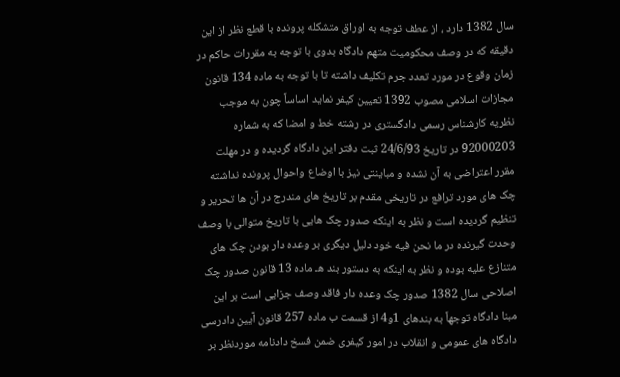سال 1382 دارد ، از عطف توجه به اوراق متشکله پرونده با قطع نظر از این دقیقه که در وصف محکومیت متهم دادگاه بدوی با توجه به مقررات حاکم در زمان وقوع در مورد تعدد جرم تکلیف داشته تا با توجه به ماده 134 قانون مجازات اسلامی مصوب 1392 تعیین کیفر نماید اساساً چون به موجب نظریه کارشناس رسمی دادگستری در رشته خط و امضا که به شماره 92000203 در تاریخ 24/6/93 ثبت دفتر این دادگاه گردیده و در مهلت مقرر اعتراضی به آن نشده و مباینتی نیز با اوضاع واحوال پرونده نداشته چک های مورد ترافع در تاریخی مقدم بر تاریخ های مندرج در آن ها تحریر و تنظیم گردیده است و نظر به اینکه صدور چک هایی با تاریخ متوالی با وصف وحدت گیرنده در ما نحن فیه خود دلیل دیگری بر وعده دار بودن چک های متنازع علیه بوده و نظر به اینکه به دستور بند هـ ماده 13 قانون صدور چک اصلاحی سال 1382 صدور چک وعده دار فاقد وصف جزایی است بر این مبنا دادگاه توجهاً به بندهای 1و4 از قسمت ب ماده 257 قانون آیین دادرسی دادگاه های عمومی و انقلاب در امور کیفری ضمن فسخ دادنامه موردنظر بر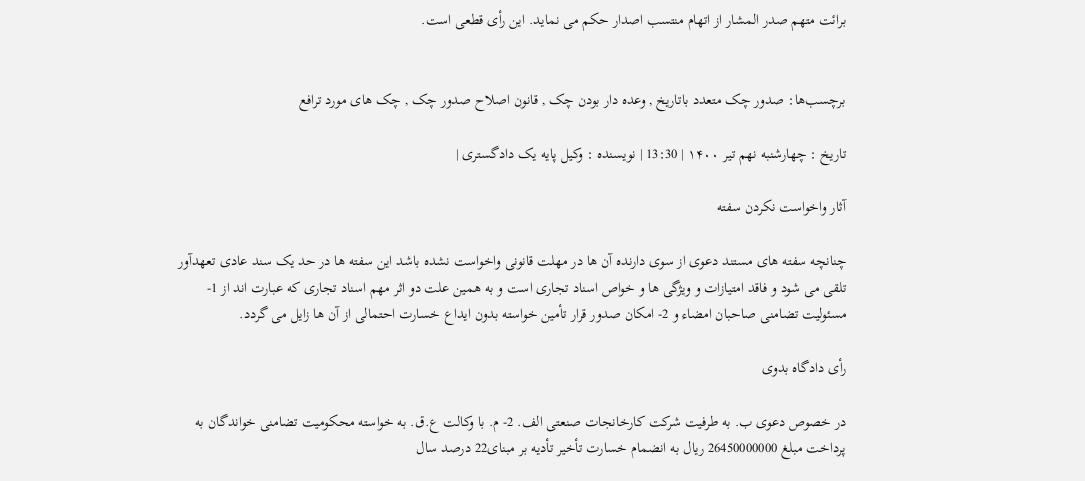برائت متهم صدر المشار از اتهام منتسب اصدار حکم می نماید. این رأی قطعی است.


برچسب‌ها: صدور چک متعدد باتاریخ , وعده دار بودن چک , قانون اصلاح صدور چک , چک های مورد ترافع

تاريخ : چهارشنبه نهم تیر ۱۴۰۰ | 13:30 | نویسنده : وکیل پایه یک دادگستری |

آثار واخواست نکردن سفته

چنانچه سفته های مستند دعوی از سوی دارنده آن ها در مهلت قانونی واخواست نشده باشد این سفته ها در حد یک سند عادی تعهدآور تلقی می شود و فاقد امتیازات و ویژگی ها و خواص اسناد تجاری است و به همین علت دو اثر مهم اسناد تجاری که عبارت اند از 1- مسئولیت تضامنی صاحبان امضاء و 2- امکان صدور قرار تأمین خواسته بدون ایداع خسارت احتمالی از آن ها زایل می گردد.

رأی دادگاه بدوی

در خصوص دعوی ب. به طرفیت شرکت کارخانجات صنعتی الف. 2- م. با وکالت ع.ق. به خواسته محکومیت تضامنی خواندگان به پرداخت مبلغ 26450000000 ریال به انضمام خسارت تأخیر تأدیه بر مبنای22 درصد سال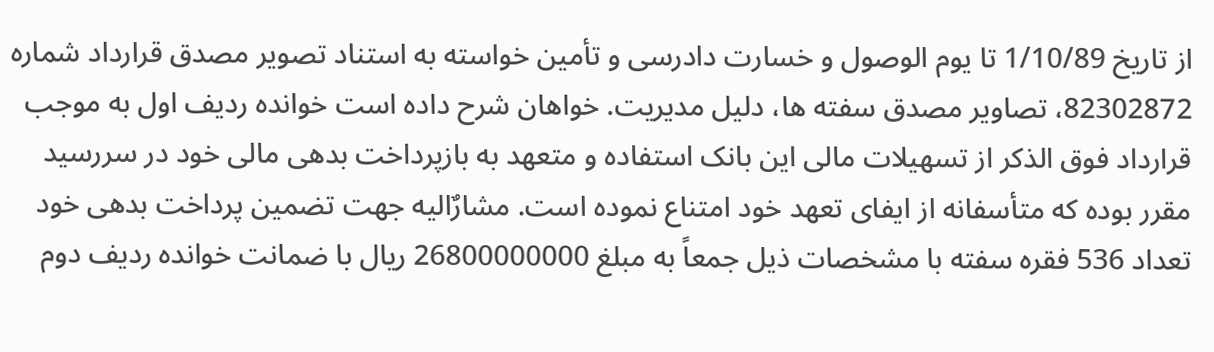از تاریخ 1/10/89 تا یوم الوصول و خسارت دادرسی و تأمین خواسته به استناد تصویر مصدق قرارداد شماره 82302872، تصاویر مصدق سفته ها، دلیل مدیریت. خواهان شرح داده است خوانده ردیف اول به موجب قرارداد فوق الذکر از تسهیلات مالی این بانک استفاده و متعهد به بازپرداخت بدهی مالی خود در سررسید مقرر بوده که متأسفانه از ایفای تعهد خود امتناع نموده است. مشارٌالیه جهت تضمین پرداخت بدهی خود تعداد 536 فقره سفته با مشخصات ذیل جمعاً به مبلغ 26800000000 ریال با ضمانت خوانده ردیف دوم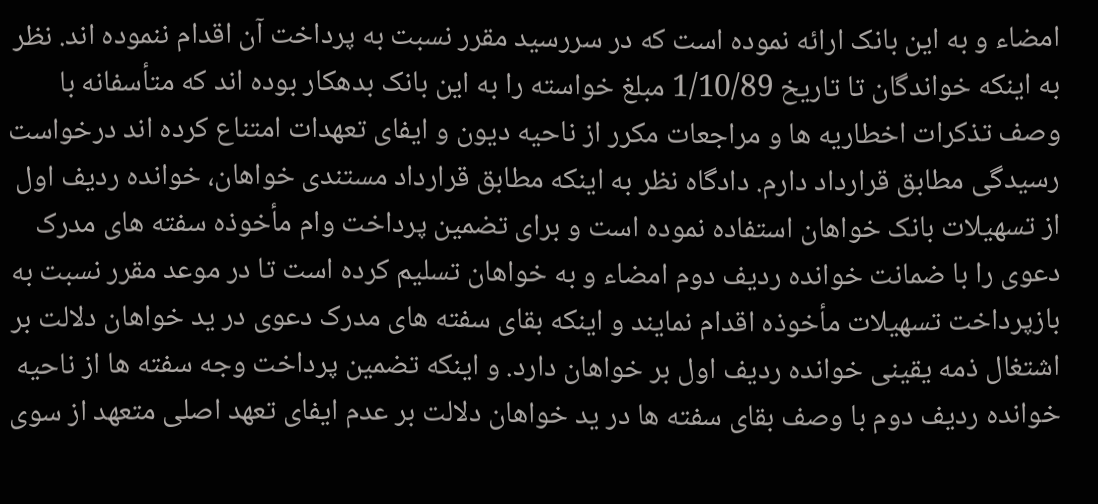امضاء و به این بانک ارائه نموده است که در سررسید مقرر نسبت به پرداخت آن اقدام ننموده اند. نظر به اینکه خواندگان تا تاریخ 1/10/89 مبلغ خواسته را به این بانک بدهکار بوده اند که متأسفانه با وصف تذکرات اخطاریه ها و مراجعات مکرر از ناحیه دیون و ایفای تعهدات امتناع کرده اند درخواست رسیدگی مطابق قرارداد دارم. دادگاه نظر به اینکه مطابق قرارداد مستندی خواهان، خوانده ردیف اول از تسهیلات بانک خواهان استفاده نموده است و برای تضمین پرداخت وام مأخوذه سفته های مدرک دعوی را با ضمانت خوانده ردیف دوم امضاء و به خواهان تسلیم کرده است تا در موعد مقرر نسبت به بازپرداخت تسهیلات مأخوذه اقدام نمایند و اینکه بقای سفته های مدرک دعوی در ید خواهان دلالت بر اشتغال ذمه یقینی خوانده ردیف اول بر خواهان دارد. و اینکه تضمین پرداخت وجه سفته ها از ناحیه خوانده ردیف دوم با وصف بقای سفته ها در ید خواهان دلالت بر عدم ایفای تعهد اصلی متعهد از سوی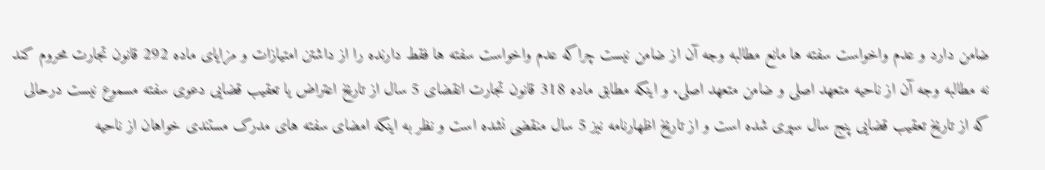ضامن دارد و عدم واخواست سفته ها مانع مطالبه وجه آن از ضامن نیست چراکه عدم واخواست سفته ها فقط دارنده را از داشتن امتیازات و مزایای ماده 292 قانون تجارت محروم کند نه مطالبه وجه آن از ناحیه متعهد اصلی و ضامن متعهد اصلی. و اینکه مطابق ماده 318 قانون تجارت انقضای 5 سال از تاریخ اعتراض یا تعقیب قضایی دعوی سفته مسموع نیست درحالی که از تاریخ تعقیب قضایی پنج سال سپری شده است و از تاریخ اظهارنامه نیز 5 سال منقضی نشده است و نظر به اینکه امضای سفته های مدرک مستندی خواهان از ناحیه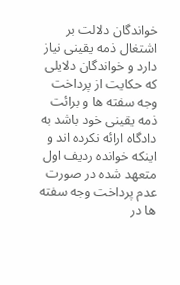خواندگان دلالت بر اشتغال ذمه یقینی نیاز دارد و خواندگان دلایلی که حکایت از پرداخت وجه سفته ها و برائت ذمه یقینی خود باشد به دادگاه ارائه نکرده اند و اینکه خوانده ردیف اول متعهد شده در صورت عدم پرداخت وجه سفته ها در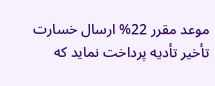موعد مقرر 22% ارسال خسارت تأخیر تأدیه پرداخت نماید که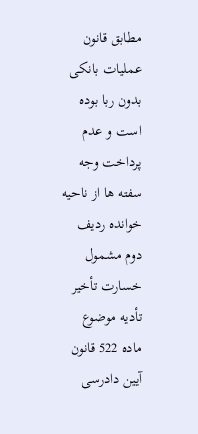مطابق قانون عملیات بانکی بدون ربا بوده است و عدم پرداخت وجه سفته ها از ناحیه خوانده ردیف دوم مشمول خسارت تأخیر تأدیه موضوع ماده 522 قانون آیین دادرسی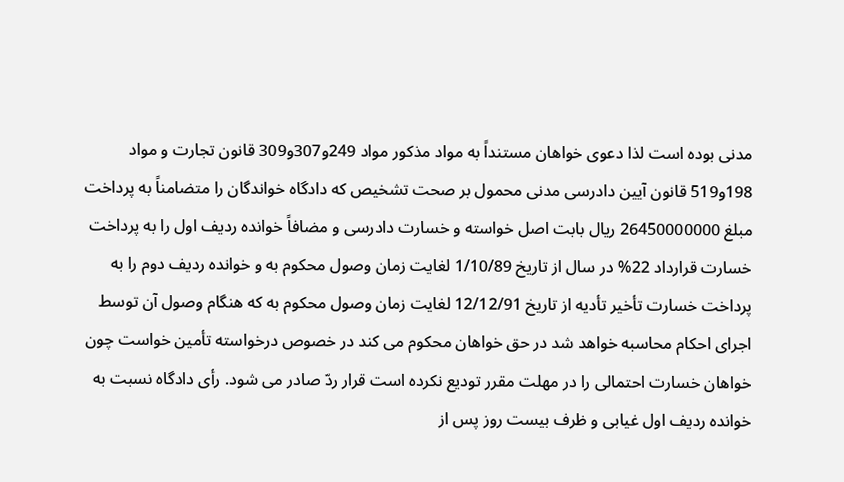مدنی بوده است لذا دعوی خواهان مستنداً به مواد مذکور مواد 249و307و309 قانون تجارت و مواد 198و519 قانون آیین دادرسی مدنی محمول بر صحت تشخیص که دادگاه خواندگان را متضامناً به پرداخت مبلغ 26450000000 ریال بابت اصل خواسته و خسارت دادرسی و مضافاً خوانده ردیف اول را به پرداخت خسارت قرارداد 22% در سال از تاریخ 1/10/89 لغایت زمان وصول محکوم به و خوانده ردیف دوم را به پرداخت خسارت تأخیر تأدیه از تاریخ 12/12/91 لغایت زمان وصول محکوم به که هنگام وصول آن توسط اجرای احکام محاسبه خواهد شد در حق خواهان محکوم می کند در خصوص درخواسته تأمین خواست چون خواهان خسارت احتمالی را در مهلت مقرر تودیع نکرده است قرار ردّ صادر می شود. رأی دادگاه نسبت به خوانده ردیف اول غیابی و ظرف بیست روز پس از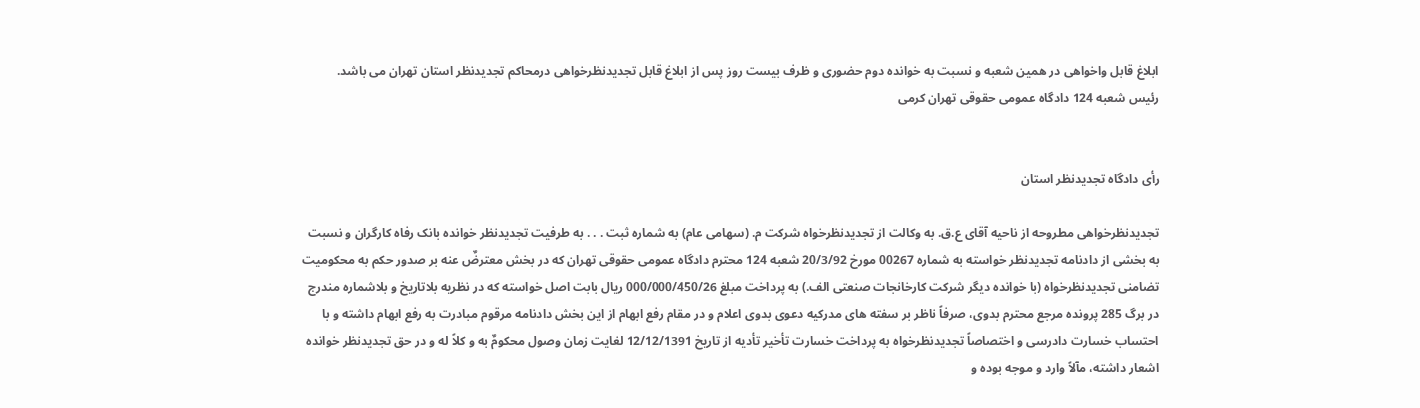ابلاغ قابل واخواهی در همین شعبه و نسبت به خوانده دوم حضوری و ظرف بیست روز پس از ابلاغ قابل تجدیدنظرخواهی درمحاکم تجدیدنظر استان تهران می باشد.
رئیس شعبه 124 دادگاه عمومی حقوقی تهران کرمی


رأی دادگاه تجدیدنظر استان

تجدیدنظرخواهی مطروحه از ناحیه آقای ع.ق. به وکالت از تجدیدنظرخواه شرکت م. (سهامی عام) به شماره ثبت . . . به طرفیت تجدیدنظر خوانده بانک رفاه کارگران و نسبت به بخشی از دادنامه تجدیدنظر خواسته به شماره 00267 مورخ 20/3/92 شعبه 124 محترم دادگاه عمومی حقوقی تهران که در بخش معترضٌ عنه بر صدور حکم به محکومیت تضامنی تجدیدنظرخواه (با خوانده دیگر شرکت کارخانجات صنعتی الف.) به پرداخت مبلغ 000/000/450/26 ریال بابت اصل خواسته که در نظریه بلاتاریخ و بلاشماره مندرج در برگ 285 پرونده مرجع محترم بدوی، صرفاً ناظر بر سفته های مدرکیه دعوی بدوی اعلام و در مقام رفع ابهام از این بخش دادنامه مرقوم مبادرت به رفع ابهام داشته و با احتساب خسارت دادرسی و اختصاصاً تجدیدنظرخواه به پرداخت خسارت تأخیر تأدیه از تاریخ 12/12/1391 لغایت زمان وصول محکومٌ به و کلاً له و در حق تجدیدنظر خوانده اشعار داشته، مآلاً وارد و موجه بوده و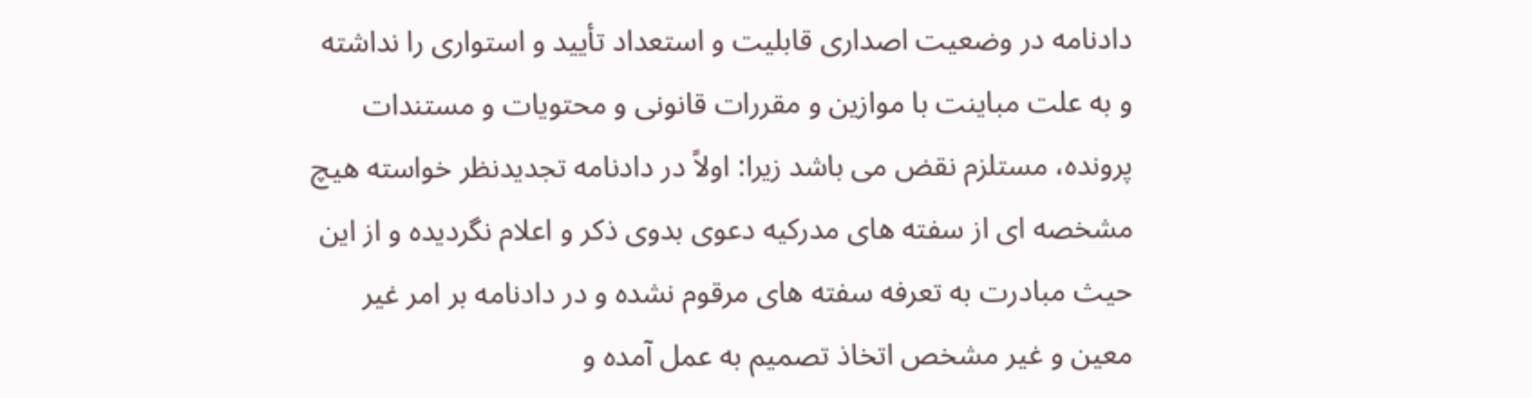دادنامه در وضعیت اصداری قابلیت و استعداد تأیید و استواری را نداشته و به علت مباینت با موازین و مقررات قانونی و محتویات و مستندات پرونده، مستلزم نقض می باشد زیرا: اولاً در دادنامه تجدیدنظر خواسته هیچ مشخصه ای از سفته های مدرکیه دعوی بدوی ذکر و اعلام نگردیده و از این حیث مبادرت به تعرفه سفته های مرقوم نشده و در دادنامه بر امر غیر معین و غیر مشخص اتخاذ تصمیم به عمل آمده و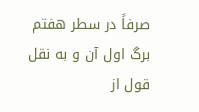صرفاً در سطر هفتم برگ اول آن و به نقل قول از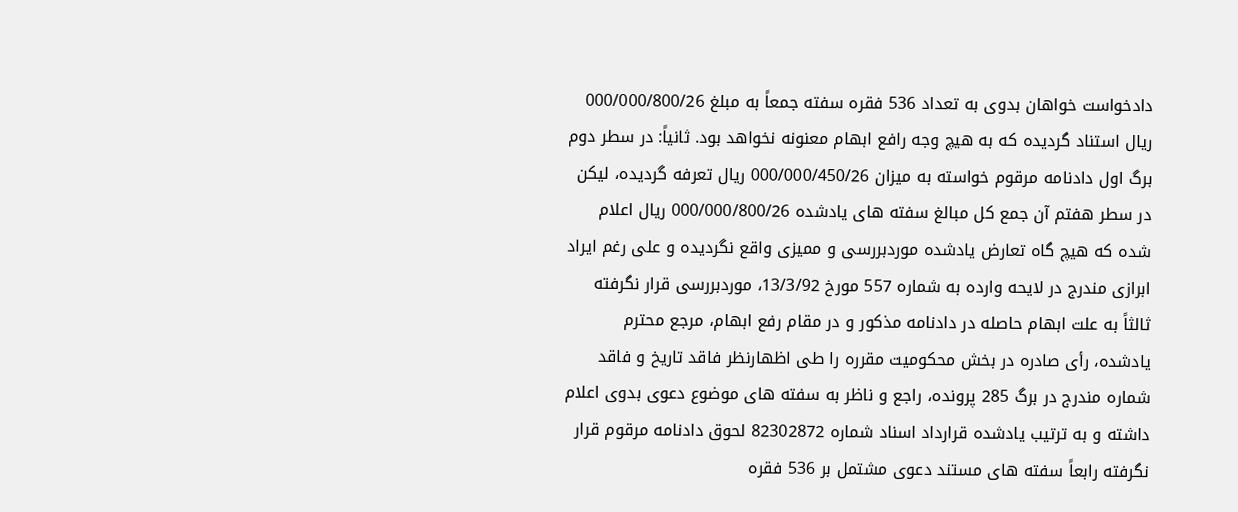دادخواست خواهان بدوی به تعداد 536 فقره سفته جمعاً به مبلغ 000/000/800/26 ریال استناد گردیده که به هیچ وجه رافع ابهام معنونه نخواهد بود. ثانیاً: در سطر دوم برگ اول دادنامه مرقوم خواسته به میزان 000/000/450/26 ریال تعرفه گردیده، لیکن در سطر هفتم آن جمع کل مبالغ سفته های یادشده 000/000/800/26 ریال اعلام شده که هیچ گاه تعارض یادشده موردبررسی و ممیزی واقع نگردیده و علی رغم ایراد ابرازی مندرج در لایحه وارده به شماره 557 مورخ 13/3/92، موردبررسی قرار نگرفته ثالثاً به علت ابهام حاصله در دادنامه مذکور و در مقام رفع ابهام، مرجع محترم یادشده، رأی صادره در بخش محکومیت مقرره را طی اظهارنظر فاقد تاریخ و فاقد شماره مندرج در برگ 285 پرونده، راجع و ناظر به سفته های موضوع دعوی بدوی اعلام داشته و به ترتیب یادشده قرارداد اسناد شماره 82302872 لحوق دادنامه مرقوم قرار نگرفته رابعاً سفته های مستند دعوی مشتمل بر 536 فقره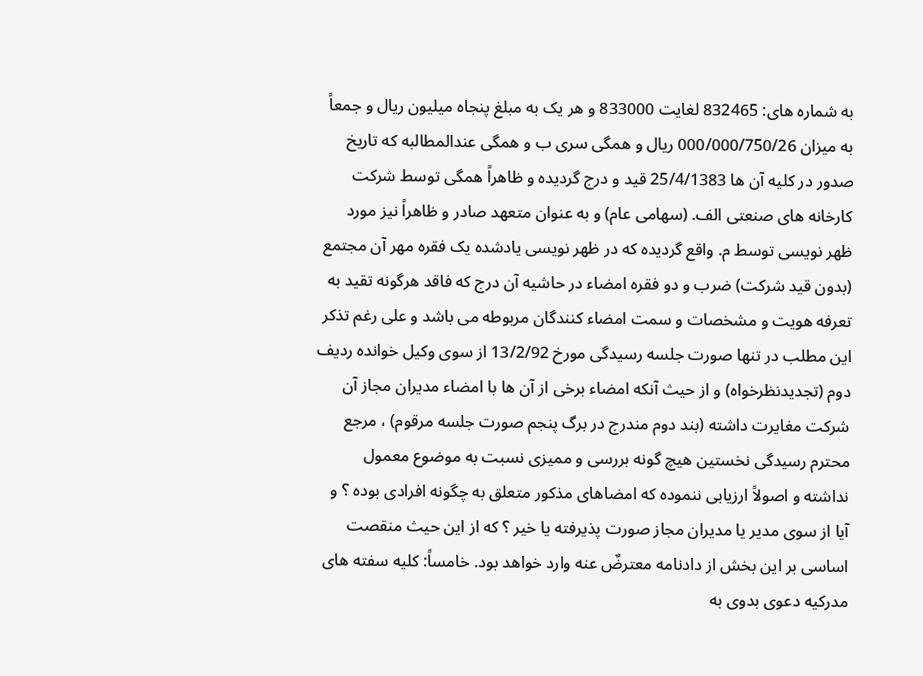به شماره های: 832465 لغایت 833000 و هر یک به مبلغ پنجاه میلیون ریال و جمعاً به میزان 000/000/750/26 ریال و همگی سری ب و همگی عندالمطالبه که تاریخ صدور در کلیه آن ها 25/4/1383 قید و درج گردیده و ظاهراً همگی توسط شرکت کارخانه های صنعتی الف. (سهامی عام) و به عنوان متعهد صادر و ظاهراً نیز مورد ظهر نویسی توسط م. واقع گردیده که در ظهر نویسی یادشده یک فقره مهر آن مجتمع (بدون قید شرکت) ضرب و دو فقره امضاء در حاشیه آن درج که فاقد هرگونه تقید به تعرفه هویت و مشخصات و سمت امضاء کنندگان مربوطه می باشد و علی رغم تذکر این مطلب در تنها صورت جلسه رسیدگی مورخ 13/2/92 از سوی وکیل خوانده ردیف دوم (تجدیدنظرخواه) و از حیث آنکه امضاء برخی از آن ها با امضاء مدیران مجاز آن شرکت مغایرت داشته (بند دوم مندرج در برگ پنجم صورت جلسه مرقوم) ، مرجع محترم رسیدگی نخستین هیچ گونه بررسی و ممیزی نسبت به موضوع معمول نداشته و اصولاً ارزیابی ننموده که امضاهای مذکور متعلق به چگونه افرادی بوده ؟ و آیا از سوی مدیر یا مدیران مجاز صورت پذیرفته یا خیر ؟ که از این حیث منقصت اساسی بر این بخش از دادنامه معترضٌ عنه وارد خواهد بود. خامساً: کلیه سفته های مدرکیه دعوی بدوی به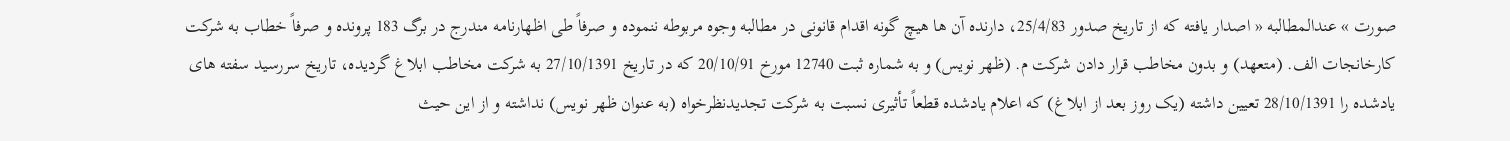صورت » عندالمطالبه « اصدار یافته که از تاریخ صدور 25/4/83، دارنده آن ها هیچ گونه اقدام قانونی در مطالبه وجوه مربوطه ننموده و صرفاً طی اظهارنامه مندرج در برگ 183 پرونده و صرفاً خطاب به شرکت کارخانجات الف. (متعهد) و بدون مخاطب قرار دادن شرکت م. (ظهر نویس) و به شماره ثبت 12740 مورخ 20/10/91 که در تاریخ 27/10/1391 به شرکت مخاطب ابلاغ گردیده، تاریخ سررسید سفته های یادشده را 28/10/1391 تعیین داشته (یک روز بعد از ابلاغ) که اعلام یادشده قطعاً تأثیری نسبت به شرکت تجدیدنظرخواه (به عنوان ظهر نویس) نداشته و از این حیث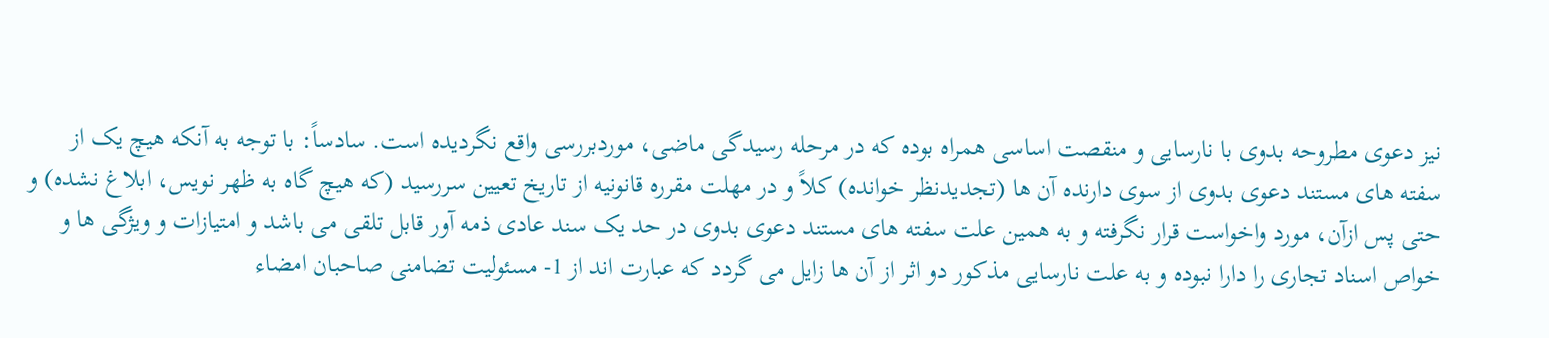نیز دعوی مطروحه بدوی با نارسایی و منقصت اساسی همراه بوده که در مرحله رسیدگی ماضی، موردبررسی واقع نگردیده است. سادساً: با توجه به آنکه هیچ یک از سفته های مستند دعوی بدوی از سوی دارنده آن ها (تجدیدنظر خوانده) کلاً و در مهلت مقرره قانونیه از تاریخ تعیین سررسید (که هیچ گاه به ظهر نویس، ابلاغ نشده) و حتی پس ازآن، مورد واخواست قرار نگرفته و به همین علت سفته های مستند دعوی بدوی در حد یک سند عادی ذمه آور قابل تلقی می باشد و امتیازات و ویژگی ها و خواص اسناد تجاری را دارا نبوده و به علت نارسایی مذکور دو اثر از آن ها زایل می گردد که عبارت اند از 1- مسئولیت تضامنی صاحبان امضاء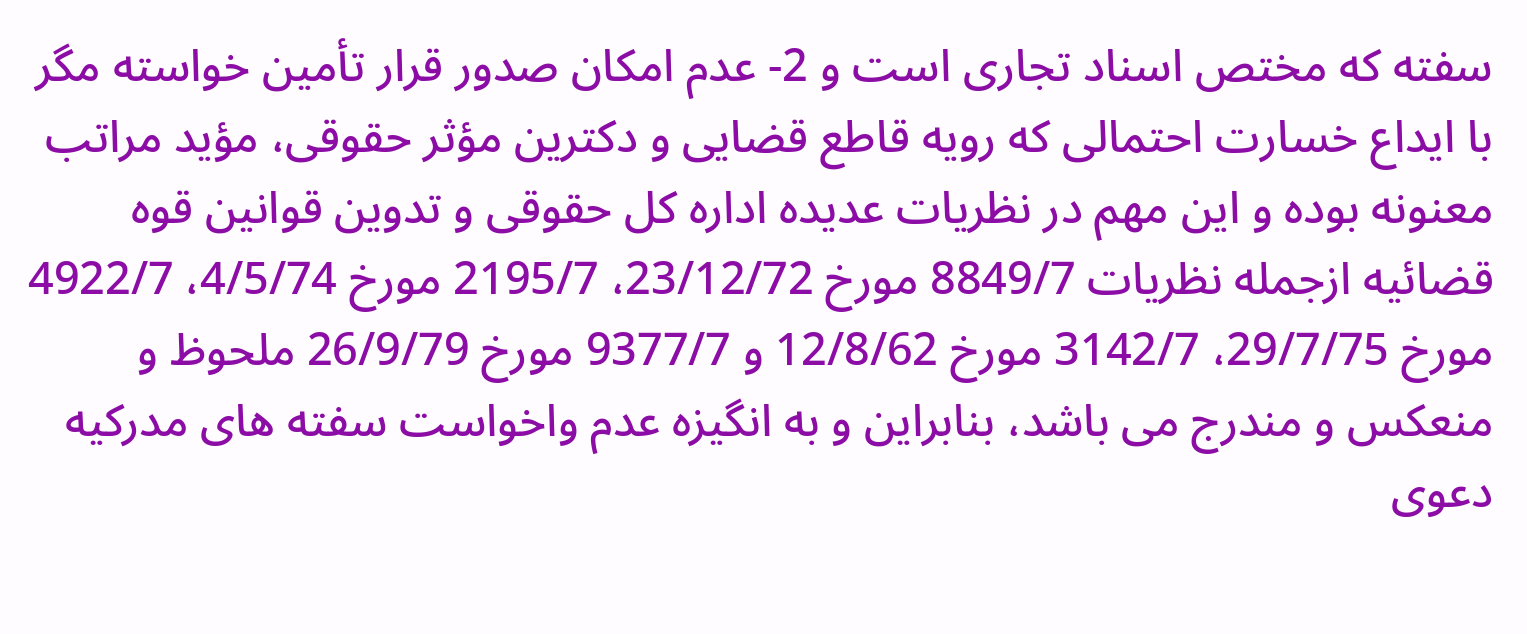سفته که مختص اسناد تجاری است و 2- عدم امکان صدور قرار تأمین خواسته مگر با ایداع خسارت احتمالی که رویه قاطع قضایی و دکترین مؤثر حقوقی، مؤید مراتب معنونه بوده و این مهم در نظریات عدیده اداره کل حقوقی و تدوین قوانین قوه قضائیه ازجمله نظریات 8849/7 مورخ 23/12/72، 2195/7 مورخ 4/5/74، 4922/7 مورخ 29/7/75، 3142/7 مورخ 12/8/62 و 9377/7 مورخ 26/9/79 ملحوظ و منعکس و مندرج می باشد، بنابراین و به انگیزه عدم واخواست سفته های مدرکیه دعوی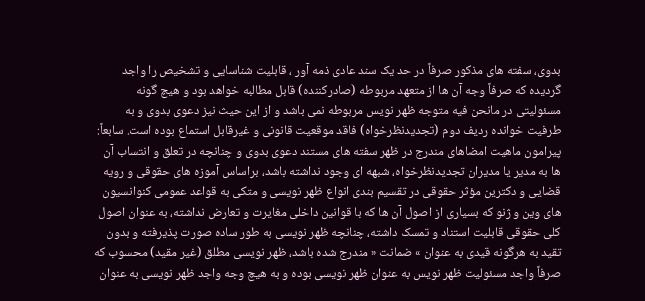بدوی، سفته های مذکور صرفاً در حد یک سند عادی ذمه آور ، قابلیت شناسایی و تشخیص را واجد گردیده که صرفاً وجه آن ها از متعهد مربوطه (صادرکننده) قابل مطالبه خواهد بود و هیچ گونه مسئولیتی در مانحن فیه متوجه ظهر نویس مربوطه نمی باشد و از این حیث نیز دعوی بدوی و به طرفیت خوانده ردیف دوم (تجدیدنظرخواه) فاقد موقعیت قانونی و غیرقابل استماع بوده است. سابعاً: پیرامون ماهیت امضاهای مندرج در ظهر سفته های مستند دعوی بدوی و چنانچه در تعلق و انتساب آن ها به مدیر یا مدیران تجدیدنظرخواه، شبهه ای وجود نداشته باشد، براساس آموزه های حقوقی و رویه قضایی و دکترین مؤثر حقوقی در تقسیم بندی انواع ظهر نویسی و متکی به قواعد عمومی کنوانسیون های وین و ژنو که بسیاری از اصول آن ها که با قوانین داخلی مغایرت و تعارض نداشته، به عنوان اصول کلی حقوقی قابلیت استناد و تمسک داشته، چنانچه ظهر نویسی به طور ساده صورت پذیرفته و بدون تقید به هرگونه قیدی به عنوان » ضمانت « مندرج شده باشد، ظهر نویسی مطلق (غیر مقید) محسوب که صرفاً واجد مسئولیت ظهر نویس به عنوان ظهر نویسی بوده و به هیچ وجه واجد ظهر نویسی به عنوان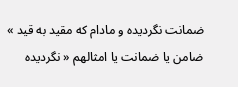ضمانت نگردیده و مادام که مقید به قید » ضامن یا ضمانت یا امثالهم « نگردیده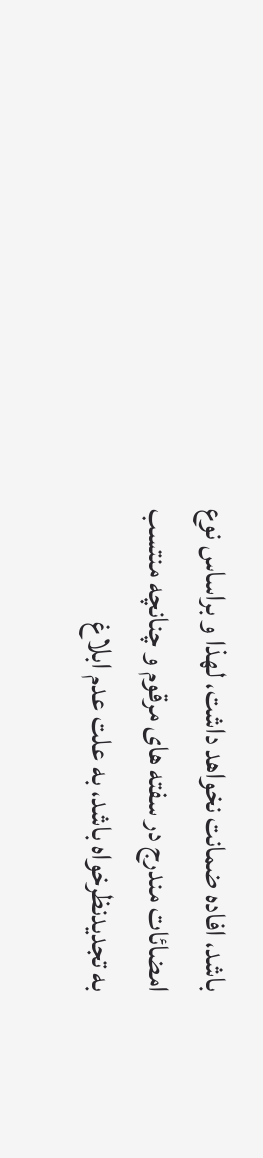باشد، افاده ضمانت نخواهد داشت، لهذا و براساس نوع امضائات مندرج در سفته های مرقوم و چنانچه منتسب به تجدیدنظرخواه باشد، به علت عدم ابلاغ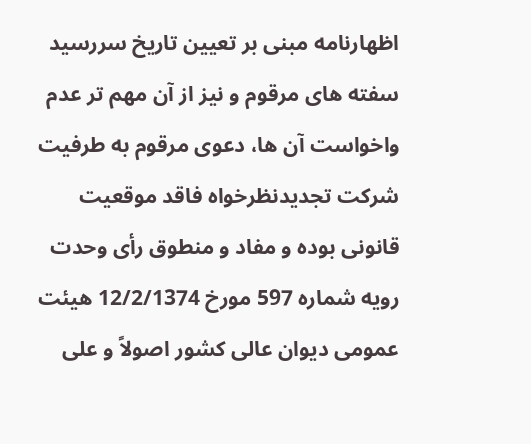اظهارنامه مبنی بر تعیین تاریخ سررسید سفته های مرقوم و نیز از آن مهم تر عدم واخواست آن ها، دعوی مرقوم به طرفیت شرکت تجدیدنظرخواه فاقد موقعیت قانونی بوده و مفاد و منطوق رأی وحدت رویه شماره 597 مورخ 12/2/1374 هیئت عمومی دیوان عالی کشور اصولاً و علی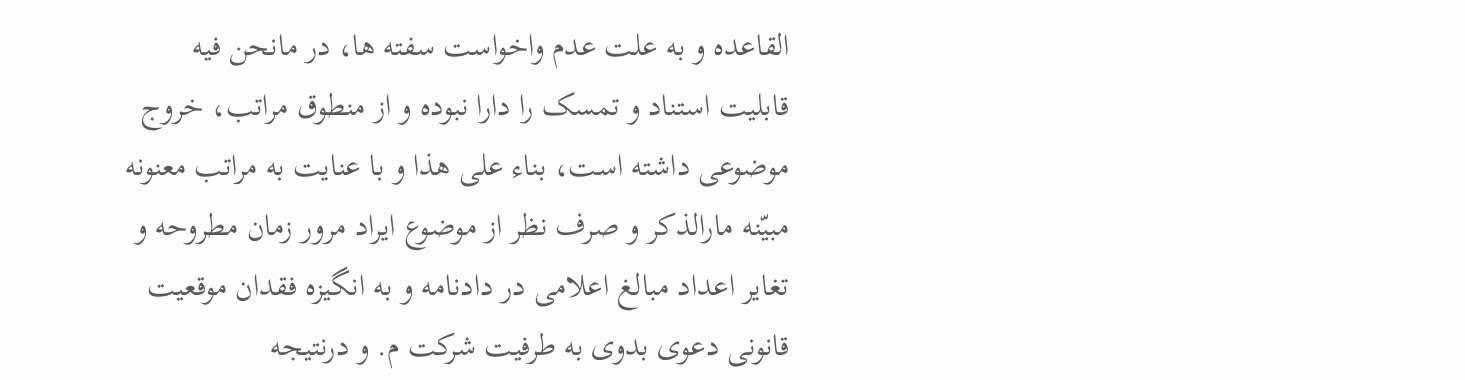القاعده و به علت عدم واخواست سفته ها، در مانحن فیه قابلیت استناد و تمسک را دارا نبوده و از منطوق مراتب، خروج موضوعی داشته است، بناء علی هذا و با عنایت به مراتب معنونه مبیّنه مارالذکر و صرف نظر از موضوع ایراد مرور زمان مطروحه و تغایر اعداد مبالغ اعلامی در دادنامه و به انگیزه فقدان موقعیت قانونی دعوی بدوی به طرفیت شرکت م. و درنتیجه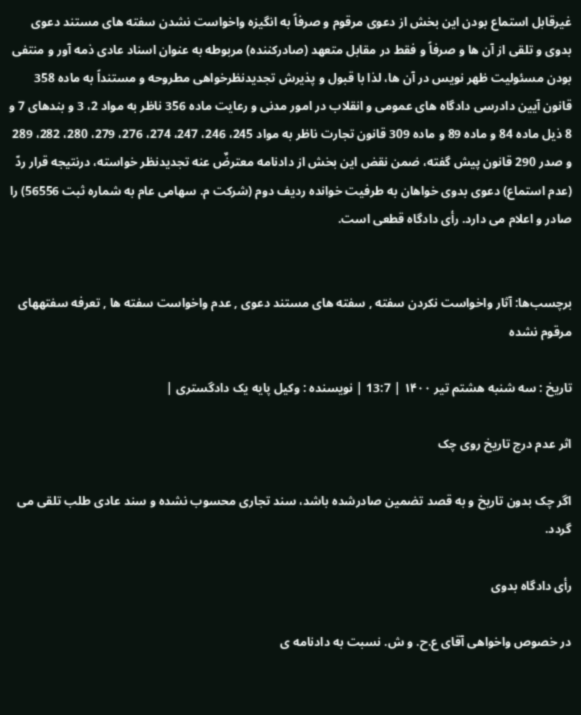غیرقابل استماع بودن این بخش از دعوی مرقوم و صرفاً به انگیزه واخواست نشدن سفته های مستند دعوی بدوی و تلقی از آن ها و صرفاً و فقط در مقابل متعهد (صادرکننده) مربوطه به عنوان اسناد عادی ذمه آور و منتفی بودن مسئولیت ظهر نویس در آن ها، لذا با قبول و پذیرش تجدیدنظرخواهی مطروحه و مستنداً به ماده 358 قانون آیین دادرسی دادگاه های عمومی و انقلاب در امور مدنی و رعایت ماده 356 ناظر به مواد 2، 3 و بندهای 7 و 8 ذیل ماده 84 و ماده 89 و ماده 309 قانون تجارت ناظر به مواد 245، 246، 247، 274، 276، 279، 280، 282، 289 و صدر 290 قانون پیش گفته، ضمن نقض این بخش از دادنامه معترضٌ عنه تجدیدنظر خواسته، درنتیجه قرار ردّ (عدم استماع) دعوی بدوی خواهان به طرفیت خوانده ردیف دوم (شرکت م. سهامی عام به شماره ثبت 56556) را صادر و اعلام می دارد. رأی دادگاه قطعی است.


برچسب‌ها: آثار واخواست نکردن سفته , سفته های مستند دعوی , عدم واخواست سفته ها , تعرفه سفتههای مرقوم نشده

تاريخ : سه شنبه هشتم تیر ۱۴۰۰ | 13:7 | نویسنده : وکیل پایه یک دادگستری |

اثر عدم درج تاریخ روی چک

اگر چک بدون تاریخ و به قصد تضمین صادرشده باشد، سند تجاری محسوب نشده و سند عادی طلب تلقی می گردد.

رأی دادگاه بدوی

در خصوص واخواهی آقای ع.ح. و ش. نسبت به دادنامه ی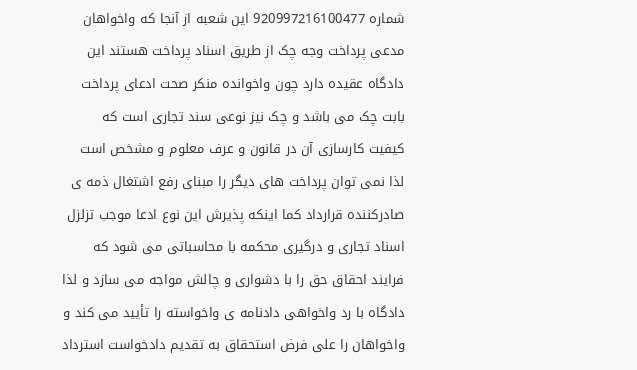شماره 920997216100477 این شعبه از آنجا که واخواهان مدعی پرداخت وجه چک از طریق اسناد پرداخت هستند این دادگاه عقیده دارد چون واخوانده منکر صحت ادعای پرداخت بابت چک می باشد و چک نیز نوعی سند تجاری است که کیفیت کارسازی آن در قانون و عرف معلوم و مشخص است لذا نمی توان پرداخت های دیگر را مبنای رفع اشتغال ذمه ی صادرکننده قرارداد کما اینکه پذیرش این نوع ادعا موجب تزلزل اسناد تجاری و درگیری محکمه با محاسباتی می شود که فرایند احقاق حق را با دشواری و چالش مواجه می سازد و لذا دادگاه با رد واخواهی دادنامه ی واخواسته را تأیید می کند و واخواهان را علی فرض استحقاق به تقدیم دادخواست استرداد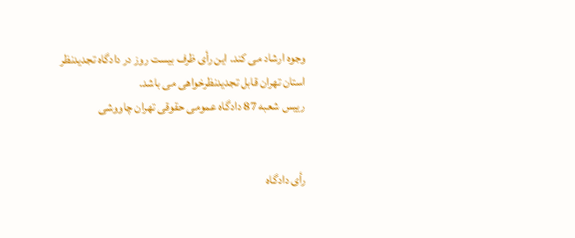وجوه ارشاد می کند. این رأی ظرف بیست روز در دادگاه تجدیدنظر استان تهران قابل تجدیدنظرخواهی می باشد.
رییس شعبه 87 دادگاه عمومی حقوقی تهران چاووشی


رأی دادگاه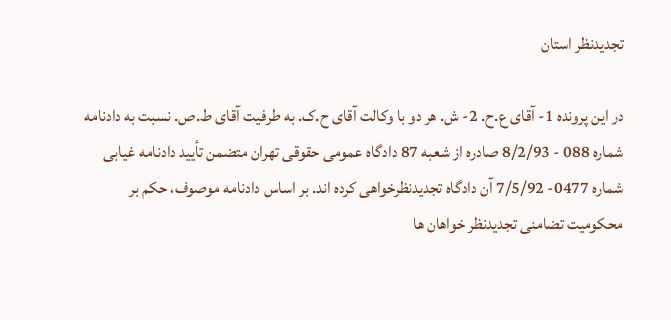تجدیدنظر استان

در این پرونده 1- آقای ع.ح. 2- ش. هر دو با وکالت آقای ح.ک. به طرفیت آقای ط.ص. نسبت به دادنامه شماره 088 - 8/2/93 صادره از شعبه 87 دادگاه عمومی حقوقی تهران متضمن تأیید دادنامه غیابی شماره 0477- 7/5/92 آن دادگاه تجدیدنظرخواهی کرده اند. بر اساس دادنامه موصوف، حکم بر محکومیت تضامنی تجدیدنظر خواهان ها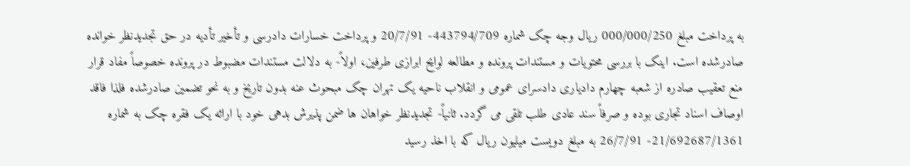به پرداخت مبلغ 000/000/250 ریال وجه چک شماره 443794/709- 20/7/91 و پرداخت خسارات دادرسی و تأخیر تأدیه در حق تجدیدنظر خوانده صادرشده است. اینک با بررسی محتویات و مستندات پرونده و مطالعه لوایح ابرازی طرفین، اولاً- به دلالت مستندات مضبوط در پرونده خصوصاً مفاد قرار منع تعقیب صادره از شعبه چهارم دادیاری دادسرای عمومی و انقلاب ناحیه یک تهران چک مبحوث عنه بدون تاریخ و به نحو تضمین صادرشده فلذا فاقد اوصاف اسناد تجاری بوده و صرفاً سند عادی طلب تلقی می گردد. ثانیاً- تجدیدنظر خواهان ها ضمن پذیرش بدهی خود با ارائه یک فقره چک به شماره 21/692687/1361- 26/7/91 به مبلغ دویست میلیون ریال که با اخذ رسید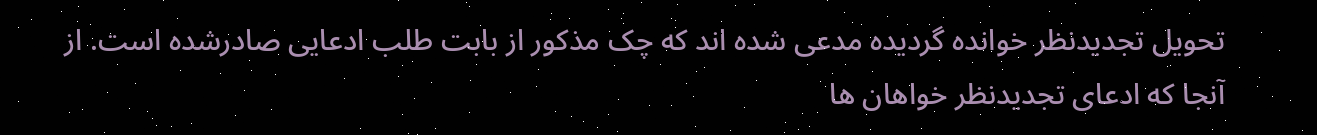تحویل تجدیدنظر خوانده گردیده مدعی شده اند که چک مذکور از بابت طلب ادعایی صادرشده است. از آنجا که ادعای تجدیدنظر خواهان ها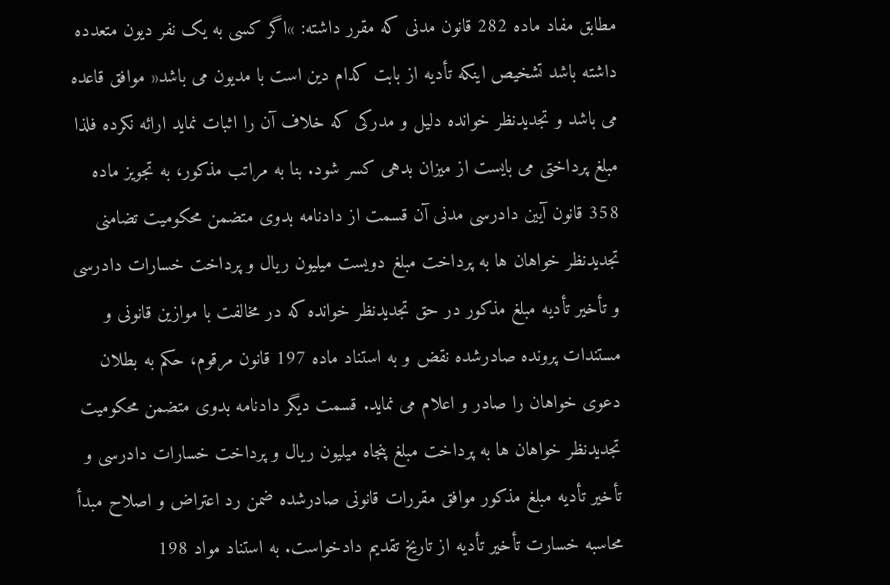مطابق مفاد ماده 282 قانون مدنی که مقرر داشته: »اگر کسی به یک نفر دیون متعدده داشته باشد تشخیص اینکه تأدیه از بابت کدام دین است با مدیون می باشد« موافق قاعده می باشد و تجدیدنظر خوانده دلیل و مدرکی که خلاف آن را اثبات نماید ارائه نکرده فلذا مبلغ پرداختی می بایست از میزان بدهی کسر شود. بنا به مراتب مذکور، به تجویز ماده 358 قانون آیین دادرسی مدنی آن قسمت از دادنامه بدوی متضمن محکومیت تضامنی تجدیدنظر خواهان ها به پرداخت مبلغ دویست میلیون ریال و پرداخت خسارات دادرسی و تأخیر تأدیه مبلغ مذکور در حق تجدیدنظر خوانده که در مخالفت با موازین قانونی و مستندات پرونده صادرشده نقض و به استناد ماده 197 قانون مرقوم، حکم به بطلان دعوی خواهان را صادر و اعلام می نماید. قسمت دیگر دادنامه بدوی متضمن محکومیت تجدیدنظر خواهان ها به پرداخت مبلغ پنجاه میلیون ریال و پرداخت خسارات دادرسی و تأخیر تأدیه مبلغ مذکور موافق مقررات قانونی صادرشده ضمن رد اعتراض و اصلاح مبدأ محاسبه خسارت تأخیر تأدیه از تاریخ تقدیم دادخواست. به استناد مواد 198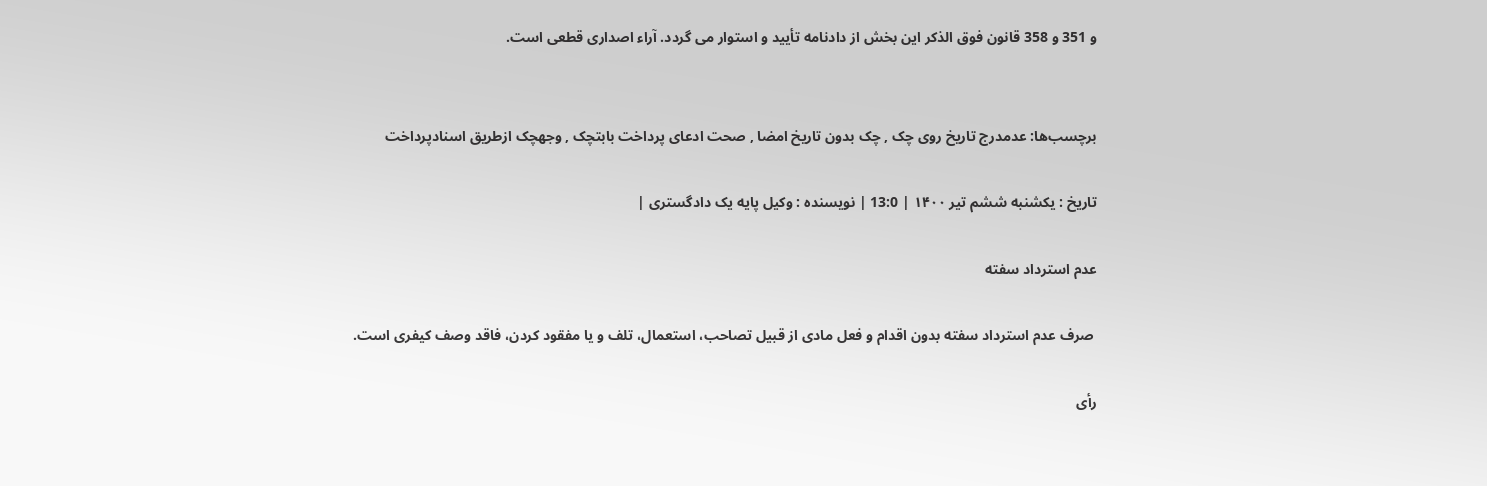و 351 و 358 قانون فوق الذکر این بخش از دادنامه تأیید و استوار می گردد. آراء اصداری قطعی است.


برچسب‌ها: عدمدرج تاریخ روی چک , چک بدون تاریخ امضا , صحت ادعای پرداخت بابتچک , وجهچک ازطریق اسنادپرداخت

تاريخ : یکشنبه ششم تیر ۱۴۰۰ | 13:0 | نویسنده : وکیل پایه یک دادگستری |

عدم استرداد سفته

 صرف عدم استرداد سفته بدون اقدام و فعل مادی از قبیل تصاحب، استعمال، تلف و یا مفقود کردن، فاقد وصف کیفری است.

رأی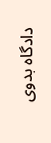دادگاه بدوی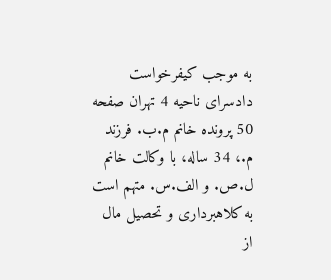به موجب کیفرخواست دادسرای ناحیه 4 تهران صفحه 50 پرونده خانم م.ب. فرزند م.، 34 ساله، با وکالت خانم ل.ص. و الف.س. متهم است به کلاهبرداری و تحصیل مال از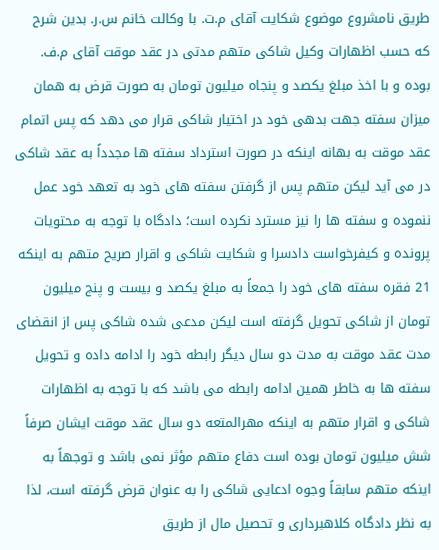طریق نامشروع موضوع شکایت آقای م.ت. با وکالت خانم س.ر. بدین شرح که حسب اظهارات وکیل شاکی متهم مدتی در عقد موقت آقای م.ف. بوده و با اخذ مبلغ یکصد و پنجاه میلیون تومان به صورت قرض به همان میزان سفته جهت بدهی خود در اختیار شاکی قرار می دهد که پس اتمام عقد موقت به بهانه اینکه در صورت استرداد سفته ها مجدداً به عقد شاکی در می آید لیکن متهم پس از گرفتن سفته های خود به تعهد خود عمل ننموده و سفته ها را نیز مسترد نکرده است؛ دادگاه با توجه به محتویات پرونده و کیفرخواست دادسرا و شکایت شاکی و اقرار صریح متهم به اینکه 21 فقره سفته های خود را جمعاً به مبلغ یکصد و بیست و پنج میلیون تومان از شاکی تحویل گرفته است لیکن مدعی شده شاکی پس از انقضای مدت عقد موقت به مدت دو سال دیگر رابطه خود را ادامه داده و تحویل سفته ها به خاطر همین ادامه رابطه می باشد که با توجه به اظهارات شاکی و اقرار متهم به اینکه مهرالمتعه دو سال عقد موقت ایشان صرفاً شش میلیون تومان بوده است دفاع متهم مؤثر نمی باشد و توجهاً به اینکه متهم سابقاً وجوه ادعایی شاکی را به عنوان قرض گرفته است، لذا به نظر دادگاه کلاهبرداری و تحصیل مال از طریق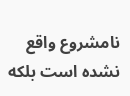نامشروع واقع نشده است بلکه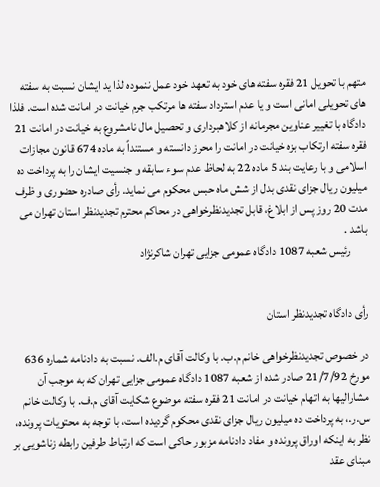متهم با تحویل 21 فقره سفته های خود به تعهد خود عمل ننموده لذا ید ایشان نسبت به سفته های تحویلی امانی است و یا عدم استرداد سفته ها مرتکب جرم خیانت در امانت شده است. فلذا دادگاه با تغییر عناوین مجرمانه از کلاهبرداری و تحصیل مال نامشروع به خیانت در امانت 21 فقره سفته ارتکاب بزه خیانت در امانت را محرز دانسته و مستنداً به ماده 674 قانون مجازات اسلامی و با رعایت بند 5 ماده 22 به لحاظ عدم سوء سابقه و جنسیت ایشان را به پرداخت ده میلیون ریال جزای نقدی بدل از شش ماه حبس محکوم می نماید. رأی صادره حضوری و ظرف مدت 20 روز پس از ابلاغ، قابل تجدیدنظرخواهی در محاکم محترم تجدیدنظر استان تهران می باشد .
       رئیس شعبه 1087 دادگاه عمومی جزایی تهران شاکرنژاد


رأی دادگاه تجدیدنظر استان

در خصوص تجدیدنظرخواهی خانم م.ب. با وکالت آقای م.الف. نسبت به دادنامه شماره 636 مورخ 21/7/92 صادر شده از شعبه 1087 دادگاه عمومی جزایی تهران که به موجب آن مشارالیها به اتهام خیانت در امانت 21 فقره سفته موضوع شکایت آقای م.ف. با وکالت خانم س.ر.، به پرداخت ده میلیون ریال جزای نقدی محکوم گردیده است، با توجه به محتویات پرونده، نظر به اینکه اوراق پرونده و مفاد دادنامه مزبور حاکی است که ارتباط طرفین رابطه زناشویی بر مبنای عقد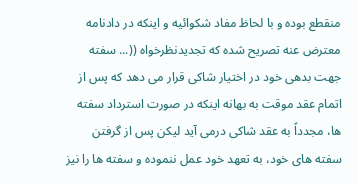منقطع بوده و با لحاظ مفاد شکوائیه و اینکه در دادنامه معترض عنه تصریح شده که تجدیدنظرخواه ((... سفته جهت بدهی خود در اختیار شاکی قرار می دهد که پس از اتمام عقد موقت به بهانه اینکه در صورت استرداد سفته ها، مجدداً به عقد شاکی درمی آید لیکن پس از گرفتن سفته های خود، به تعهد خود عمل ننموده و سفته ها را نیز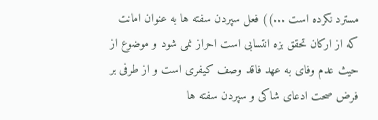مسترد نکرده است ...)) فعل سپردن سفته ها به عنوان امانت که از ارکان تحقق بزه انتسابی است احراز نمی شود و موضوع از حیث عدم وفای به عهد فاقد وصف کیفری است و از طرفی بر فرض صحت ادعای شاکی و سپردن سفته ها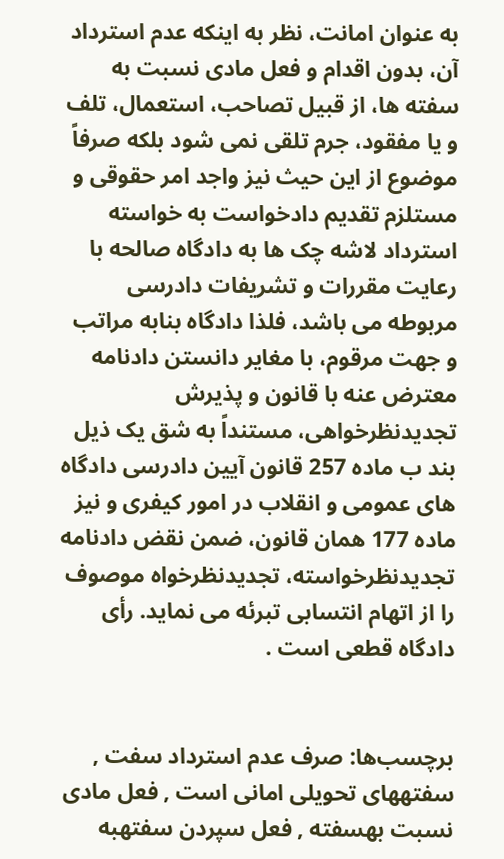به عنوان امانت، نظر به اینکه عدم استرداد آن، بدون اقدام و فعل مادی نسبت به سفته ها، از قبیل تصاحب، استعمال، تلف و یا مفقود، جرم تلقی نمی شود بلکه صرفاً موضوع از این حیث نیز واجد امر حقوقی و مستلزم تقدیم دادخواست به خواسته استرداد لاشه چک ها به دادگاه صالحه با رعایت مقررات و تشریفات دادرسی مربوطه می باشد، فلذا دادگاه بنابه مراتب و جهت مرقوم، با مغایر دانستن دادنامه معترض عنه با قانون و پذیرش تجدیدنظرخواهی، مستنداً به شق یک ذیل بند ب ماده 257 قانون آیین دادرسی دادگاه های عمومی و انقلاب در امور کیفری و نیز ماده 177 همان قانون، ضمن نقض دادنامه تجدیدنظرخواسته، تجدیدنظرخواه موصوف را از اتهام انتسابی تبرئه می نماید. رأی دادگاه قطعی است .


برچسب‌ها: صرف عدم استرداد سفت , سفتههای تحویلی امانی است , فعل مادی نسبت بهسفته , فعل سپردن سفتهبه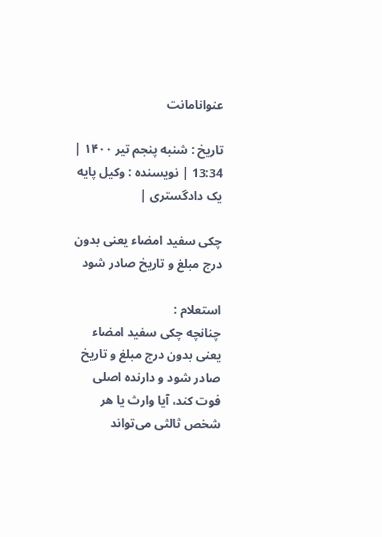عنوانامانت

تاريخ : شنبه پنجم تیر ۱۴۰۰ | 13:34 | نویسنده : وکیل پایه یک دادگستری |

چکی سفید امضاء یعنی بدون درج مبلغ و تاریخ صادر شود

استعلام :
چنانچه چکی سفید امضاء یعنی بدون درج مبلغ و تاریخ صادر شود و دارنده اصلی فوت کند، آیا وارث یا هر شخص ثالثی می‌تواند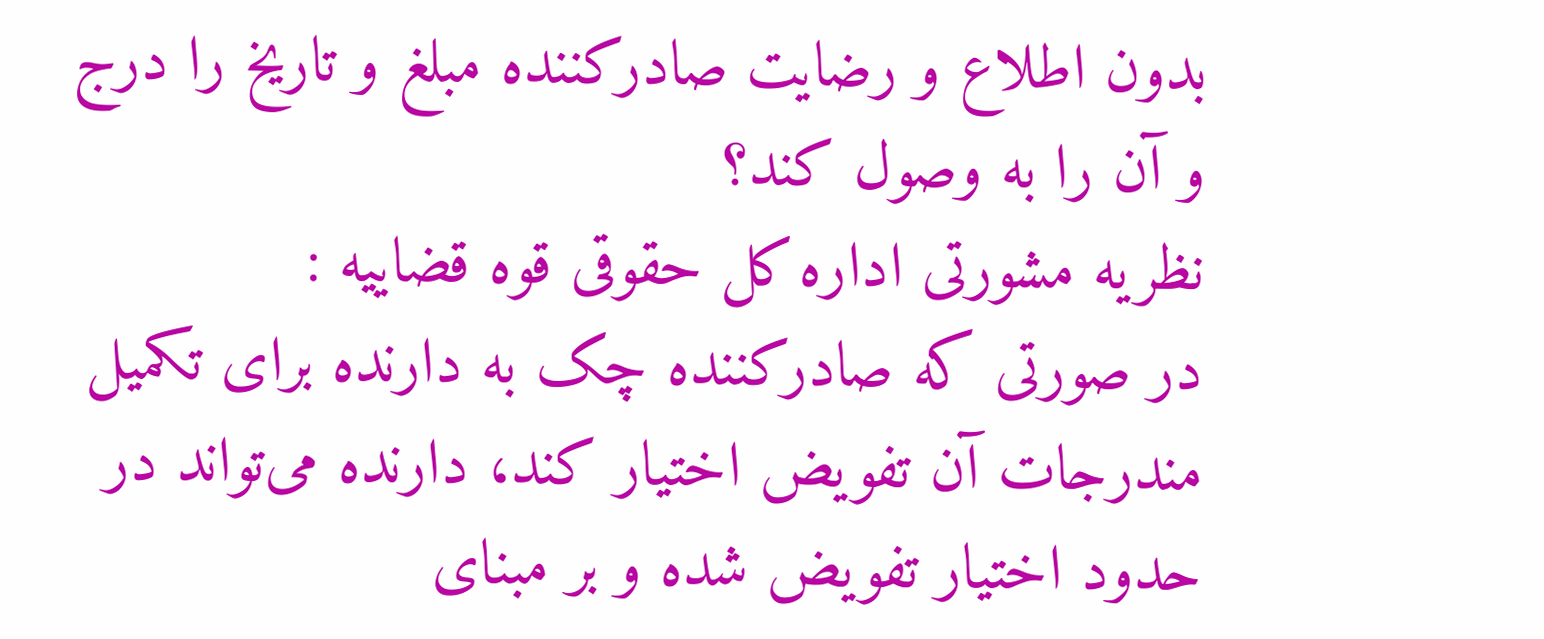بدون اطلاع و رضایت صادرکننده مبلغ و تاریخ را درج و آن را به وصول کند؟
نظریه مشورتی اداره کل حقوقی قوه قضاییه :
در صورتی ‌که صادرکننده چک به دارنده برای تکمیل مندرجات آن تفویض اختیار کند، دارنده می‌تواند در حدود اختیار تفویض شده و بر مبنای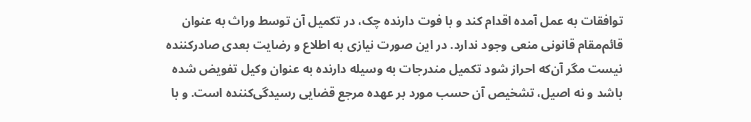توافقات به عمل ‌آمده اقدام کند و با فوت دارنده چک، در تکمیل آن توسط وراث به عنوان قائم‌مقام قانونی منعی وجود ندارد. در این صورت نیازی به اطلاع و رضایت بعدی صادرکننده نیست مگر آن‌که احراز شود تکمیل مندرجات به وسیله دارنده به عنوان وکیل تفویض شده باشد و نه اصیل، تشخیص آن حسب مورد بر عهده مرجع قضایی رسیدگی‌کننده است. و با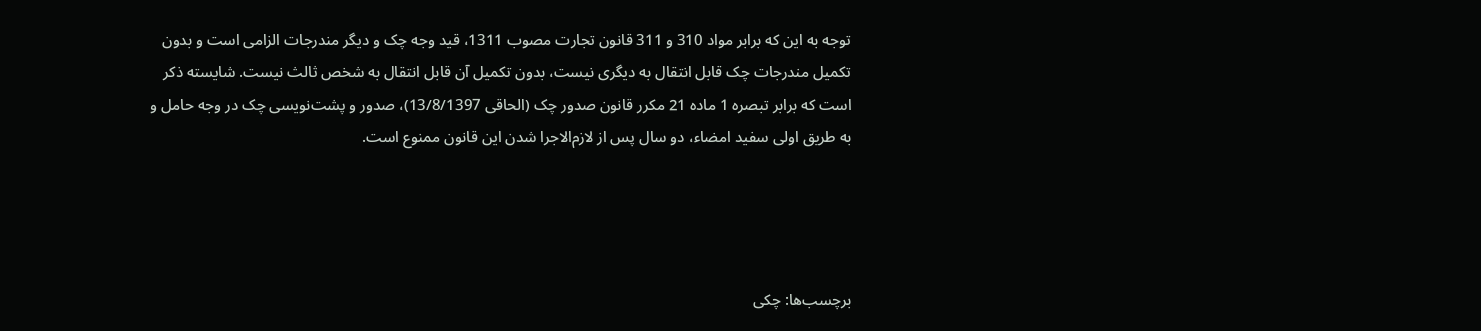توجه به این که برابر مواد 310 و 311 قانون تجارت مصوب 1311، قید وجه چک و دیگر مندرجات الزامی است و بدون تکمیل مندرجات چک قابل انتقال به دیگری نیست، بدون تکمیل آن قابل انتقال به شخص ثالث نیست. شایسته ذکر است که برابر تبصره 1 ماده 21 مکرر قانون صدور چک (الحاقی 13/8/1397)، صدور و پشت‌نویسی چک در وجه حامل و به طریق اولی سفید امضاء، دو سال پس از لازم‌الاجرا شدن این قانون ممنوع است.




برچسب‌ها: چکی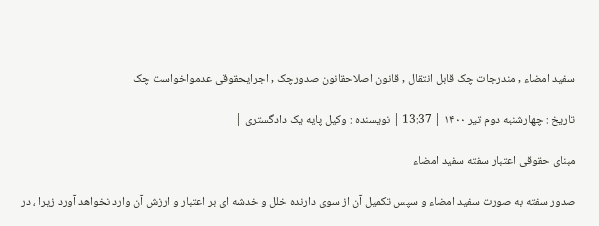سفید امضاء , مندرجات چک قابل انتقال , قانون اصلاحقانون صدورچک , اجرایحقوقی عدمواخواست چک

تاريخ : چهارشنبه دوم تیر ۱۴۰۰ | 13:37 | نویسنده : وکیل پایه یک دادگستری |

مبنای حقوقی اعتبار سفته سفید امضاء

صدور سفته به صورت سفید امضاء و سپس تکمیل آن از سوی دارنده خلل و خدشه ای بر اعتبار و ارزش آن وارد نخواهد آورد زیرا ، در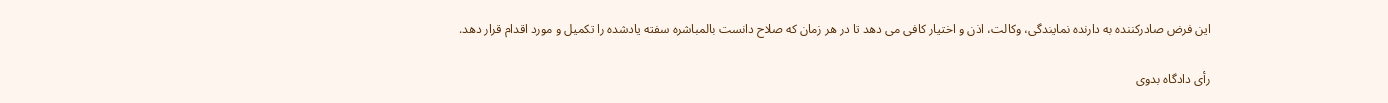این فرض صادرکننده به دارنده نمایندگی، وکالت، اذن و اختیار کافی می دهد تا در هر زمان که صلاح دانست بالمباشره سفته یادشده را تکمیل و مورد اقدام قرار دهد.

رأی دادگاه بدوی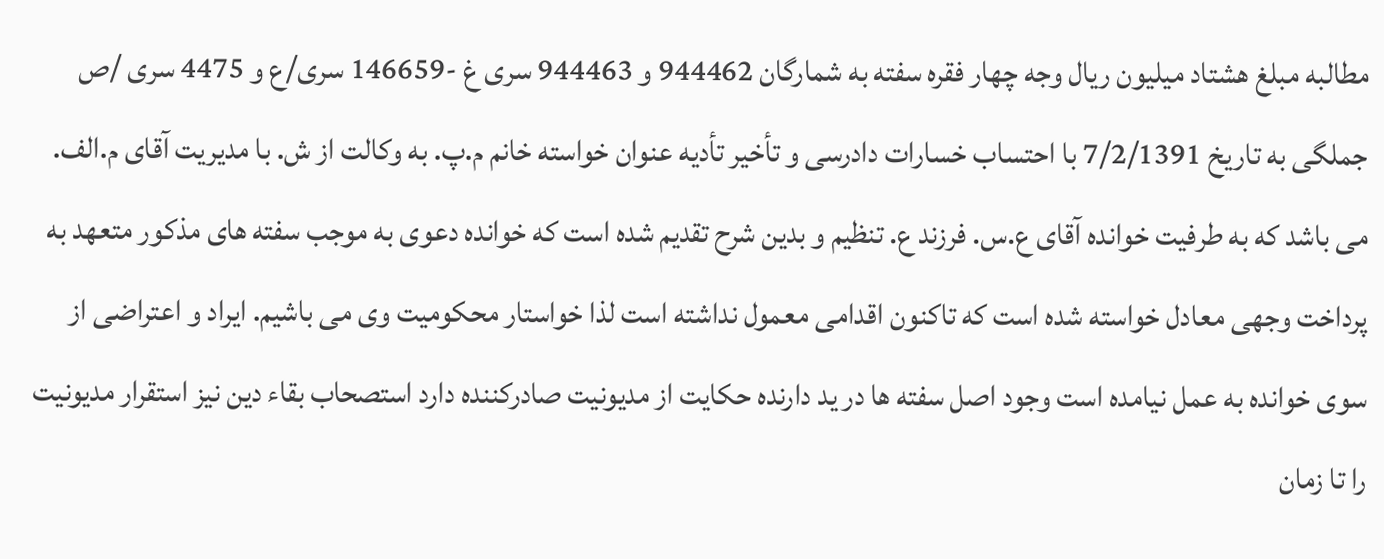مطالبه مبلغ هشتاد میلیون ریال وجه چهار فقره سفته به شمارگان 944462 و 944463 سری غ -146659 سری/ع و 4475 سری /ص جملگی به تاریخ 7/2/1391 با احتساب خسارات دادرسی و تأخیر تأدیه عنوان خواسته خانم م.پ. به وکالت از ش. با مدیریت آقای م.الف. می باشد که به طرفیت خوانده آقای ع.س. فرزند ع. تنظیم و بدین شرح تقدیم شده است که خوانده دعوی به موجب سفته های مذکور متعهد به پرداخت وجهی معادل خواسته شده است که تاکنون اقدامی معمول نداشته است لذا خواستار محکومیت وی می باشیم. ایراد و اعتراضی از سوی خوانده به عمل نیامده است وجود اصل سفته ها در ید دارنده حکایت از مدیونیت صادرکننده دارد استصحاب بقاء دین نیز استقرار مدیونیت را تا زمان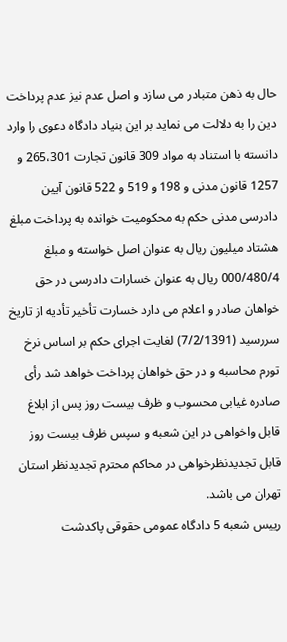حال به ذهن متبادر می سازد و اصل عدم نیز عدم پرداخت دین را به دلالت می نماید بر این بنیاد دادگاه دعوی را وارد دانسته با استناد به مواد 309 قانون تجارت 265،301 و 1257 قانون مدنی و 198 و 519 و 522 قانون آیین دادرسی مدنی حکم به محکومیت خوانده به پرداخت مبلغ هشتاد میلیون ریال به عنوان اصل خواسته و مبلغ 000/480/4 ریال به عنوان خسارات دادرسی در حق خواهان صادر و اعلام می دارد خسارت تأخیر تأدیه از تاریخ سررسید (7/2/1391) لغایت اجرای حکم بر اساس نرخ تورم محاسبه و در حق خواهان پرداخت خواهد شد رأی صادره غیابی محسوب و ظرف بیست روز پس از ابلاغ قابل واخواهی در این شعبه و سپس ظرف بیست روز قابل تجدیدنظرخواهی در محاکم محترم تجدیدنظر استان تهران می باشد.
رییس شعبه 5 دادگاه عمومی حقوقی پاکدشت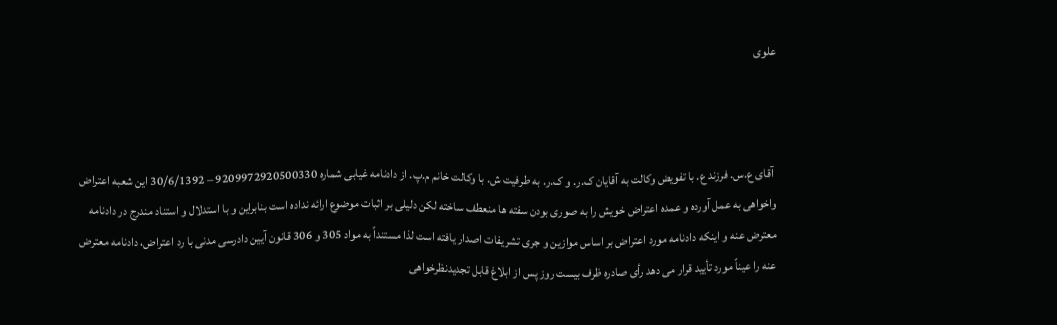علوی



 آقای ع.س. فرزند ع. با تفویض وکالت به آقایان ک.ر. و ک.ر. به طرفیت ش. با وکالت خانم م.پ. از دادنامه غیابی شماره 9209972920500330 – 30/6/1392 این شعبه اعتراض واخواهی به عمل آورده و عمده اعتراض خویش را به صوری بودن سفته ها منعطف ساخته لکن دلیلی بر اثبات موضوع ارائه نداده است بنابراین و با استدلال و استناد مندرج در دادنامه معترض عنه و اینکه دادنامه مورد اعتراض بر اساس موازین و جری تشریفات اصدار یافته است لذا مستنداً به مواد 305 و 306 قانون آیین دادرسی مدنی با رد اعتراض، دادنامه معترض عنه را عیناً مورد تأیید قرار می دهد رأی صادره ظرف بیست روز پس از ابلاغ قابل تجدیدنظرخواهی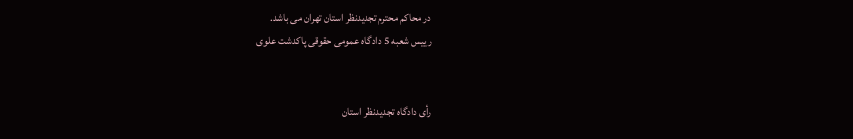در محاکم محترم تجدیدنظر استان تهران می باشد.
رییس شعبه 5 دادگاه عمومی حقوقی پاکدشت علوی


رأی دادگاه تجدیدنظر استان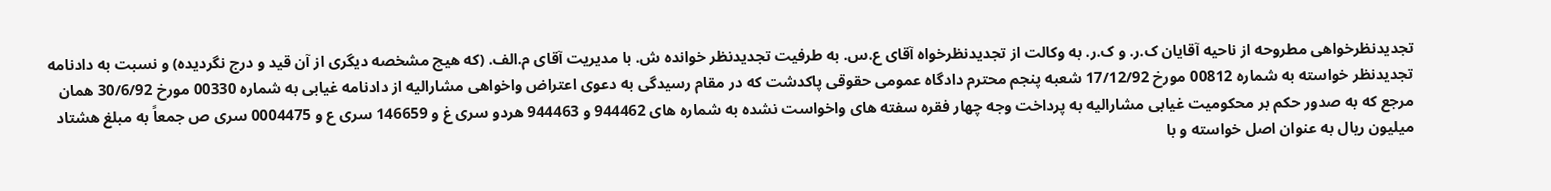تجدیدنظرخواهی مطروحه از ناحیه آقایان ک.ر. و ک.ر. به وکالت از تجدیدنظرخواه آقای ع.س. به طرفیت تجدیدنظر خوانده ش. با مدیریت آقای م.الف. (که هیچ مشخصه دیگری از آن قید و درج نگردیده) و نسبت به دادنامه تجدیدنظر خواسته به شماره 00812 مورخ 17/12/92 شعبه پنجم محترم دادگاه عمومی حقوقی پاکدشت که در مقام رسیدگی به دعوی اعتراض واخواهی مشارالیه از دادنامه غیابی به شماره 00330 مورخ 30/6/92 همان مرجع که به صدور حکم بر محکومیت غیابی مشارالیه به پرداخت وجه چهار فقره سفته های واخواست نشده به شماره های 944462 و 944463 هردو سری غ و 146659 سری ع و 0004475 سری ص جمعاً به مبلغ هشتاد میلیون ریال به عنوان اصل خواسته و با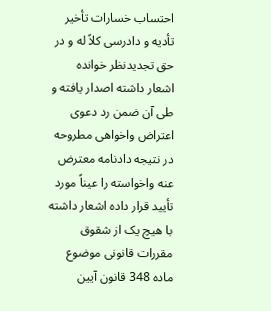احتساب خسارات تأخیر تأدیه و دادرسی کلاً له و در حق تجدیدنظر خوانده اشعار داشته اصدار یافته و طی آن ضمن رد دعوی اعتراض واخواهی مطروحه در نتیجه دادنامه معترض عنه واخواسته را عیناً مورد تأیید قرار داده اشعار داشته با هیچ یک از شقوق مقررات قانونی موضوع ماده 348 قانون آیین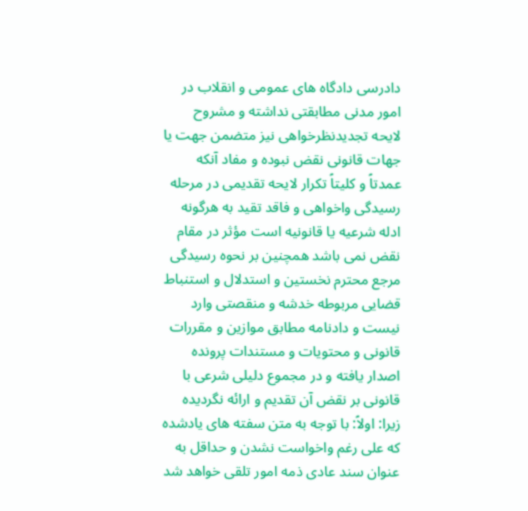دادرسی دادگاه های عمومی و انقلاب در امور مدنی مطابقتی نداشته و مشروح لایحه تجدیدنظرخواهی نیز متضمن جهت یا جهات قانونی نقض نبوده و مفاد آنکه عمدتاً و کلیتاً تکرار لایحه تقدیمی در مرحله رسیدگی واخواهی و فاقد تقید به هرگونه ادله شرعیه یا قانونیه است مؤثر در مقام نقض نمی باشد همچنین بر نحوه رسیدگی مرجع محترم نخستین و استدلال و استنباط قضایی مربوطه خدشه و منقصتی وارد نیست و دادنامه مطابق موازین و مقررات قانونی و محتویات و مستندات پرونده اصدار یافته و در مجموع دلیلی شرعی با قانونی بر نقض آن تقدیم و ارائه نگردیده زیرا: اولاً: با توجه به متن سفته های یادشده که علی رغم واخواست نشدن و حداقل به عنوان سند عادی ذمه امور تلقی خواهد شد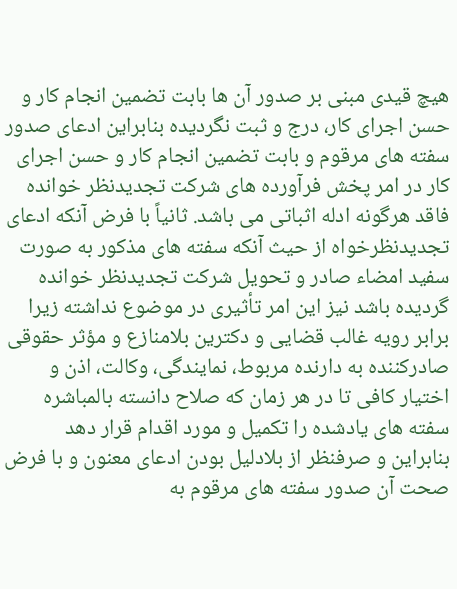هیچ قیدی مبنی بر صدور آن ها بابت تضمین انجام کار و حسن اجرای کار، درج و ثبت نگردیده بنابراین ادعای صدور سفته های مرقوم و بابت تضمین انجام کار و حسن اجرای کار در امر پخش فرآورده های شرکت تجدیدنظر خوانده فاقد هرگونه ادله اثباتی می باشد. ثانیاً با فرض آنکه ادعای تجدیدنظرخواه از حیث آنکه سفته های مذکور به صورت سفید امضاء صادر و تحویل شرکت تجدیدنظر خوانده گردیده باشد نیز این امر تأثیری در موضوع نداشته زیرا برابر رویه غالب قضایی و دکترین بلامنازع و مؤثر حقوقی صادرکننده به دارنده مربوط، نمایندگی، وکالت، اذن و اختیار کافی تا در هر زمان که صلاح دانسته بالمباشره سفته های یادشده را تکمیل و مورد اقدام قرار دهد بنابراین و صرفنظر از بلادلیل بودن ادعای معنون و با فرض صحت آن صدور سفته های مرقوم به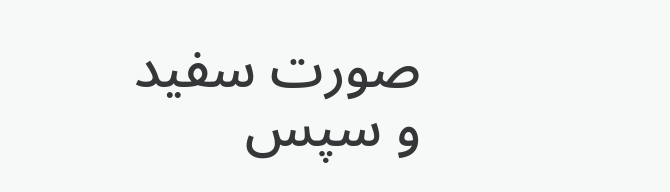صورت سفید و سپس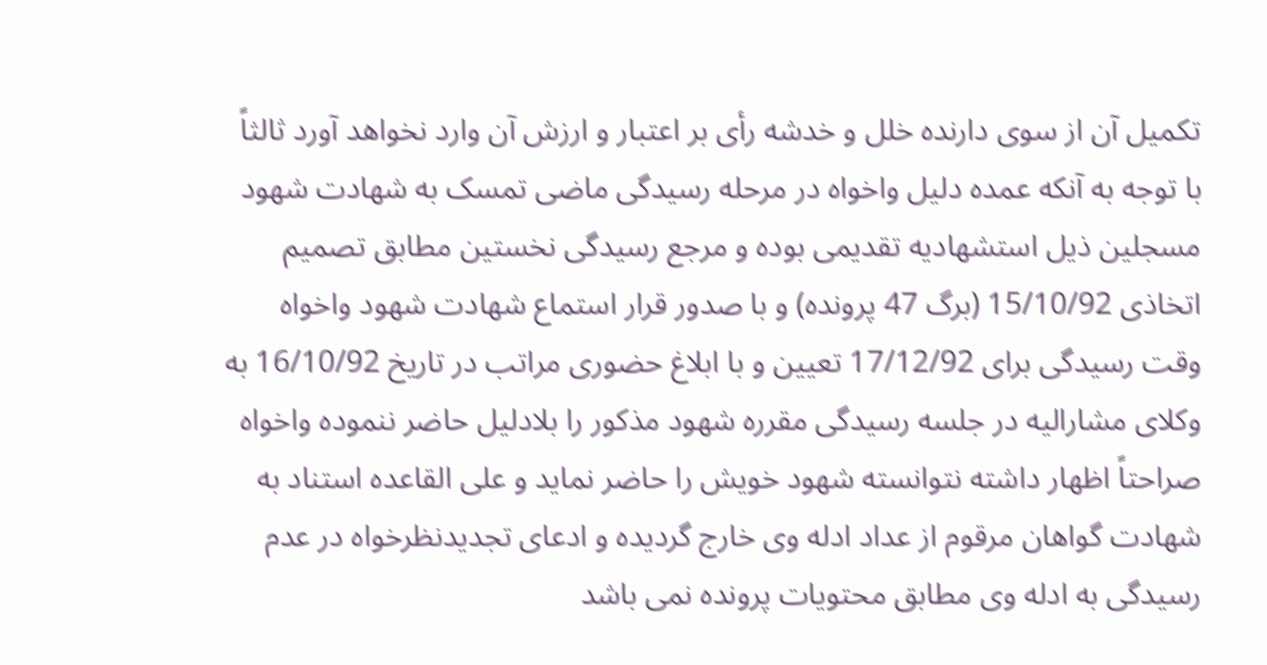تکمیل آن از سوی دارنده خلل و خدشه رأی بر اعتبار و ارزش آن وارد نخواهد آورد ثالثاً با توجه به آنکه عمده دلیل واخواه در مرحله رسیدگی ماضی تمسک به شهادت شهود مسجلین ذیل استشهادیه تقدیمی بوده و مرجع رسیدگی نخستین مطابق تصمیم اتخاذی 15/10/92 (برگ 47 پرونده) و با صدور قرار استماع شهادت شهود واخواه وقت رسیدگی برای 17/12/92 تعیین و با ابلاغ حضوری مراتب در تاریخ 16/10/92 به وکلای مشارالیه در جلسه رسیدگی مقرره شهود مذکور را بلادلیل حاضر ننموده واخواه صراحتاً اظهار داشته نتوانسته شهود خویش را حاضر نماید و علی القاعده استناد به شهادت گواهان مرقوم از عداد ادله وی خارج گردیده و ادعای تجدیدنظرخواه در عدم رسیدگی به ادله وی مطابق محتویات پرونده نمی باشد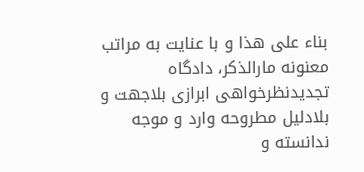بناء علی هذا و با عنایت به مراتب معنونه مارالذکر، دادگاه تجدیدنظرخواهی ابرازی بلاجهت و بلادلیل مطروحه وارد و موجه ندانسته و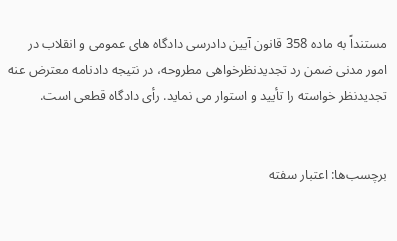مستنداً به ماده 358 قانون آیین دادرسی دادگاه های عمومی و انقلاب در امور مدنی ضمن رد تجدیدنظرخواهی مطروحه، در نتیجه دادنامه معترض عنه تجدیدنظر خواسته را تأیید و استوار می نماید. رأی دادگاه قطعی است.


برچسب‌ها: اعتبار سفته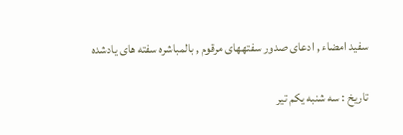سفید امضاء , ادعای صدور سفتههای مرقوم , بالمباشره سفته های یادشده

تاريخ : سه شنبه یکم تیر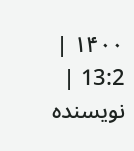۱۴۰۰ | 13:2 | نویسنده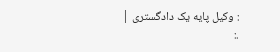: وکیل پایه یک دادگستری |
.: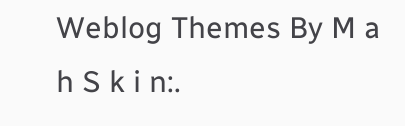Weblog Themes By M a h S k i n:.